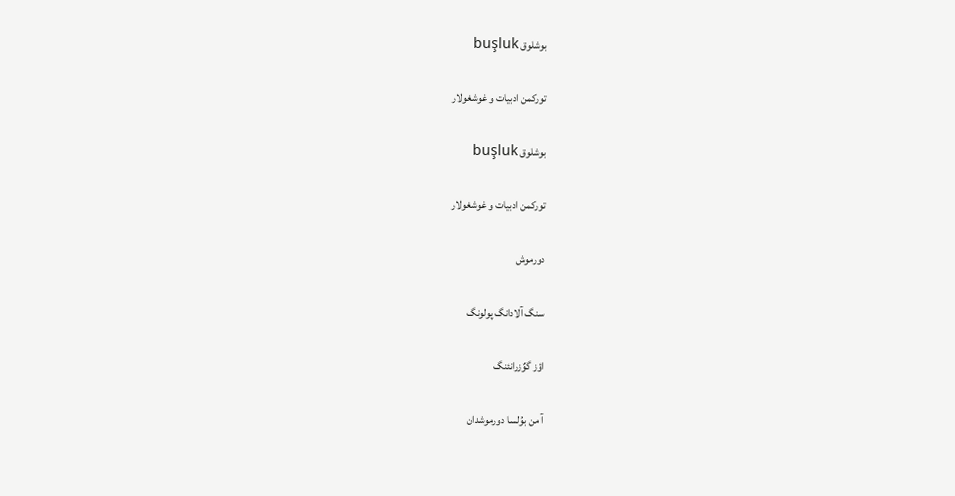بوشلوق buşluk

تورکمن ادبیات و غوشغولار

بوشلوق buşluk

تورکمن ادبیات و غوشغولار

دورموش

سنگ آلادانگ پولونگ

اؤز گوٌزرانئنگ

آ من بوُلسا دورموشدان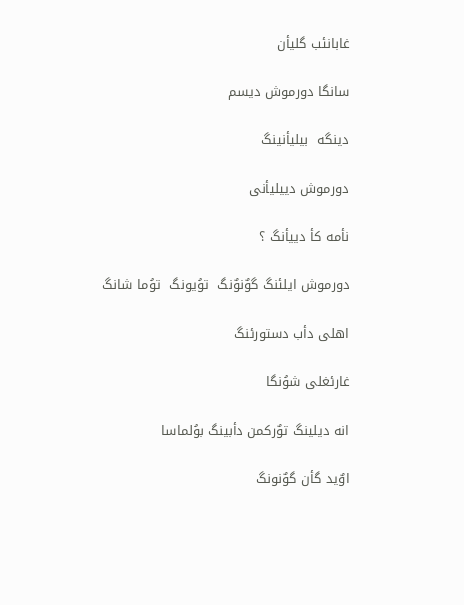غابانئب گلیأن

سانگا دورموش دیسم

دینگه  بیلیأنینگ

دورموش دییلیأنی

نأمه کأ دییأنگ ؟

دورموش ایلئنگ گوٌنوٌنگ  توُیونگ  توُما شانگ

اهلی دأب دستورئنگ

غارئغلی شوُنگا

انه دیلینگ توٌرکمن دأبینگ بوُلماسا

اوٌید گأن گوٌنونگ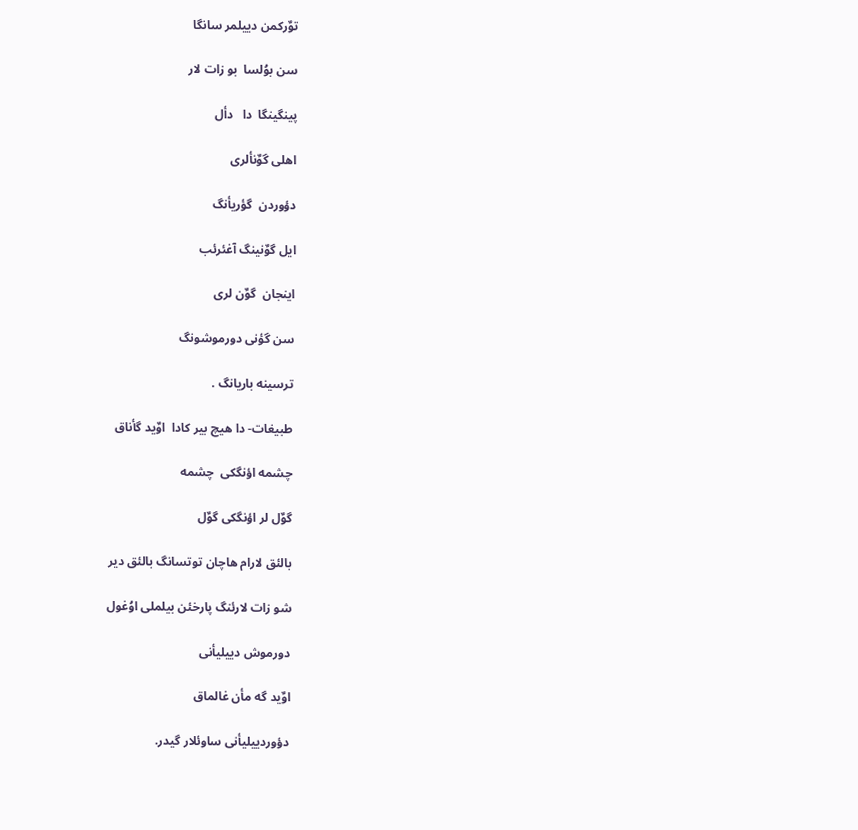توٌرکمن دییلمر سانگا

سن بوُلسا  بو زات لار

پینگینگا  دا   دأل

اهلی گوٌنألری

دؤوردن  گؤریأنگ

ایل گوٌنینگ آغئرئب

اینجان  گوٌن لری

سن گؤنی دورموشونگ

ترسینه باریانگ .

طبیغات- دا هیچ بیر کادا  اوٌید گأناق

چشمه اؤنگکی  چشمه

گوٌل لر اؤنگکی گوٌل

بالئق لارام هاچان توتسانگ بالئق دیر

شو زات لارئنگ پارخئن بیلملی اوُغول

دورموش دییلیأنی

اوٌید گه مأن غالماق

دؤوردییلیأنی ساوئلار گیدر.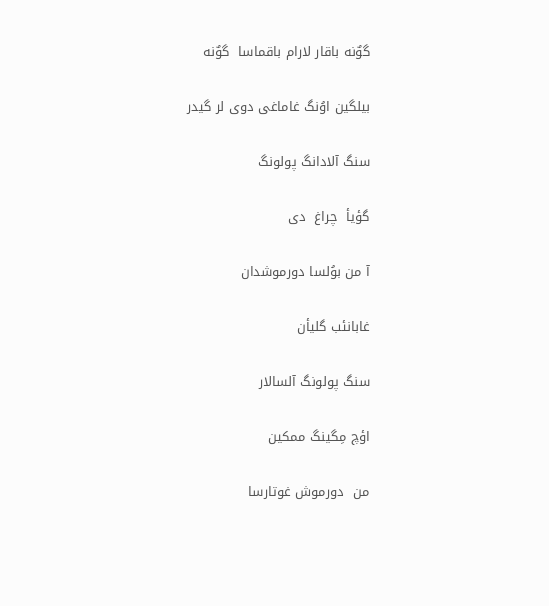گوٌنه باقار لارام باقماسا  گوٌنه

بیلگین اوُنگ غاماغی دوی لر گیدر

سنگ آلادانگ پولونگ

گؤیأ  چراغ  دی

آ من بوُلسا دورموشدان

غابانئب گلیأن

سنگ پولونگ آلسالار

اؤچ مِگینگ ممکین

من  دورموش غوتارسا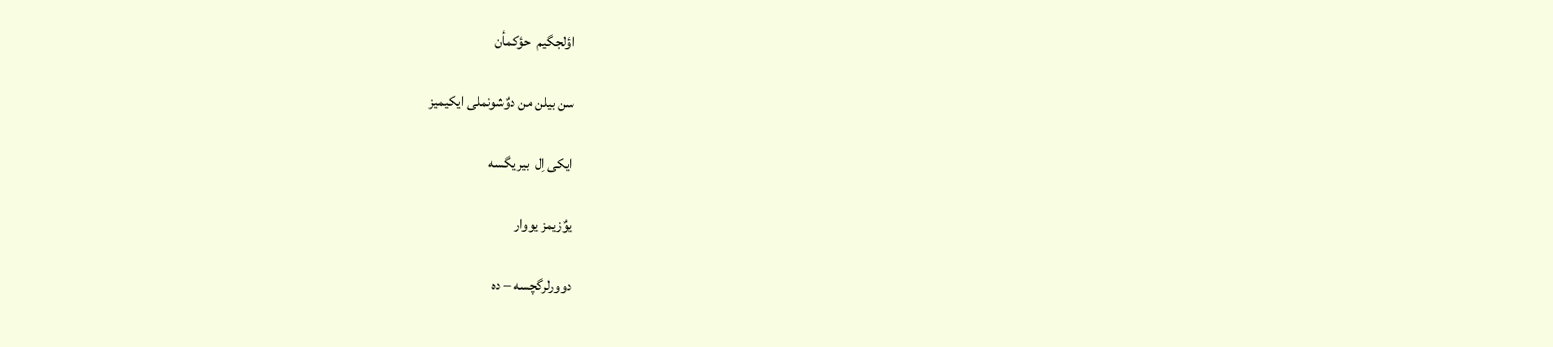اؤلجگیم  حؤکمأن

سن بیلن من دوٌشونملی ایکیمیز

ایکی اِل  بیریگسه

یوٌزیمز یووار

دوورلرگچسه – ده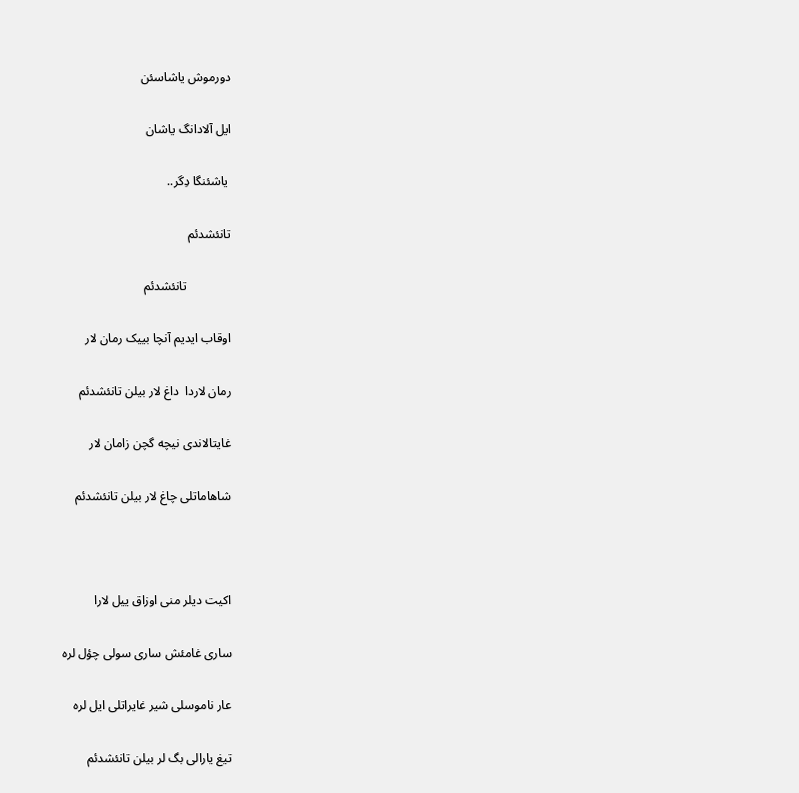دورموش یاشاسئن

ایل آلادانگ یاشان

 یاشئنگا دِگر..

تانئشدئم

              تانئشدئم

اوقاب ایدیم آنچا بییک رمان لار

رمان لاردا  داغ لار بیلن تانئشدئم

غایتالاندی نیچه گچن زامان لار

شاهاماتلی چاغ لار بیلن تانئشدئم



اکیت دیلر منی اوزاق ییل لارا

ساری غامئش ساری سولی چؤل لره

عار ناموسلی شیر غایراتلی ایل لره

تیغ یارالی بگ لر بیلن تانئشدئم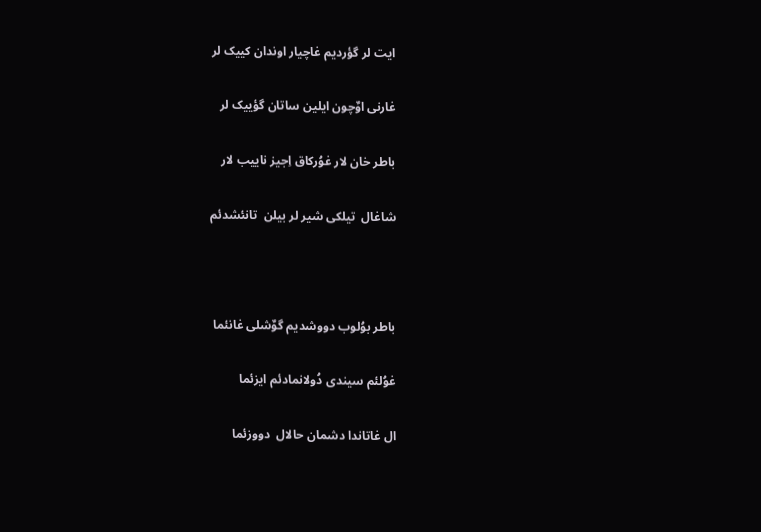ایت لر گؤردیم غاچیار اوندان کییک لر

غارنی اوٌچون ایلین ساتان گؤییک لر

باطر خان لار غوُرکاق اِجیز ناییب لار

شاغال  تیلکی شیر لر بیلن  تانئشدئم



باطر بوُلوب دووشدیم گوٌشلی غانئما

غوُلئم سیندی دُولانمادئم ایزئما

ال غاتاندا دشمان حالال  دووزئما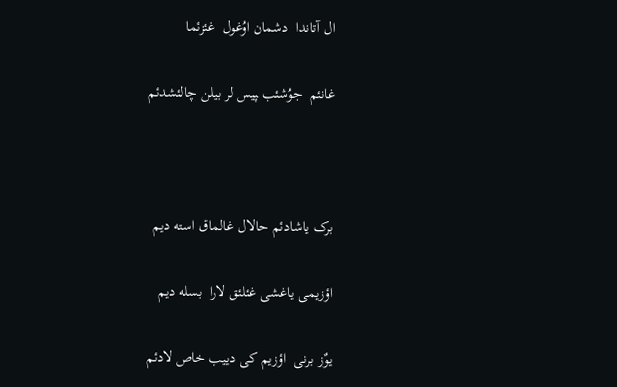ال آتاندا  دشمان اوُغول  غئزئما

غانئم  جوُشئب ‍‍‍‍پیس لر بیلن چالئشدئم



برک یاشادئم حالال غالماق استه دیم

اؤزیمی یاغشی غئلئق لارا  بسله دیم

یوٌز برنی  اؤزیم کی دییب خاص لادئم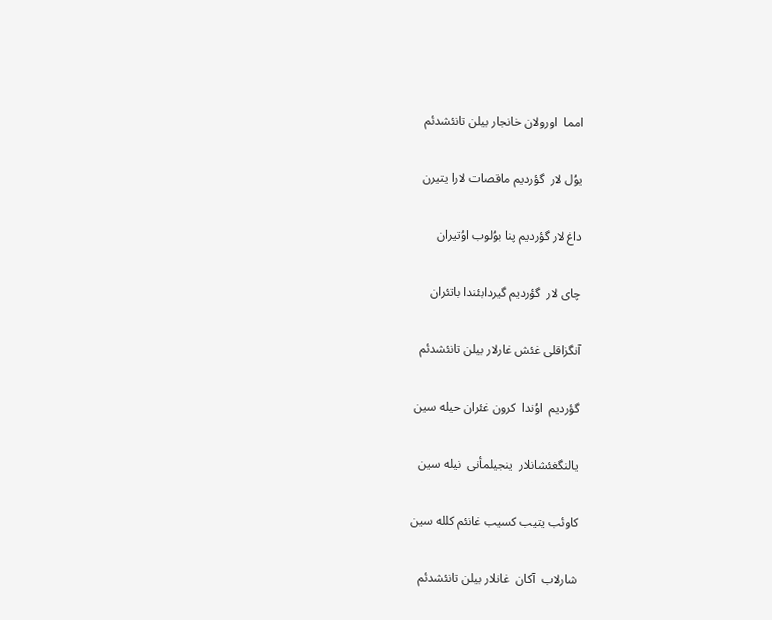امما  اورولان خانجار بیلن تانئشدئم

یوُل لار  گؤردیم ماقصات لارا یتیرن

داغ لار گؤردیم پنا بوُلوب اوُتیران

چای لار  گؤردیم گیردابئندا باتئران

آنگزاقلی غئش غارلار بیلن تانئشدئم

گؤردیم  اوُندا  کرون غئران حیله سین

یالنگغئشانلار  ینجیلمأنی  نیله سین

کاوئب یتیب کسیب غانئم کلله سین

شارلاب  آکان  غانلار بیلن تانئشدئم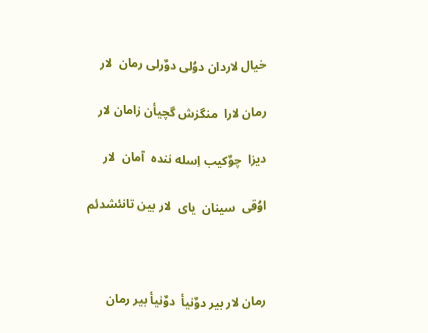خیال لاردان دوُلی دوٌرلی رمان  لار

رمان لارا  منگزش گچیأن زامان لار

دیزا  چوٌکیب اِسله ننده  آمان  لار

اوُقی  سینان  یای  لار بین تانئشدئم



رمان لار بیر دوٌنیأ  دوٌنیأ بیر رمان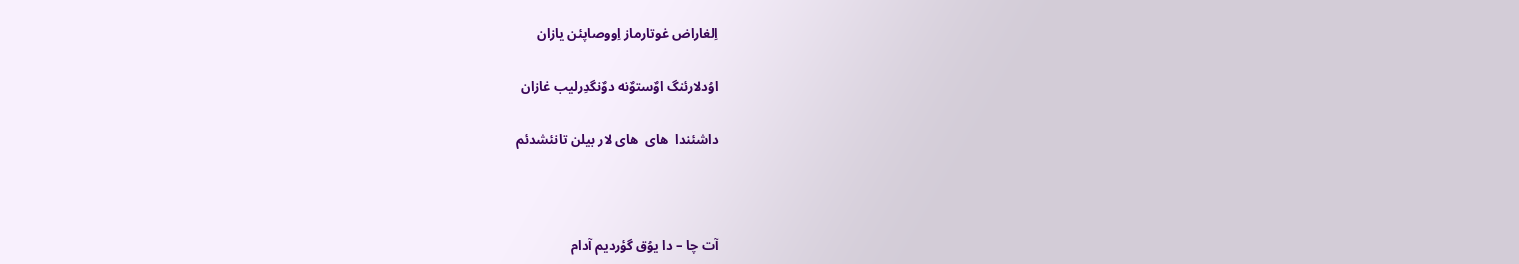اِلغاراض غوتارماز اِووصاپئن یازان

اوُدلارئنگ اوٌستوٌنه دوٌنگدِرلیب غازان

داشئندا  های  های لار بیلن تانئشدئم



آت چا – دا یوُق گؤردیم آدام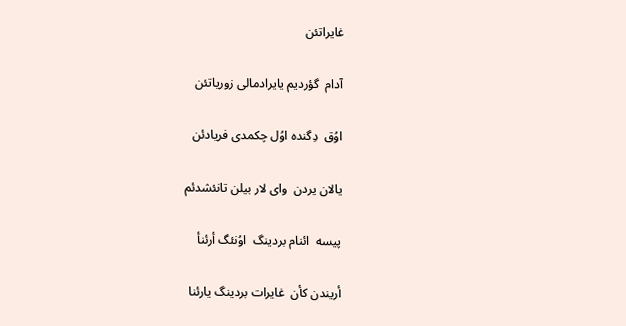غایراتئن

آدام  گؤردیم یایرادمالی زوریاتئن

اوُق  دِگنده اوُل چکمدی فریادئن

یالان یردن  وای لار بیلن تانئشدئم

پیسه  ائنام بردینگ  اوُنئگ أرئنأ

أریندن کأن  غایرات بردینگ یارئنا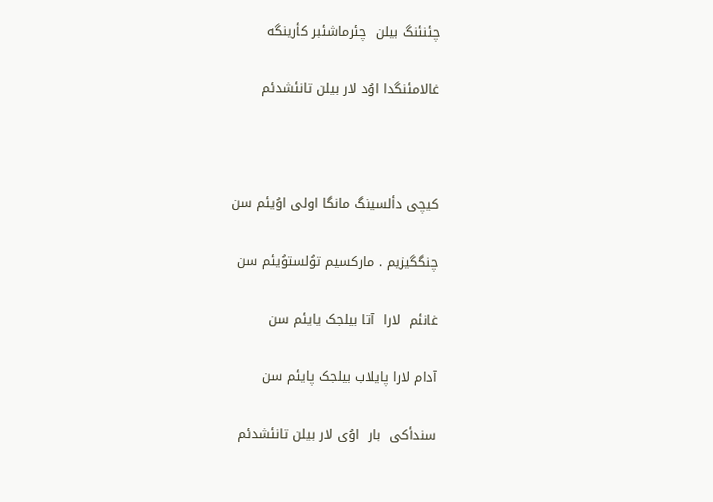چئنئنگ بیلن  چئرماشئبر کأرینگه

غالامئنگدا اوُد لار بیلن تانئشدئم



کیچی دألسینگ مانگا اولی اوُیئم سن

چنگگیزیم . مارکسیم توُلستوُیئم سن

غانئم  لارا  آتا بیلجک یایئم سن

آدام لارا پایلاب بیلجک پایئم سن

سندأکی  بار  اوُی لار بیلن تانئشدئم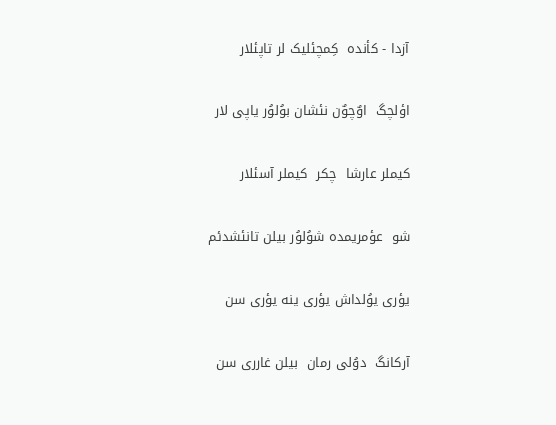آزدا - کأنده  کِمچئلیک لر تاپئلار

اؤلچگ  اوٌچوٌن نئشان بوُلوُر یاپی لار

کیملر عارشا  چکر  کیملر آسئلار

شو  عؤمریمده شوُلوُر بیلن تانئشدئم

یؤری یوُلداش یؤری ینه یؤری سن

آرکانگ  دوُلی رمان  بیلن غارری سن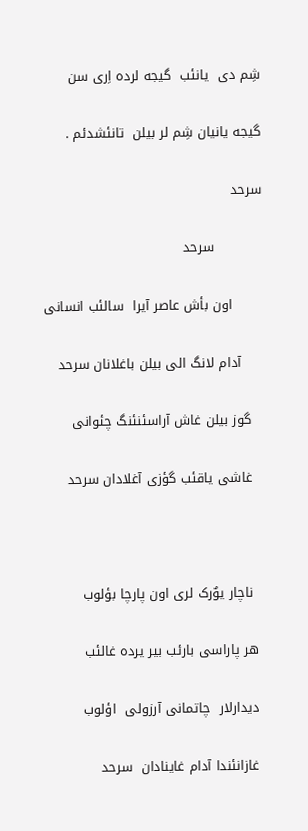شِم دی  یانئب  گیجه لرده اِری سن

گیجه یانیان شِم لر بیلن  تانئشدئم .

سرحد

           سرحد

       اون بأش عاصر آیرا  سالئب انسانی

     آدام لانگ الی بیلن باغلانان سرحد

   گوز بیلن غاش آراسئنئنگ چئوانی

   غاشی یاقئب گؤزی آغلادان سرحد



   ناچار یوٌرک لری اون پارچا بؤلوب

  هر پاراسی بارئب بیر یرده غالئب

  دیدارلار  چاتمانی آرزولی  اؤلوب

  غازانئندا آدام غاینادان  سرحد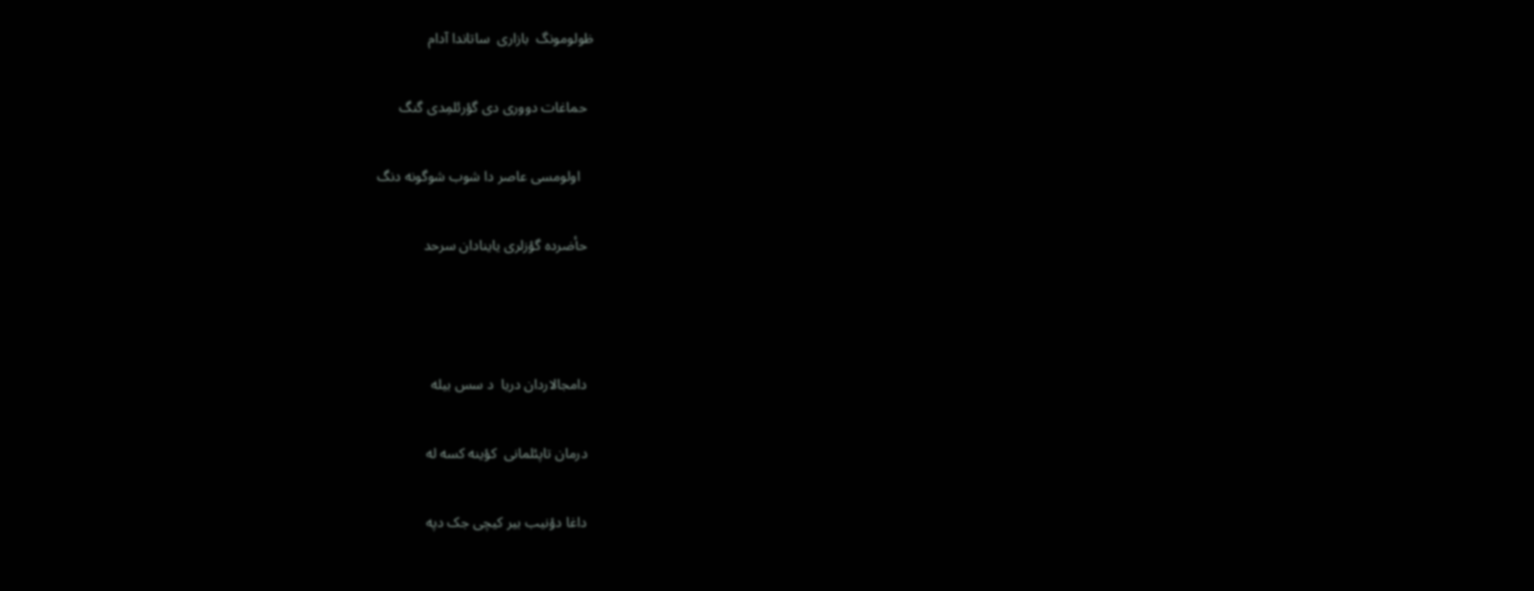ظولومونگ  بازاری  ساتاندا آدام

  حماغات دووری دی گؤرئلمِدی گنگ

    اولومسی عاصر دا شوب شوگونه دنگ

  حأضرده گؤزلری یاینادان سرحد



  دامجالاردان دریا  د سس بیله

  درمان تاپئلمانی  کؤینه کسه له

  داغا دؤنیب بیر کیچی جک دپه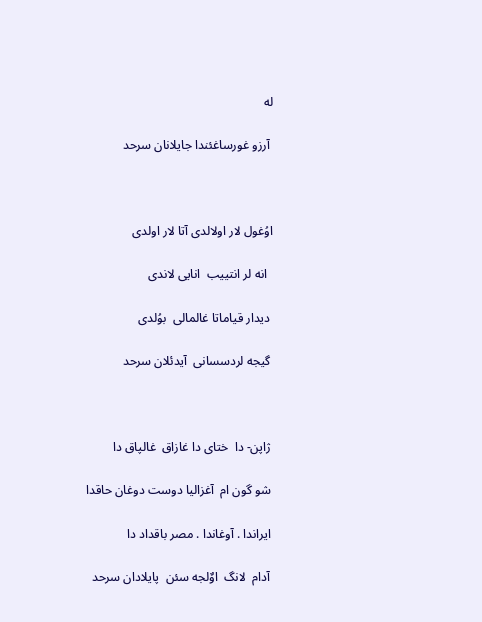له

 آرزو غورساغئندا جایلانان سرحد



اوُغول لار اولالدی آتا لار اولدی

  انه لر انتییب  انایی لاندی

 دیدار قیاماتا غالمالی  بوُلدی

 گیجه لردسسانی  آیدئلان سرحد



 ژاپن- دا  ختای دا غازاق  غالپاق دا

 شو گون ام  آغزالیا دوست دوغان حاقدا

 ایراندا . آوغاندا . مصر باقداد دا

 آدام  لانگ  اوٌلجه سئن  پایلادان سرحد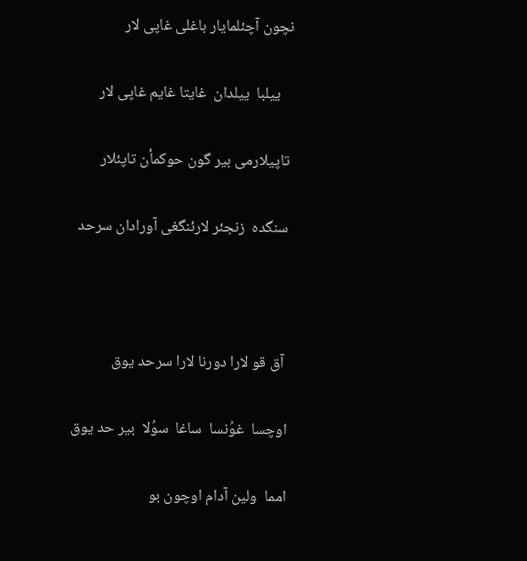نچون آچئلمایار باغلی غاپی لار

    ییلبا  ییلدان  غایتا غایم غاپی لار

 تاپیلارمی بیر گون حوکمأن تاپئلار

 سنگده  زنجئر لارئنگغی آورادان سرحد



  آق قو لارا دورنا لارا سرحد یوق

 اوچسا  غوُنسا  ساغا  سوُلا  بیر حد یوق

 امما  ولین آدام اوچون بو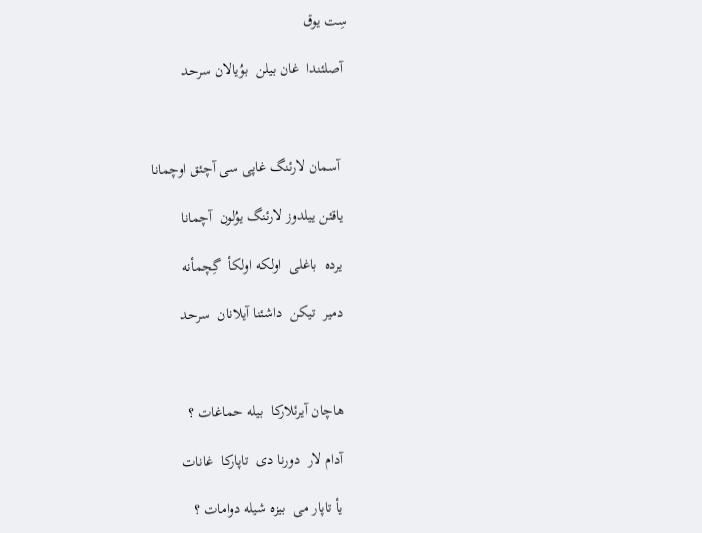سِت یوق

 آصلئندا  غان بیلن  بوُیالان سرحد



  آسمان لارئنگ غاپی سی آچئق اوچمانا

 یاقئن ییلدوز لارئنگ یوُلون  آچمانا

 یرده  باغلی  اولکه اولکأ  گِچمأنه

 دمیر  تیکن  داشئنا آیلانان  سرحد



 هاچان آیرئلارکا  بیله حماغات ؟

 آدام لار  دورنا دی  تاپارکا  غانات

 یأ تاپار می  بیزه شیله دوامات ؟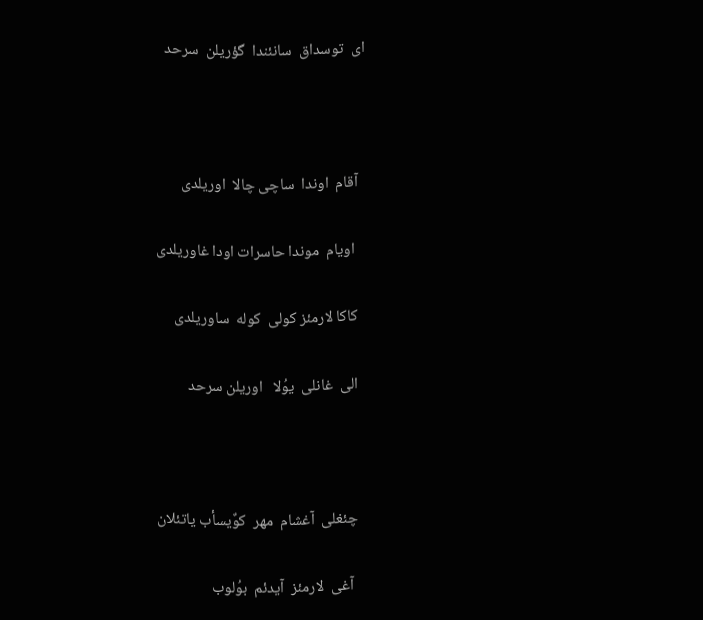ای  توسداق  سانئندا  گؤریلن  سرحد



  آقام  اوندا  ساچی چالا  اوریلدی

   اویام  موندا حاسرات اودا غاوریلدی

  کاکا لارمئز کولی  کوله  ساوریلدی

  الی  غانلی  یوُلا   اوریلن سرحد



  چئغلی  آغشام  مهر  کوٌیسأب یاتئلان

   آغی  لارمئز  آیدئم  بوُلوب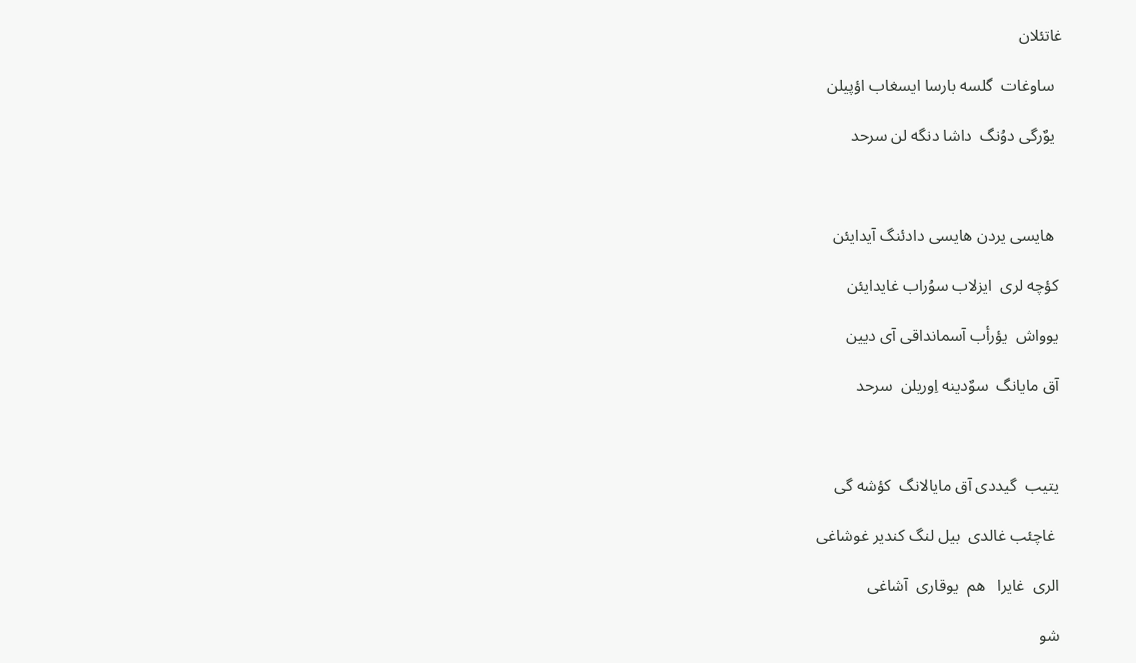غاتئلان

  ساوغات  گلسه بارسا ایسغاب اؤپیلن

  یوٌرگی دوُنگ  داشا دنگه لن سرحد



  هایسی یردن هایسی دادئنگ آیدایئن

 کؤچه لری  ایزلاب سوُراب غایدایئن

 یوواش  یؤرأب آسمانداقی آی دیین

 آق مایانگ  سوٌدینه اِوریلن  سرحد



 یتیب  گیددی آق مایالانگ  کؤشه گی

  غاچئب غالدی  بیل لنگ کندیر غوشاغی

 الری  غایرا   هم  یوقاری  آشاغی

 شو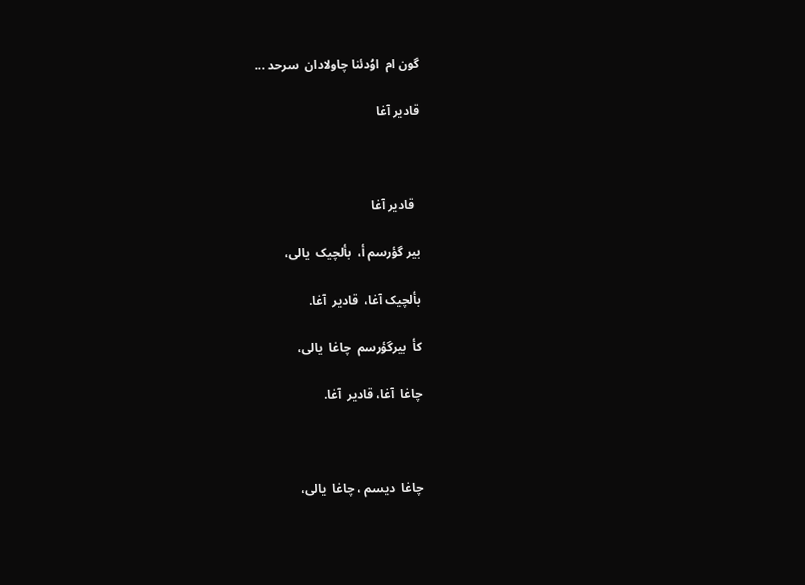گون ام  اوُدئنا چاولادان  سرحد ...

قادیر آغا



  قادیر آغا

بیر گؤرسم أ،  بألچیک  یالی،

بألچیک آغا،  قادیر  آغا.

کأ  بیرگؤرسم  چاغا  یالی،

چاغا  آغا، قادیر  آغا.



چاغا  دیسم ، چاغا  یالی،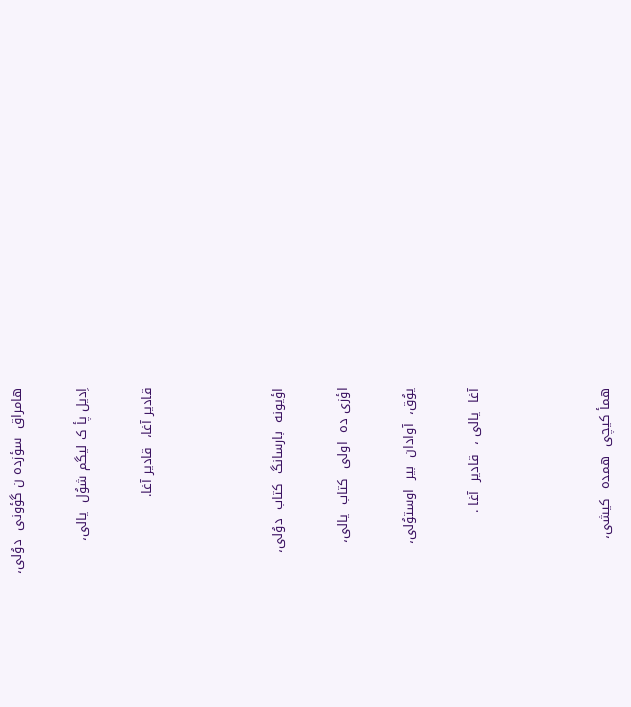هامراق  سؤزده ن گؤونی  دوُلی،

اِدیل پأ ک لیگم شوُل  یالی،

قادیر آغا،  قادیر آغا.



اؤیونه  بارسانگ  کتاب  دوُلی،

اؤزی ده  اولی  کتاب  یالی،

یوُق،  آوادان  بیر  اوستوُلی،

آغا  یالی ،  قادیر  آغا .



همأ کیچی  همده  کیشی،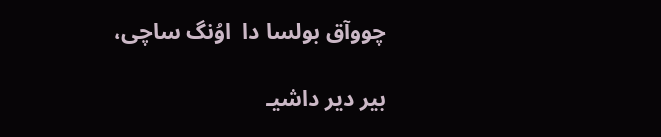چووآق بولسا دا  اوُنگ ساچی،

بیر دیر داشیـ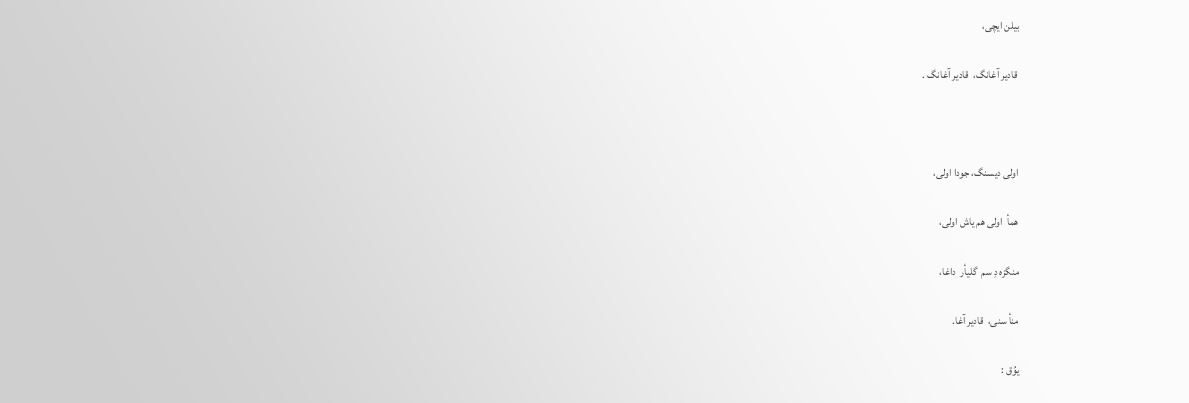بیلن ایچی،

 قادیر آغانگ،  قادیر آغانگ .



اولی دیسنگ، جودا اولی،

همأ  اولی هم یاش اولی،

منگزه دِ سم  گلیأر  داغا،

منأ سنی،  قادیر آغا.

یوُق :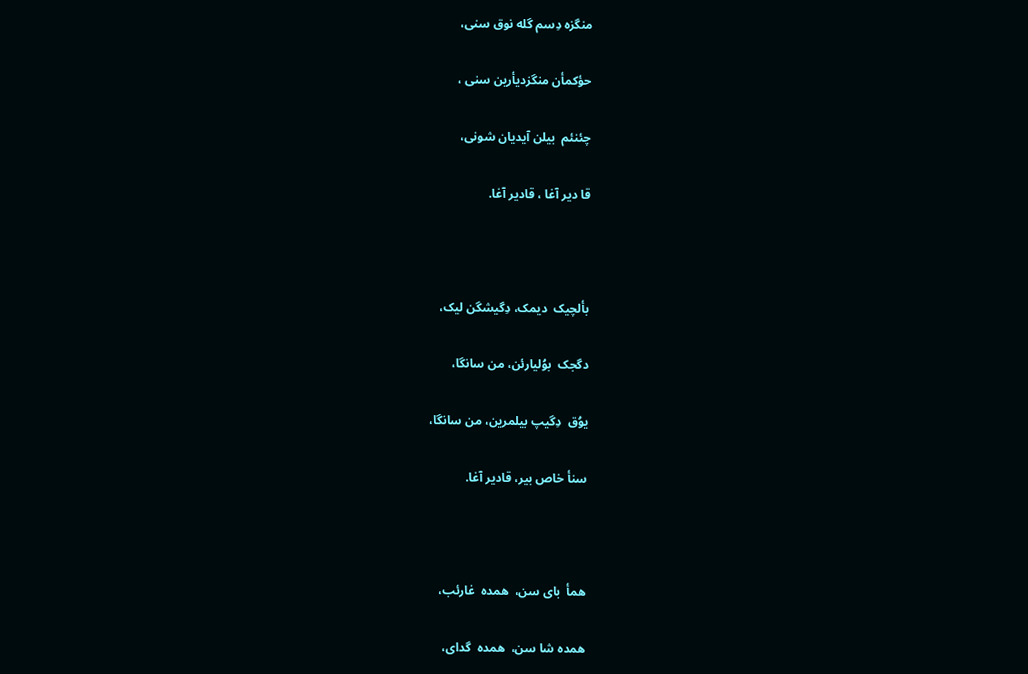منگزه دِسم گله نوق سنی،

حؤکمأن منگزدیأرین سنی ،

چئنئم  بیلن آیدیان شونی،

قا دیر آغا ، قادیر آغا.



بألچیک  دیمک، دِگیشگن لیک،

دگجک  بوُلیارئن، من سانگا،

یوُق  دِگیپ بیلمرین، من سانگا،

سنأ خاص بیر، قادیر آغا.



همأ  بای سن،  همده  غارئب،

همده شا سن،  همده  گدای،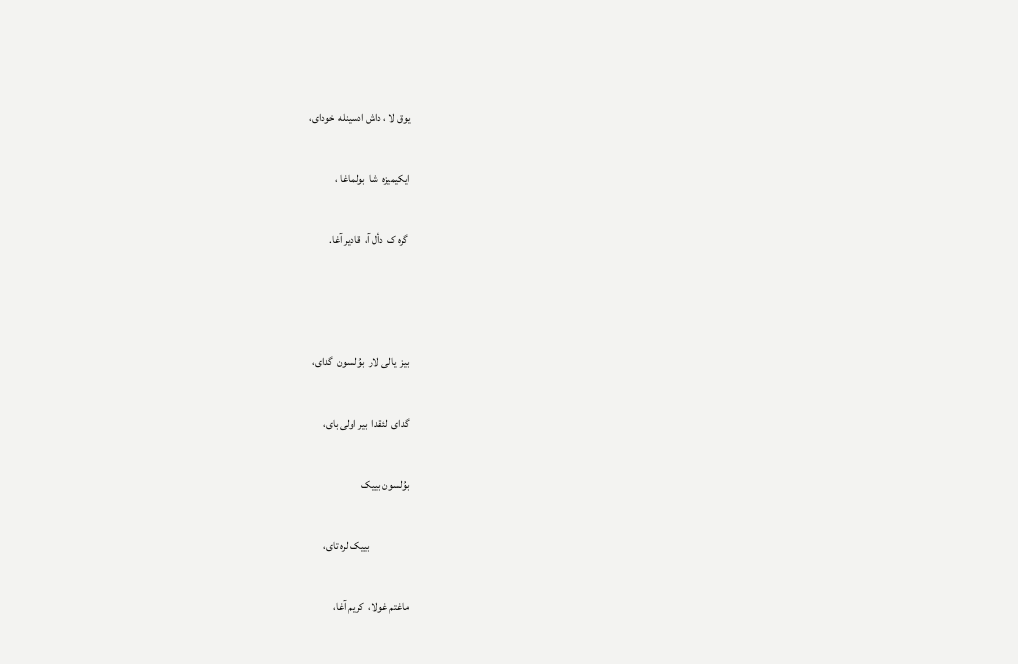یوق لا ، داش ادسینله  خودای،

ایکیمیزه  شا  بولماغا ،

 گره ک  دأل آ،  قادیر آغا.



بیز  یالی لار  بوُلسون  گدای،

گدای  لئقدا  بیر اولی بای،

بوُلسون بییک

                   بییک لره تای،

ماغتم غولا،  کریم آغا،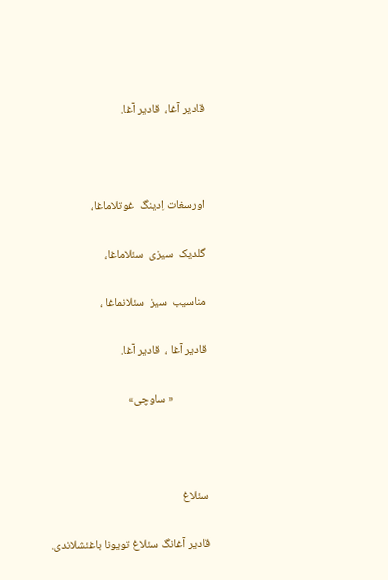قادیر آغا،  قادیر آغا.



اورسغات اِدینگ  غوتلاماغا،

گلدیک  سیزی  سئلاماغا،

مناسیب  سیز  سئلانماغا ،

قادیر آغا ،  قادیر آغا.

             « ساوچی»



سئلاغ

قادیر آغانگ سئلاغ تویونا باغئشلاندی.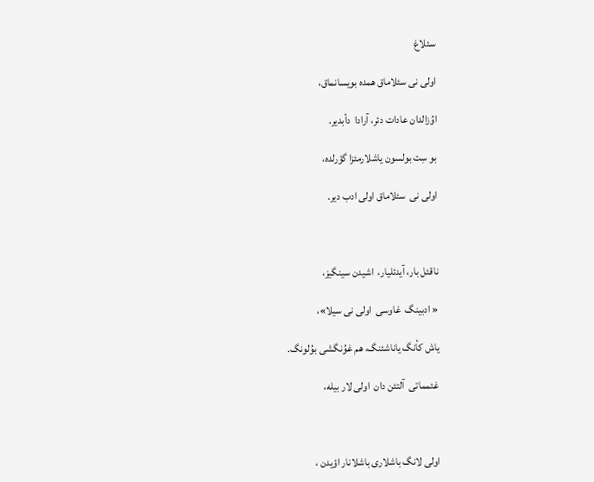سئلاغ

اولی نی سئلاماق همده بویسانماق،

اوُزالدان عادات دئر، آرادا  دأبدیر.

بو سِت بولسون یاشلارمئزا گؤرلده،

اولی نی  سئلاماق اولی ادب دیر.



ناقئل بار، آیدئلیار،  اشیدن سینگیز،

« ادبینگ  غاوسی  اولی نی سیلا»،

یاش کأنگ یاناشئنگ، هم غوُنگشی بوُلونگ.

غئمماتی  آلتئن دان  اولی لار بیله،



اولی لانگ باشلاری باشلانار اؤیدن ،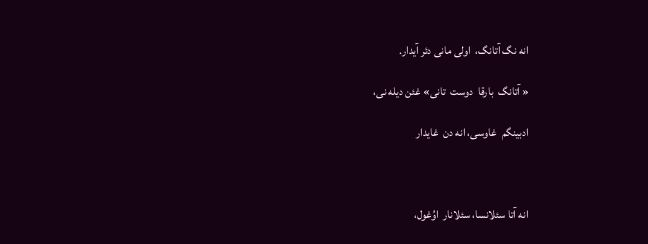انه نگ آتانگ،  اولی مانی دئر آیدار.

« آتانگ  بارقا  دوست  تانی» غئن دیله نی،

ادبینگم  غاوسی، انه دن  غایدار



انه آتا سئلانسا، سئلانار  اوُغول،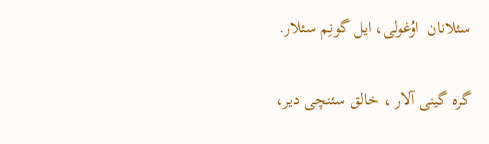سئلانان  اوُغولی، ایل گونِم سئلار.

گره گینی آلار ، خالق سئنچی دیر،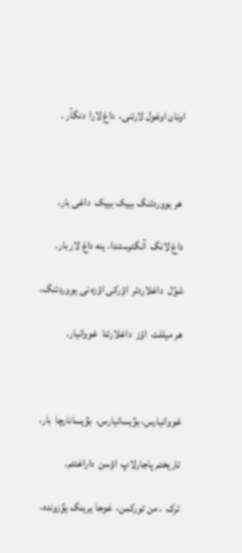اونان اوغول لارئنی،  داغ لارا  دنگأر .



 هر یووردئنگ بییک بییک  داغی بار،

داغ لانگ  آنگئرسئندا، ینه داغ لار بار.

شوُل  داغلاردئر  اؤرکی اؤزه نی یووردئنگ،

هر میللت  اؤز  داغلارئنا  غووانیار.



غووانیارس، بوٌیسانیارس،  بوٌیسانارچا  بار،

تاریخئم پاجارلاپ  اؤسن  داراغتئم.

ترک  ، من تورکمن،  غوجا یرینگ یوٌزونده،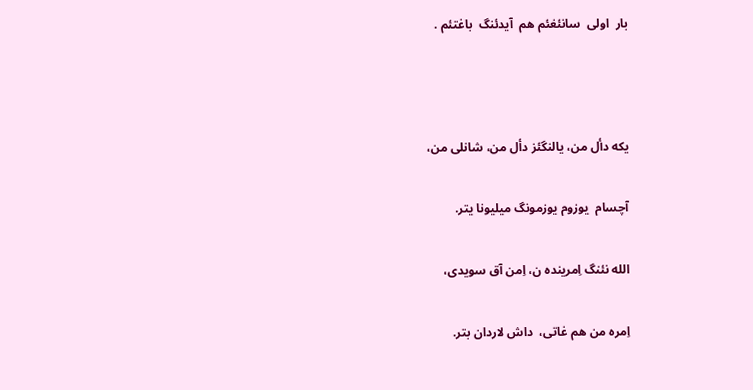بار  اولی  سانئغئم هم  آیدئنگ  باغتئم .



یکه دأل من، یالنگئز دأل من، شانلی من،

آچسام  یوزوم یوزمونگ میلیونا یتر.

الله نئنگ اِمرینده ن، اِمن آق سویدی،

اِمره من هم غاتی،  داش لاردان بتر.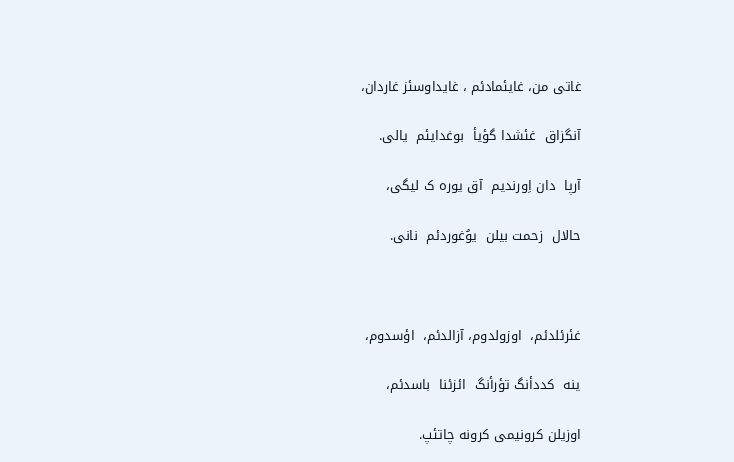غاتی من، غایئمادئم ، غایداوسئز غاردان،

آنگزاق  غئشدا گؤیأ  بوغدایئم  یالی.

آرپا  دان اِورندیم  آق یوره ک لیگی،

حالال  زحمت بیلن  یوُغوردئم  نانی.



غئرئلدئم،  اوزولدوم، آزالدئم،  اؤسدوم،

ینه  کددأنگ تؤرأنگ  ائزئنا  باسدئم،

اوزیلن کرونیمی کرونه چاتئپ.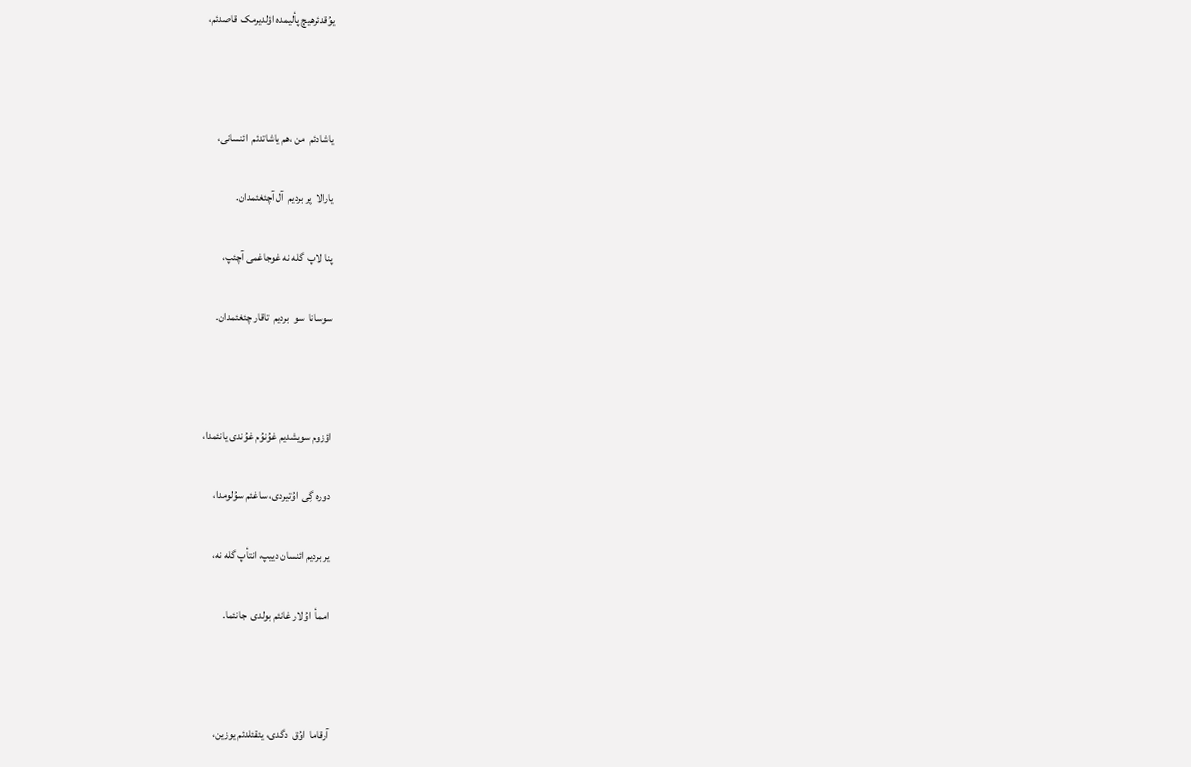یوُقدئرهیچ پألیمده اؤلدیرمک  قاصدئم،



یاشادئم  من ،هم یاشاتدئم  ائنسانی،

یارالا  یِر بردیم  آل آچئغئمدان.

پنا لاپ  گله نه غوجاغمی آچئپ،

سوسانا  سو  بردیم  تاقار چئغئمدان.



اؤزوم سویشدیم غوُنوُم غوُندی یانئمدا،

دوره گِی  اوُتیردی، ساغئم سوُلومدا،

یر بردیم ائنسان دییپ، انتأپ گله نه،

اممأ  اوُلار غانئم بولدی  جانئما.



آرقاما  اوُق  دگدی، یئقئلدئم یوزین،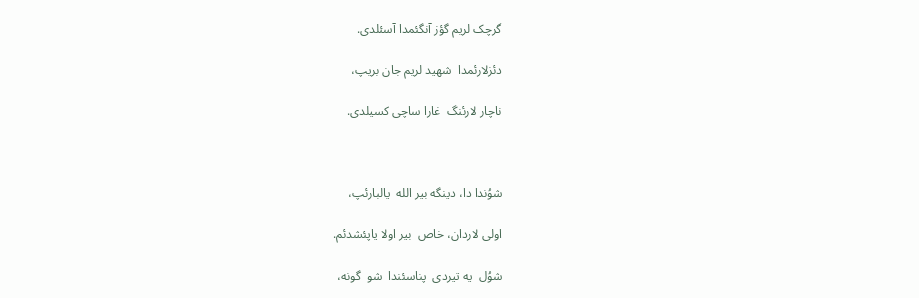گرچک لریم گؤز آنگئمدا آسئلدی.

دئزلارئمدا  شهید لریم جان بریپ،

ناچار لارئنگ  غارا ساچی کسیلدی.



شوُندا دا، دینگه بیر الله  یالبارئپ،

اولی لاردان، خاص  بیر اولا یاپئشدئم.

شوُل  یه تیردی  پناسئندا  شو  گونه،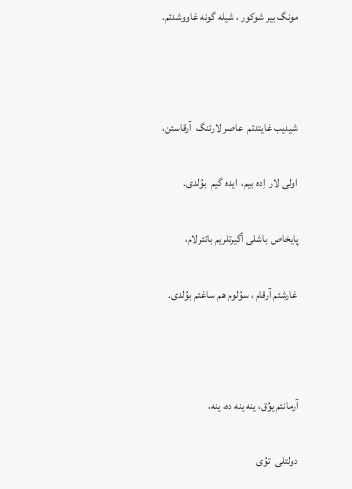مونگ بیر شوکور ، شیله گونه غاووشدئم.



شیدیب غایتدئم  عاصر لارئنگ  آرقاسئن،

اولی لار  اِده بیم،  ایده گیم  بوُلدی.

پایخاص  باشلی أگیرتلریم باتئرلام،

غارشئم آرقام ، سوُلوم هم ساغئم بوُلدی.



آرمانئم یوُق، ینه ینه ده، ینه،

دولتلی  توُی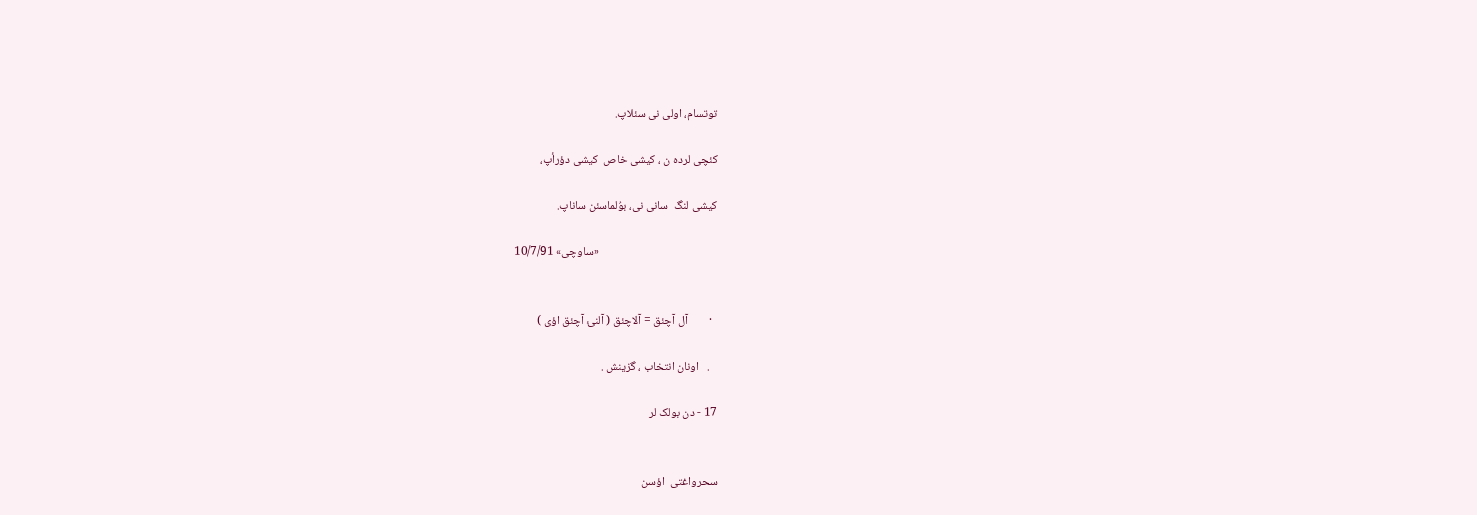توتسام، اولی نی سئلاپ.

کئچی لرده ن ، کیشی خاص  کیشی دؤرأپ،

کیشی لنگ  سانی نی، بوُلماسئن ساناپ.

                                             «ساوچی» 10/7/91


  ·        آل آچئق = آلاچئق ( آلنئ آچئق اؤی )

   .   اونان انتخاب ، گزینش .

17 - دن بولک لر


سحرواغتی  اؤسن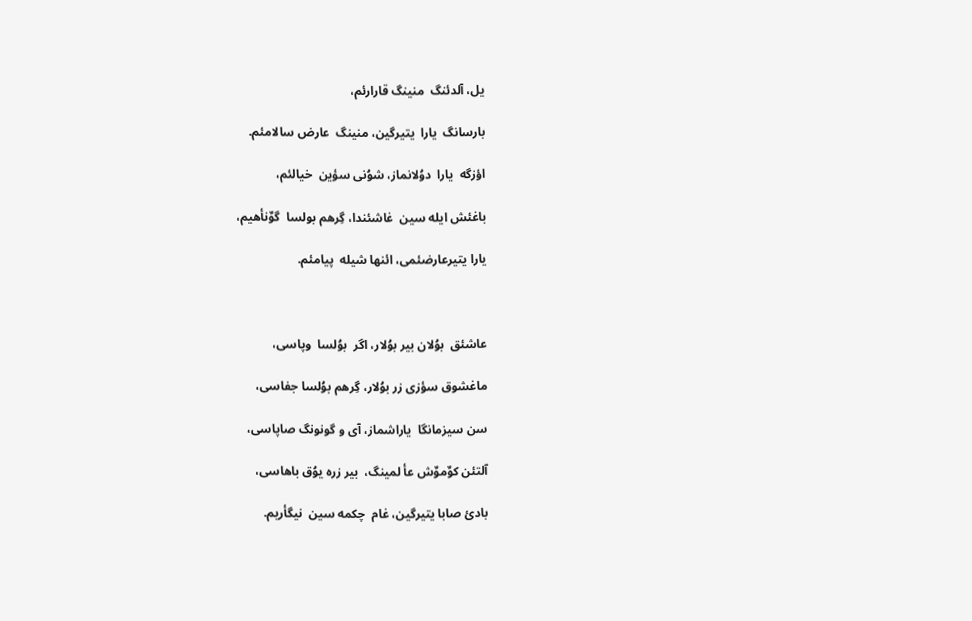یل، آلدئنگ  منینگ قارارئم،

بارسانگ  یارا  یتیرگین، منینگ  عارض سالامئم.

اؤزگه  یارا  دوُلانماز، شوُنی سؤین  خیالئم،

باغئش ایله سین  غاشئندا، گِرهم بولسا  گوٌنأهیم،

یارا یتیرعارضئمی، ائنها شیله  پیامئم.



عاشئق  بوُلان بیر بوُلار، اگر  بوُلسا  وپاسی،

ماغشوق سؤزی زر بوُلار، گِرهم بوُلسا جفاسی،

سن سیزمانگا  یاراشماز، آی و گونونگ صاپاسی،

آلتئن کوٌموٌش عأ لمینگ،  بیر زره یوُق باهاسی،

بادئ صابا یتیرگین، غام  چکمه سین  نیگأریم.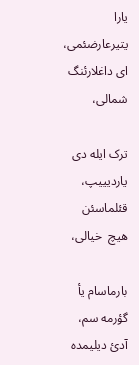یارا یتیرعارضئمی،  ای داغلارئنگ  شمالی،

ترک ایله دی یاردیییپ، قئلماسئن هیچ  خیالی،

بارماسام یأ گؤرمه سم، آدئ دیلیمده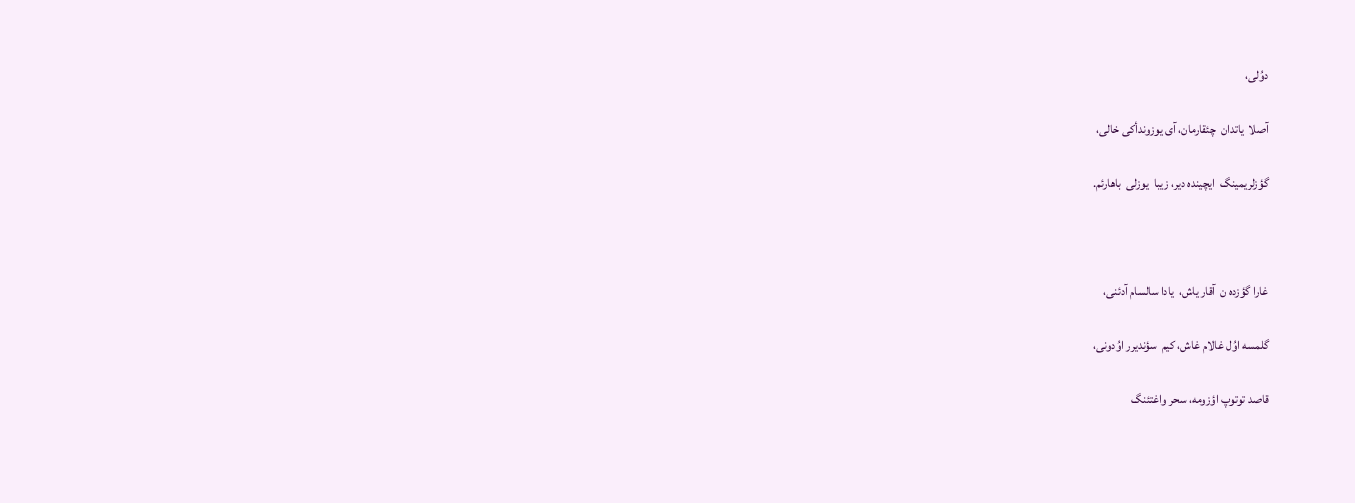دوُلی،

آصلا  یاتدان  چئقارمان، آی یوزوندأکی خالی،

گؤزلریمینگ  ایچینده دیر، زیبا  یوزلی  باهارئم.



غارا گؤزده ن  آقار یاش،  یادا سالسام آدئنی،

گلمسه اوُل غالام غاش، کیم  سؤندیرر اوُدونی،

قاصد توتوپ اؤزومه، سحر واغتئنگ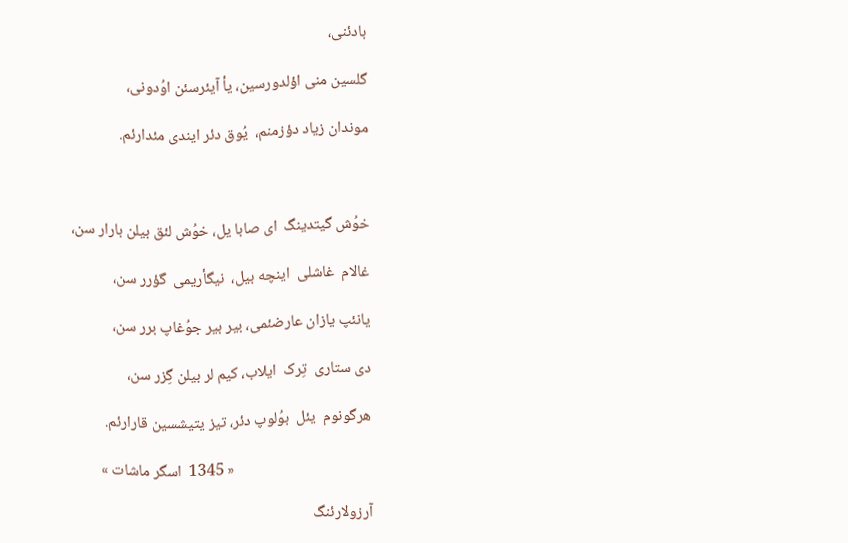بادئنی،

گلسین منی اؤلدورسین، یأ آیئرسئن اوُدونی،

موندان زیاد دؤزمنم،  یُوق دئر ایندی مئدارئم.



خوُش گیتدینگ  ای صابا یل، خوُش لئق بیلن بارار سن،

غالام  غاشلی  اینچه بیل،  نیگأریمی  گؤرر سن،

یانئپ یازان عارضئمی، بیر بیر جوُغاپ برر سن،

دی ستاری  تِرک  ایلاب، کیم لر بیلن گِزر سن،

هرگونوم  یئل  بوُلوپ دئر، تیز یتیشسین قارارئم.

                                       « 1345  اسگر ماشات »

آرزولارئنگ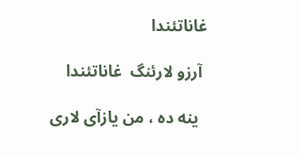غاناتئندا

 آرزو لارئنگ  غاناتئندا

  ینه ده ، من یازآی لاری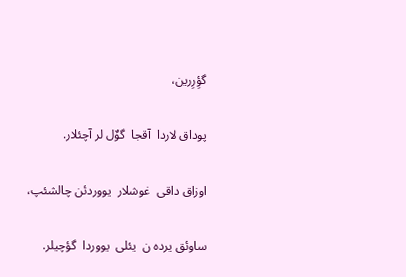گؤِرِرین،

پوداق لاردا  آقجا  گوٌل لر آچئلار.

اوزاق داقی  غوشلار  یووردئن چالشئپ،

ساوئق یرده ن  یئلی  یووردا  گؤچیلر.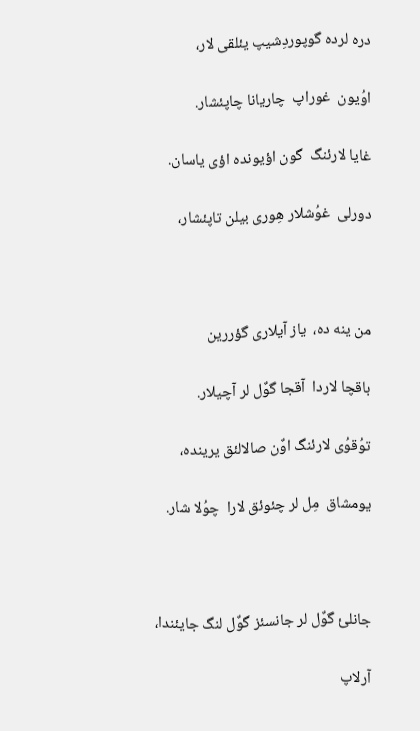دره لرده گوپوردِشیپ یئلقی لار،

اوُیون  غوراپ  چاریانا چاپئشار.

غایا لارئنگ  گون اؤیونده اؤی یاسان.

دورلی  غوُشلار هِوری بیلن تاپئشار،



من ینه ده،  یاز آیلاری گؤررین

باقچا لاردا  آقجا گوٌل لر آچیلار.

توُقوُی لارئنگ اوٌن صالالئق یرینده،

یومشاق  مِل لر چئوئق لارا  چوُلا شار.



جانلئ گوٌل لر جانسئز گوٌل لنگ جایئندا،

آرلاپ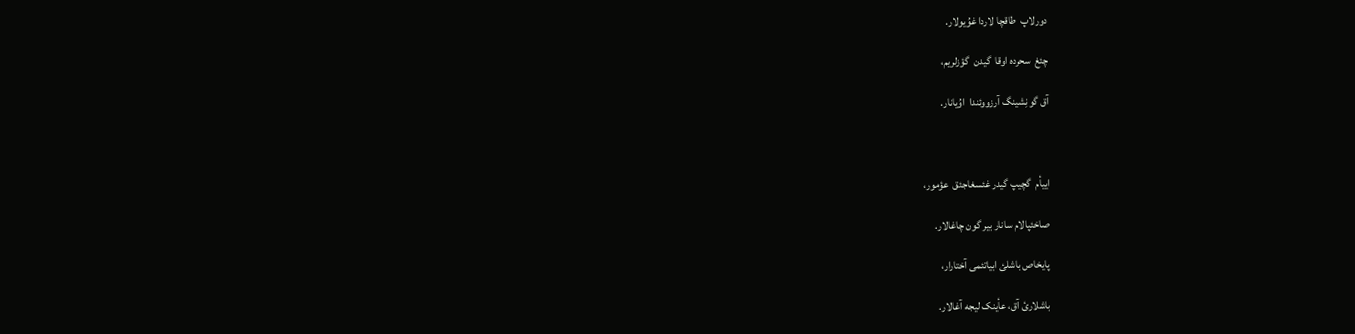دورلاپ  طاقچا لاردا غوُیولار.

چئغ  سحرده اوقا  گیدن  گؤزلریم،

آق گونِشینگ آرزووئندا  اوُیانار.



اییأم  گچیپ گیدر غئسغاجئق  عؤمور،

صاخئپالام سانار بیر گون چاغالار.

پایخاص باشلئ ابیاتئمی آختارار،

باشلارئ آق، عأینک لیجه آغالار.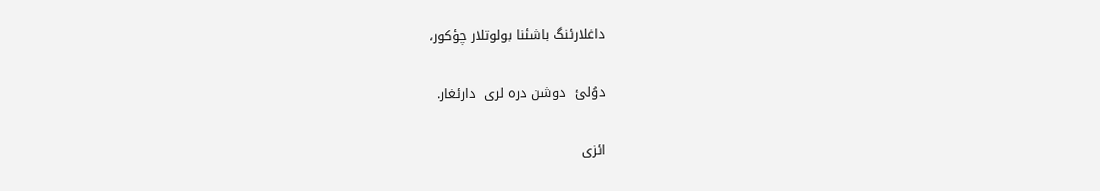داغلارئنگ باشئنا بولوتلار چؤکور،

دوُلئ  دوشن دره لری  دارئغار.

ائزی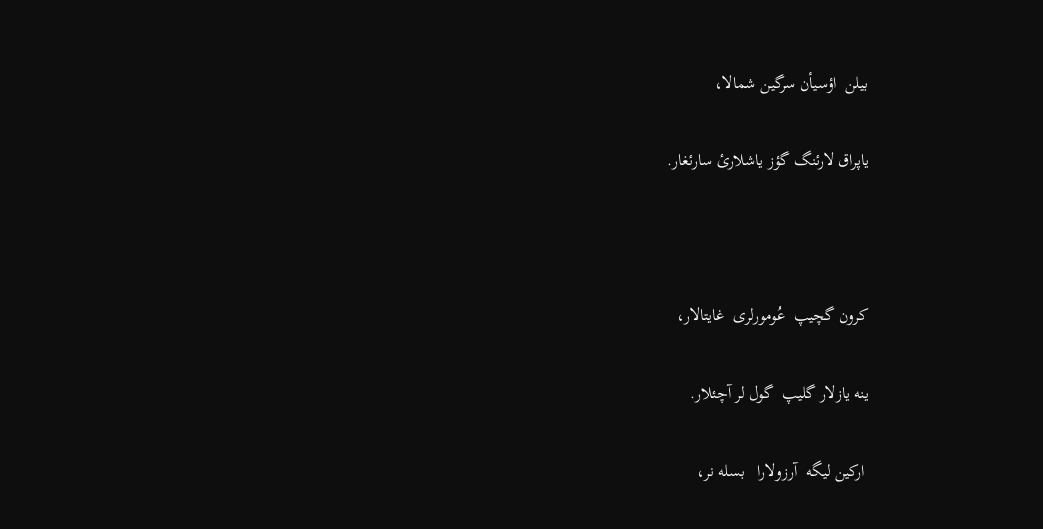بیلن  اؤسیأن سرگین شمالا،

یاپراق لارئنگ گؤز یاشلارئ سارئغار.



کرون گچیپ  عُومورلری  غایتالار،

ینه یازلار گلیپ  گول لر آچئلار.

 ارکین لیگه  آرزولارا   بسله نر،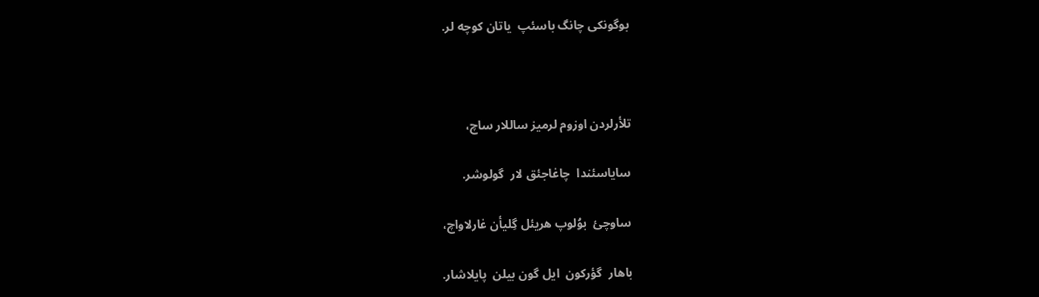بوگونکی چانگ باسئپ  یاتان کوچه لر.



تلأرلردن اوزوم لرمیز ساللار ساچ،

سایاسئندا  چاغاجئق لار  گولوشر.

ساوچئ  بوُلوپ هریئل گِلیأن غارلاواچ،

باهار  گؤرکون  ایل گون بیلن  پایلاشار.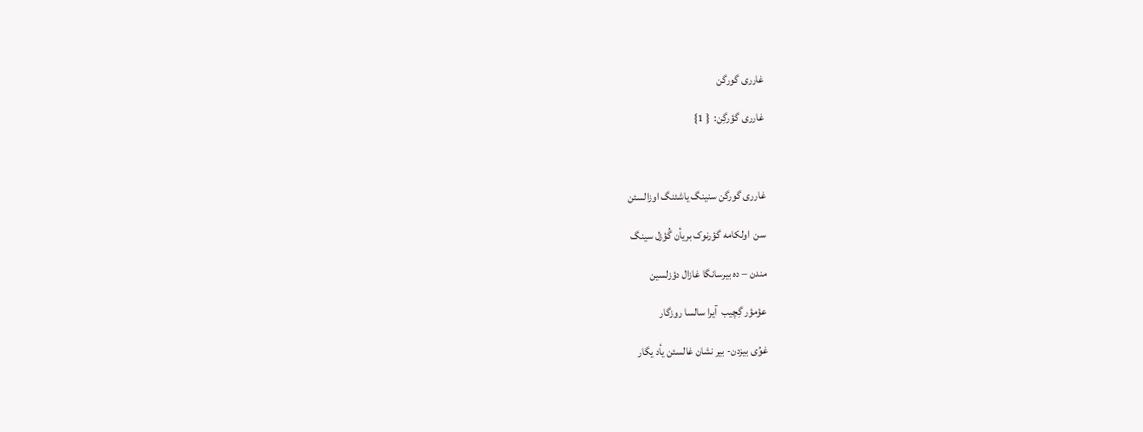غارری گورگن

غارری گؤرگِن:  { 1}



غارری گورگن سنینگ یاشئنگ اوزالسئن

سن  اولکامه گؤرنوک بریأن گُؤزل سینگ

مندن – ده بیرسانگا غازال دؤزلسین

عؤمؤر گِچیب  آیرا سالسا روزگار

غوُی بیزدن- بیر نشان غالسئن یأد یگار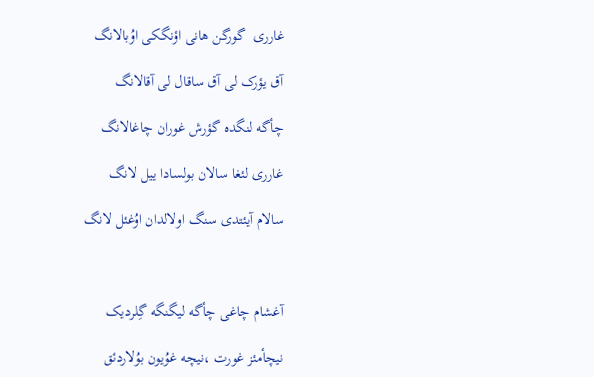غارری  گورگن هانی اؤنگکی اوُبالانگ

آق یؤرک لی آق ساقال لی آقالانگ

چأگه لنگده گؤرش غوران چاغالانگ

غارری لئغا سالان بولسادا ییل لانگ

سالام آیئتدی سنگ اولالدان اوُغئل لانگ



آغشام چاغی چأگه لیگنگه گِلردیک

نیچأمئز غورت ،نیچه غوُیون بوُلاردئق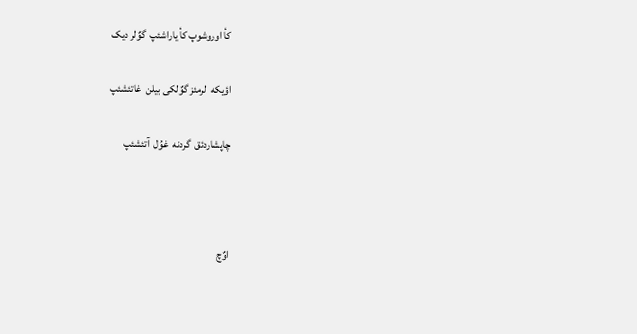کأ اوروشوپ کأ یاراشئپ  گوٌلر دیک

اؤیکه  لرمئز گوٌلکی بیلن  غاتئشئپ

چاپشاردئق  گردنه  غوُل  آتئشئپ



اوٌچ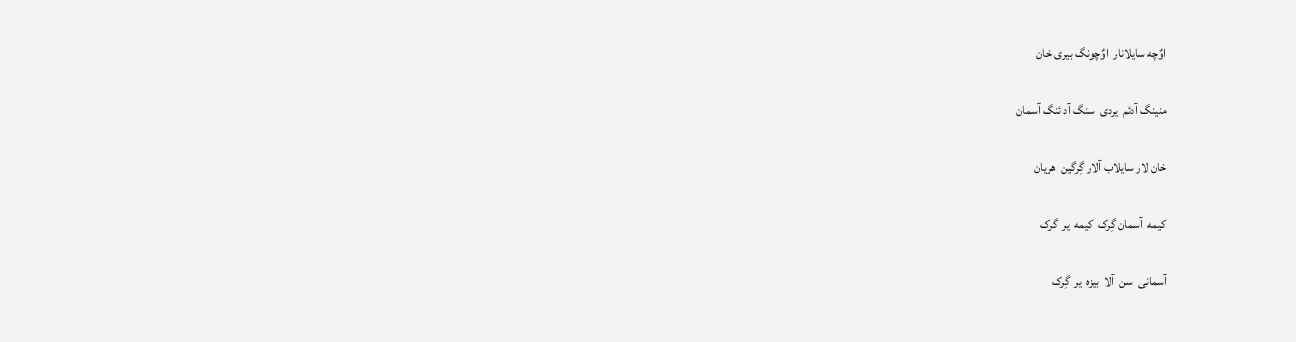اوٌچه سایلانار  اوٌچونگ بیری خان

منینگ آدئم  یردی  سنگ آد ئنگ آسمان

خان لار سایلاب آلار گِرگین  هریان

کیمه  آسمان گِرک  کیمه  یر  گرک

آسمانی  سن  آلا  بیزه  یر  گِرک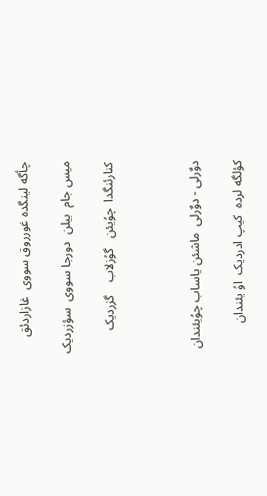چأگه لینگده غورروق سووی  غازاردئق

میس جام  بیلن  دورجا سووی  سؤزردیک

کنارئنگدا  چوُیئن   گوُزلاب    گزردیک



دوٌرلی - دوٌرلی  ماشئن یاساب چوُیئندان

کؤلگه لرده  کیپ ادردیک  اوُ یئندان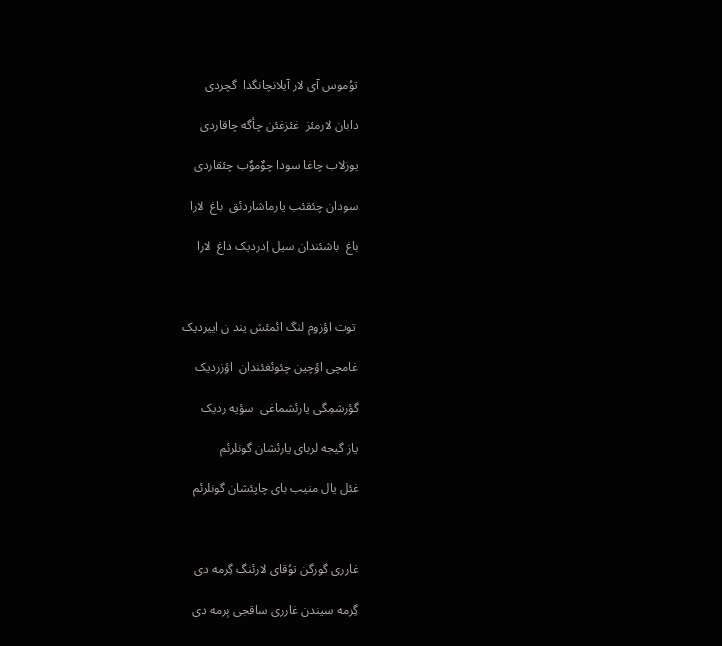توُموس آی لار آیلانچانگدا  گچردی

دابان لارمئز  غئزغئن چأگه چاقاردی

یوزلاب چاغا سودا چوٌموٌب چئقاردی

سودان چئقئب یارماشاردئق  باغ  لارا

باغ  باشئندان سیل اِدردیک داغ  لارا



 توت اؤزوم لنگ ائمئش یند ن اییردیک

غامچی اؤچین چئوئغئندان  اؤزردیک

گؤرشمِگی یارئشماغی  سؤیه ردیک

یاز گیجه لربای یارئشان گونلرئم

غئل یال منیب بای چاپئشان گونلرئم



غارری گورگن توُقای لارئنگ گِرمه دی

گِرمه سیندن غارری ساقجی بِرمه دی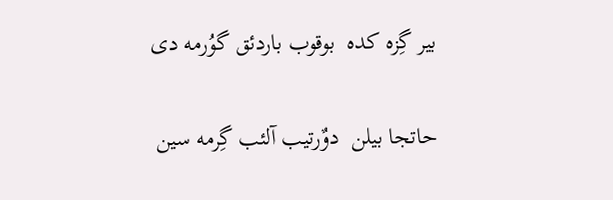بیر گِزه کده  بوقوب باردئق گوُرمه دی

حاتجا بیلن  دوٌرتیب آلئب گِرمه سین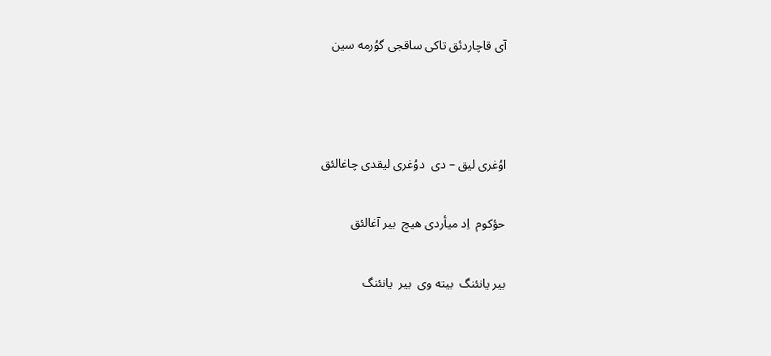آی قاچاردئق تاکی ساقجی گوُرمه سین



اوُغری لیق – دی  دوُغری لیقدی چاغالئق

حؤکوم  اِد میأردی هیچ  بیر آغالئق

بیر یانئنگ  بیته وی  بیر  یانئنگ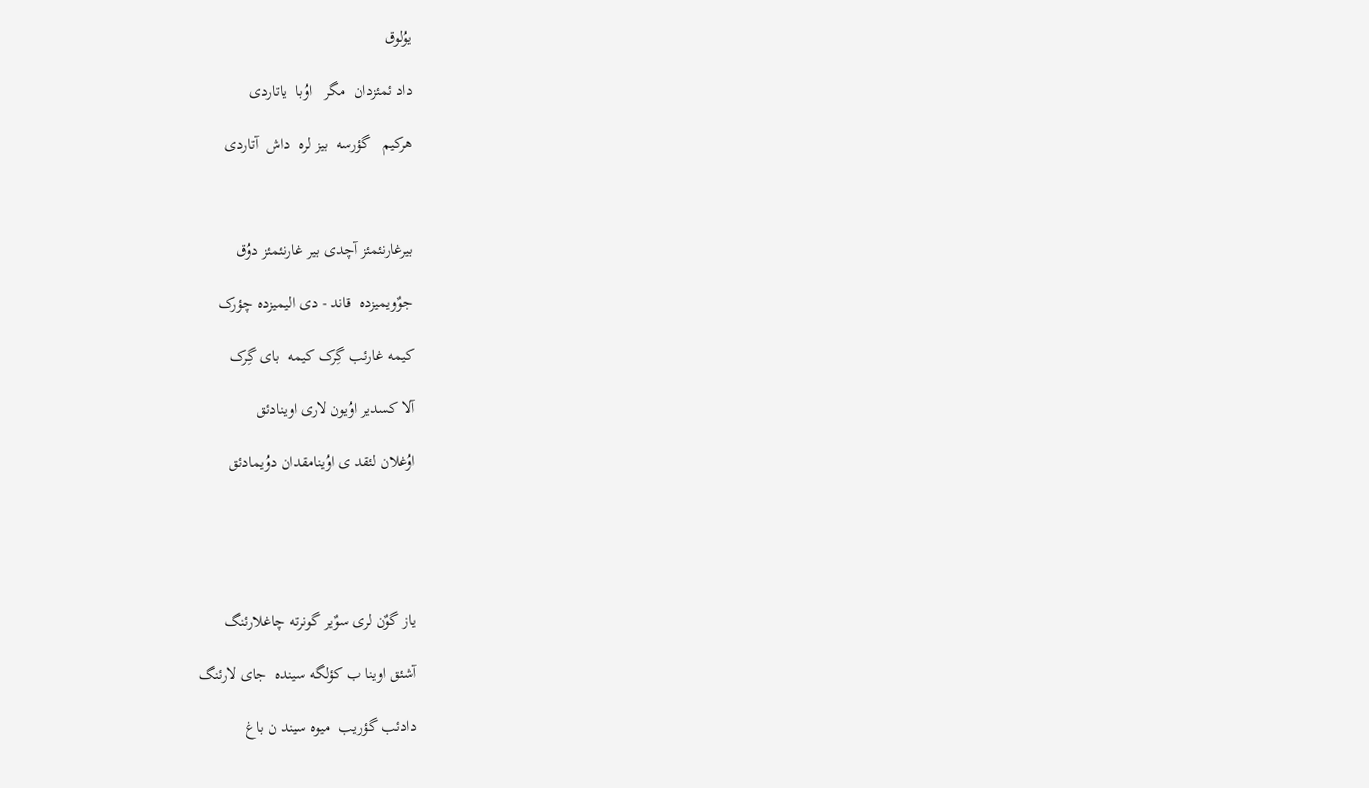یوُلوق

داد ئمئزدان  مگر   اوُبا  یاتاردی

هرکیم   گؤرسه  بیز لره  داش  آتاردی



بیرغارنئمئز آچدی بیر غارنئمئز دوُق

جوٌویمیزده  قاند - دی الیمیزده چؤرک

کیمه غارئب گِرک کیمه  بای گِرک

آلا کسدیر اوُیون لاری اوینادئق

اوُغلان لئقد ی اوُینامقدان دوُیمادئق





یاز گوٌن لری سوٌیر گونرته چاغلارئنگ

آشئق اوینا ب کؤلگه سینده  جای لارئنگ

دادئب گؤریب  میوه سیند ن باغ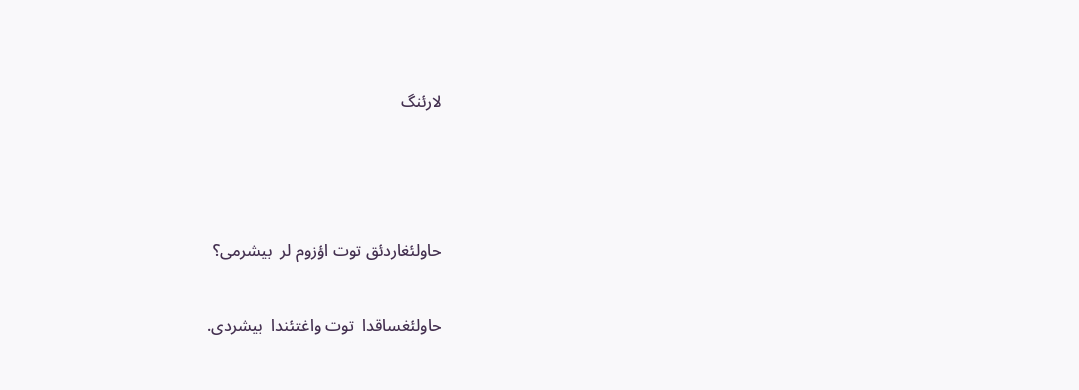لارئنگ



حاولئغاردئق توت اؤزوم لر  بیشرمی؟

حاولئغساقدا  توت واغتئندا  بیشردی.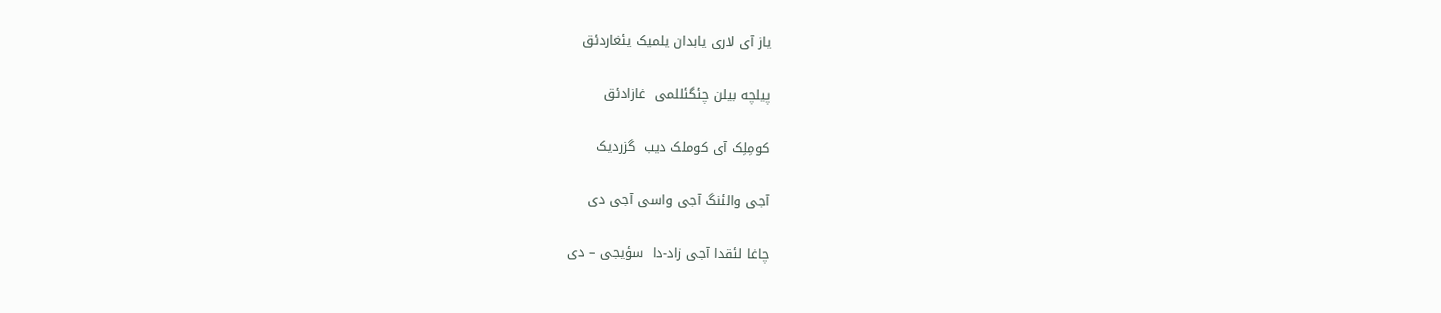یاز آی لاری یابدان یلمیک یئغاردئق

پیلچه بیلن چئگئللمی  غازادئق

کومِلِک آی کوملک دیب  گزردیک

آجی والئنگ آجی واسی آجی دی

چاغا لئقدا آجی زاد-دا  سؤیجی – دی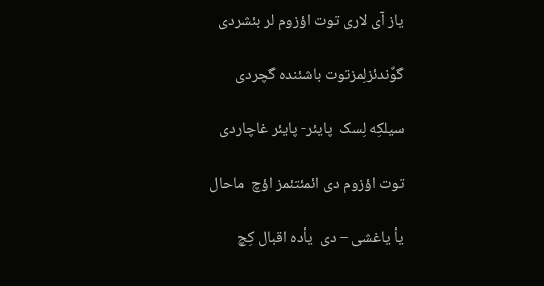یاز آی لاری توت اؤزوم لر بئشردی

گوٌندئزلِمزتوت باشئنده گچردی

سیلکِه لِسک  پایئر- پایئر غاچاردی

توت اؤزوم دی ائمئتئمز اؤچ  ماحال

یأ یاغشی – دی  یأده اقبال کِچ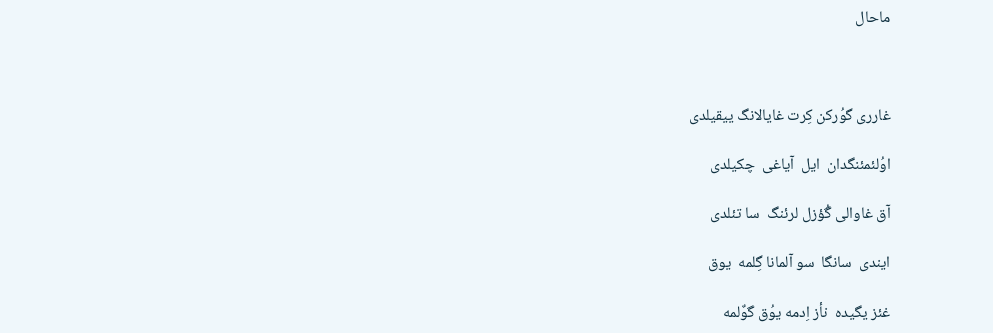ماحال



غارری گوُرکن کِرت غایالانگ ییقیلدی

اوُلئمئنگدان  ایل  آیاغی  چکیلدی

آق غاوالی گُؤزل لرئنگ  سا تئلدی

ایندی  سانگا  سو آلمانا گِلمه  یوق

غئز یگیده  نأز اِدمه یوُق گوٌلمه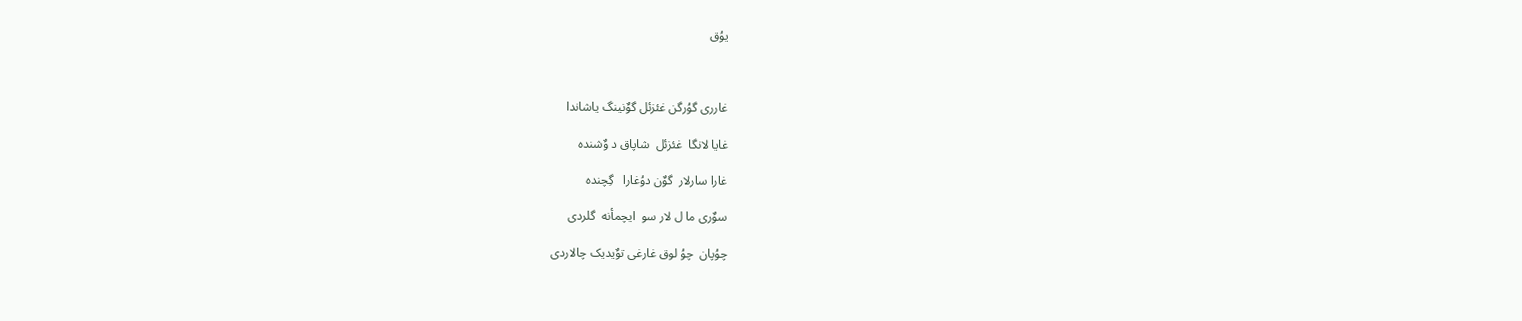یوُق



غارری گوُرگن غئزئل گوٌنینگ یاشاندا

غایا لانگا  غئزئل  شاپاق د وٌشنده

غارا سارلار  گوٌن دوُغارا   گِچنده

سوٌری ما ل لار سو  ایچمأنه  گلردی

چوُپان  چوُ لوق غارغی توٌیدیک چالاردی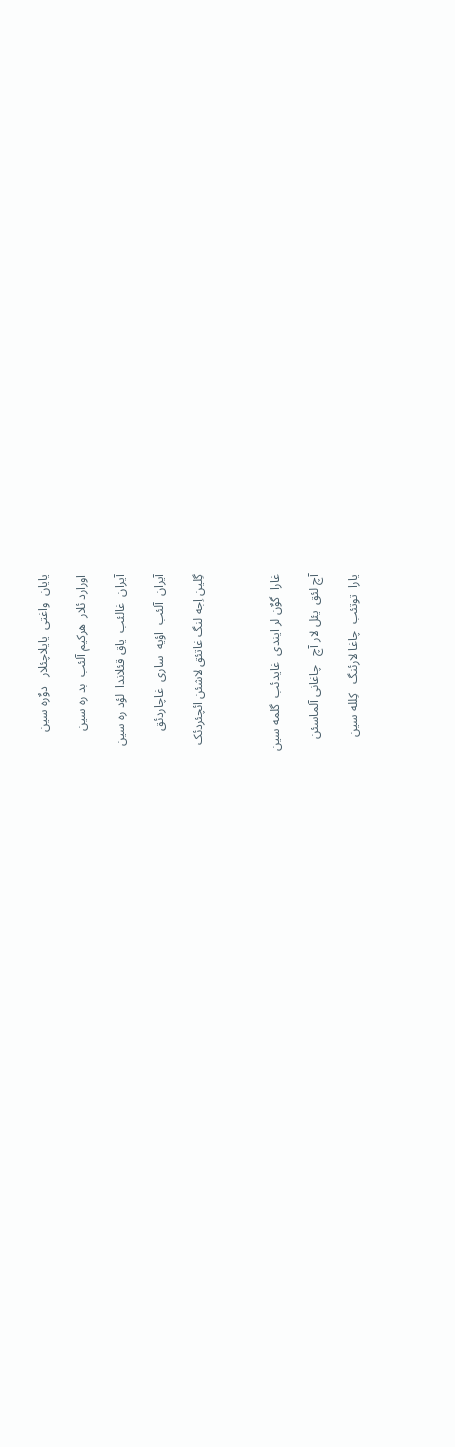یایان  واغتی  یایلاچئلار   دوٌره سین

اورارد ئلار  هرکیم آلئب  بد ره سین

آیران  غالئب  یاق قئلاندا  لؤد ره سین

آیران  آلئب  اؤیه  ساری  غاچاردئق

گِلین اِجه لنگ غاتئق لاشئن ائچئردئک



غارا  گوٌن لر ایندی  غایدئب  گلمه سین

آچ لئق  یئل لار آچ   چاغانی آلماسئن

یارا  توتئب  چاغا لارئنگ   کِلله سین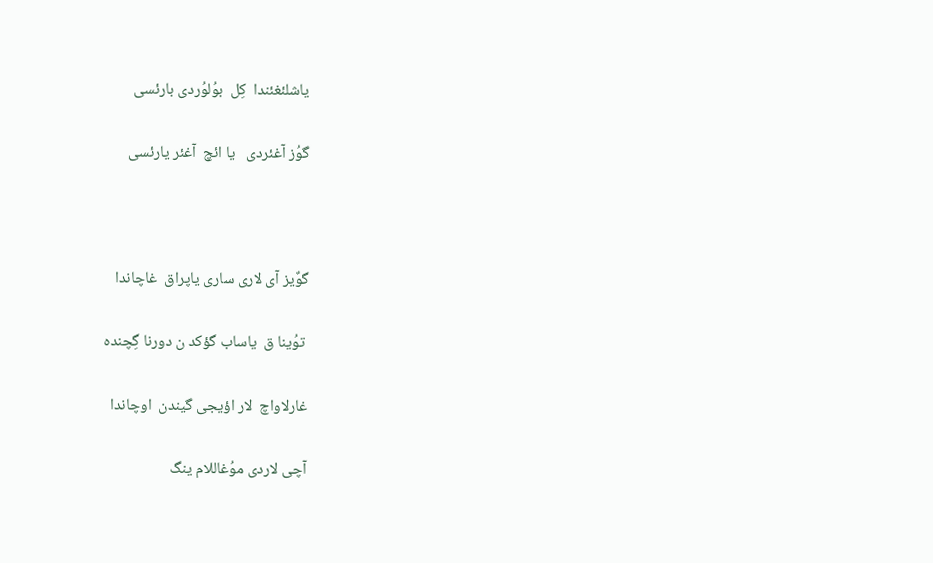یاشلئغئندا  کِل  بوُلوُردی بارئسی

گوُز آغئردی   یا ائچ  آغئر یارئسی



گوٌیز آی لاری ساری یاپراق  غاچاندا

 توُینا ق  یاساب گؤکد ن دورنا گِچنده

غارلاواچ  لار اؤیجی گیندن  اوچاندا

آچی لاردی موُغاللام ینگ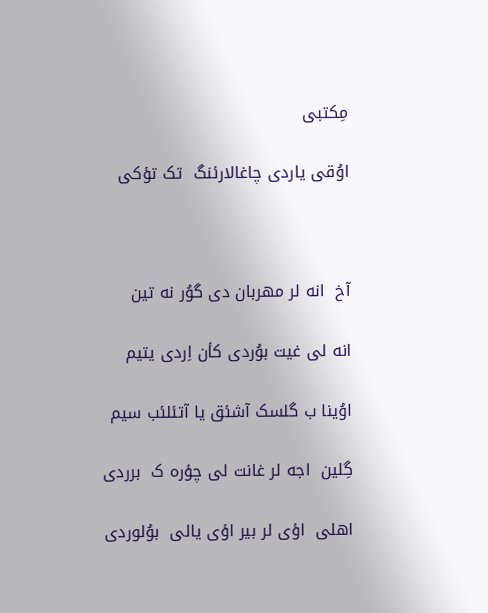مِکتبی

اوُقی یاردی چاغالارئنگ  تک تؤکی



آخ  انه لر مهربان دی گوُر نه تین

انه لی غیت بوُردی کأن اِردی یتیم

اوُینا ب گلسک آشئق یا آتئلئب سیم

گِلین  اجه لر غانت لی چؤره ک  برردی

اهلی  اؤی لر بیر اؤی یالی  بوُلوردی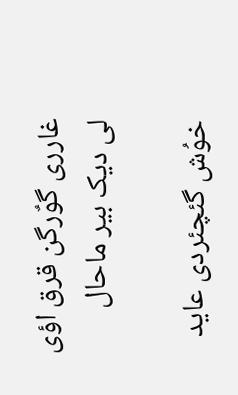غارری گوٌرگن قرق اؤی لی دیک بیر ماحال

خوُش گئچئردی عاید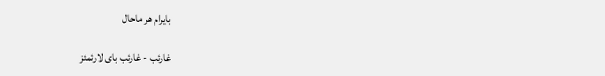بایرام هر ماحال

غارئب - غارئب بای لارئمئز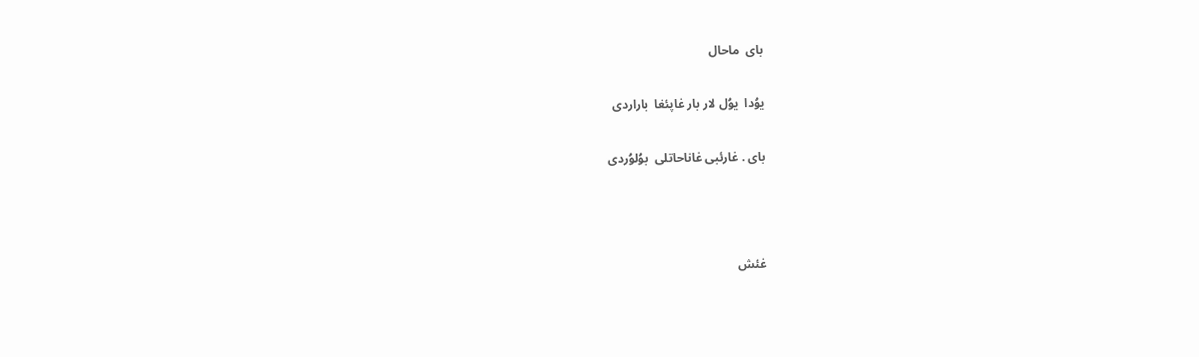بای  ماحال

یوُدا  یوُل لار بار غاپئغا  باراردی

بای . غارئبی غاناحاتلی  بوُلوُردی



غئش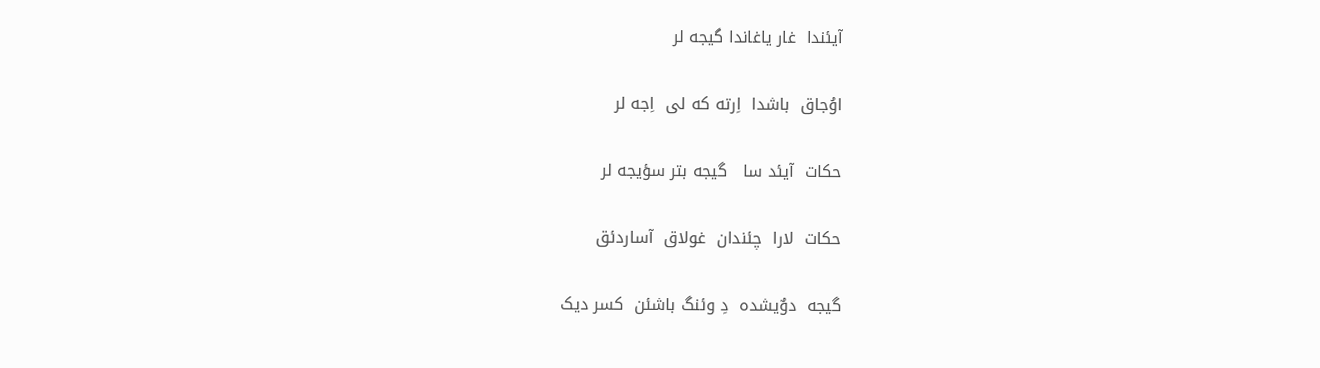آیئندا  غار یاغاندا گیجه لر

اوُجاق  باشدا  اِرته که لی  اِجه لر

حکات  آیئد سا   گیجه بتر سؤیجه لر

حکات  لارا  چئندان  غولاق  آساردئق

گیجه  دوٌیشده  دِ وئنگ باشئن  کسر دیک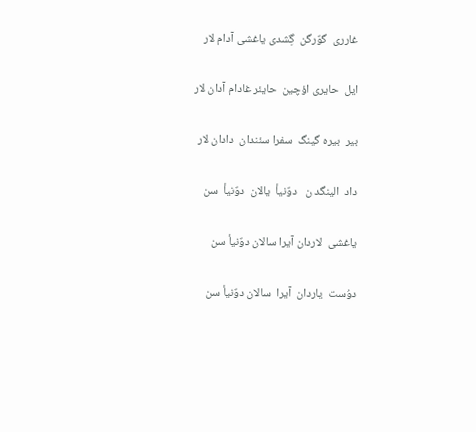غارری  گوٌرگن  گِشدی یاغشی آدام لار

ایل  حایری اؤچین  حایئر غادام آدان لار

بیر  بیره گینگ  سفرا سئندان  دادان لار

داد  الینگد ن   دوٌنیأ  یالان  دوٌنیأ  سن

یاغشی  لاردان آیرا سالان دوٌنیأ سن

دوُست  یاردان  آیرا  سالان دوٌنیأ سن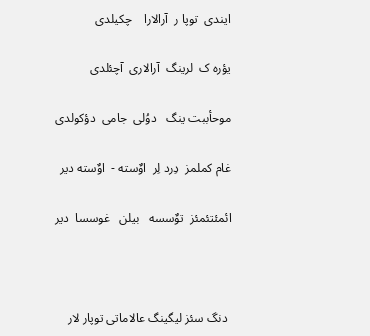ایندی  توپا ر  آرالارا    چکیلدی

یؤره ک  لرینگ  آرالاری  آچئلدی

موحأببت ینگ   دوُلی  جامی  دؤکولدی

غام کملمز  دِرد لِر  اوٌسته -  اوٌسته دیر

ائمئتئمئز  توٌسسه   بیلن   غوسسا  دیر



 دنگ سئز لیگینگ عالاماتی توپار لار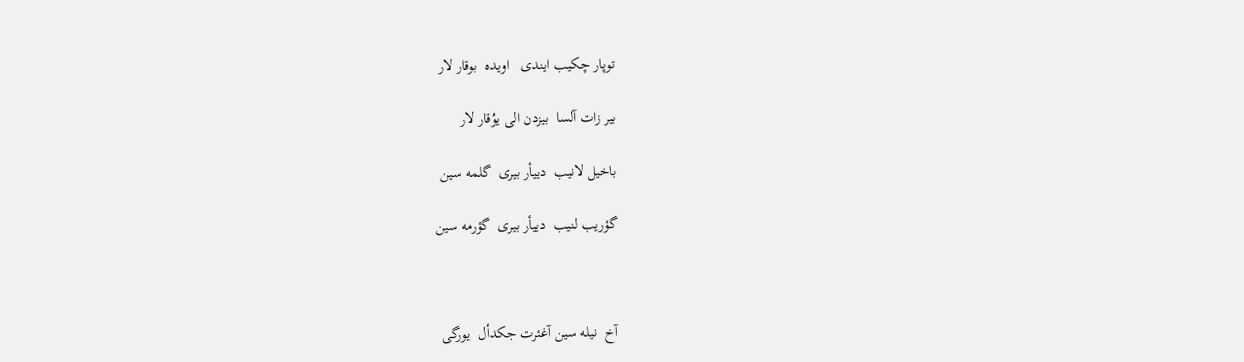توپار چکیب ایندی   اویده  بوقار لار

بیر زات آلسا  بیزدن الی یوُقار لار

باخیل لانیب  دییأر بیری  گلمه سین

گؤریب لنیب  دییأر بیری  گؤرمه سین



آخ  نیله سین آغئرت جکدأل  یورگی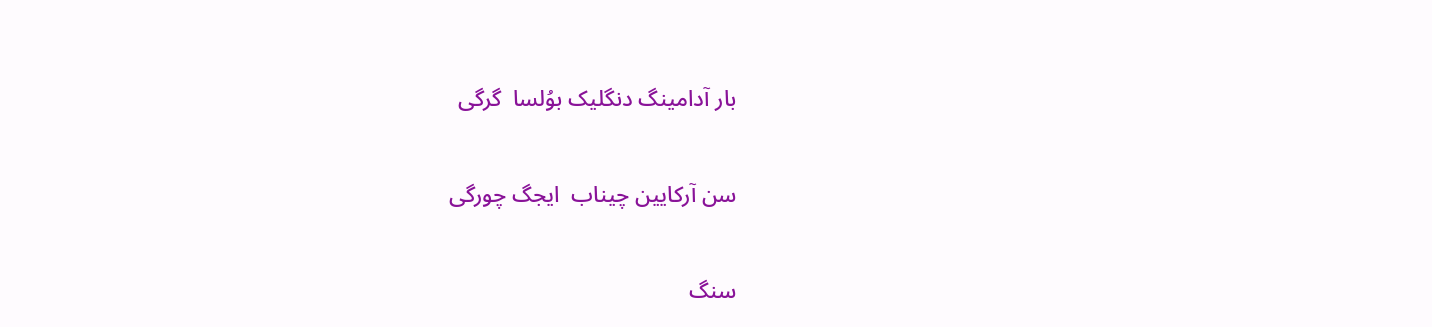بار آدامینگ دنگلیک بوُلسا  گرگی

سن آرکایین چیناب  ایجگ چورگی

سنگ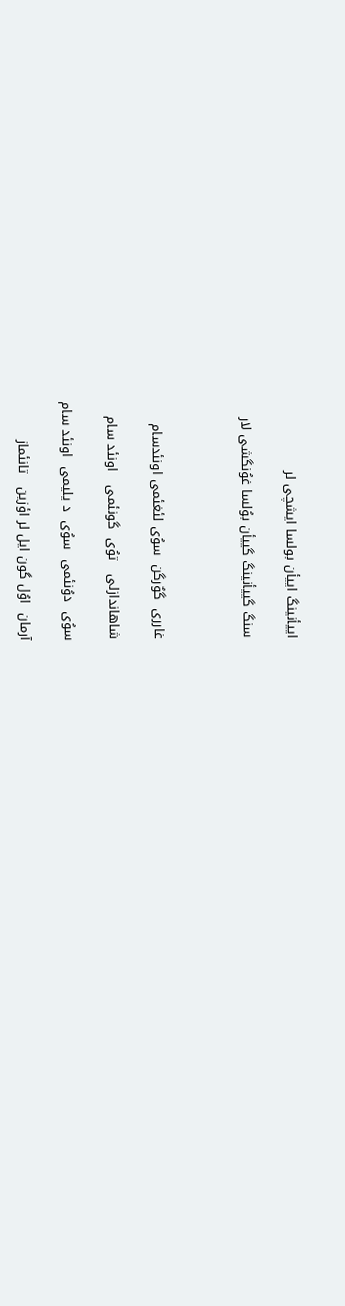اییأنینگ اییأن بولسا ایشچی لر

سنگ گییأنینگ گییأن بوُلسا غوُنگشی لار



غارری  گوٌرگن  سوُی لئغئمی اونئدسام

شاهاندازلی   توُی  گونئمی   اونئد سام

سوُی  دوُنئمی  سوُی  د یلیمی  اونئد سام

آرمان  اوُل گون ایل لر اؤزین   تانئماز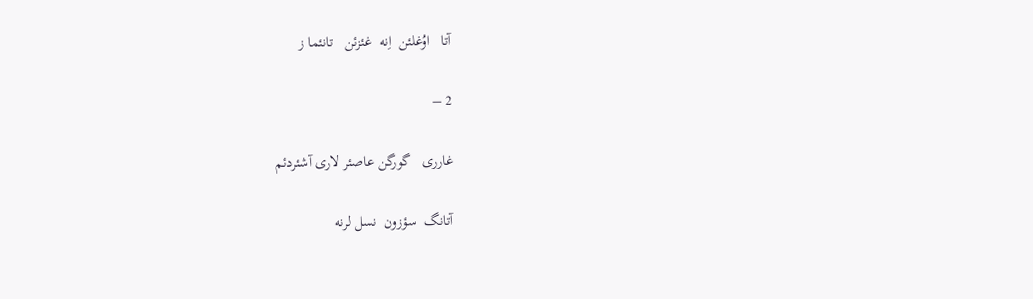آتا   اوُغلئن  اِنه  غئزئن   تانئما ز

2 –

غارری   گورگن عاصئر لاری آشئردئم

آتانگ  سؤزون  نسل لرنه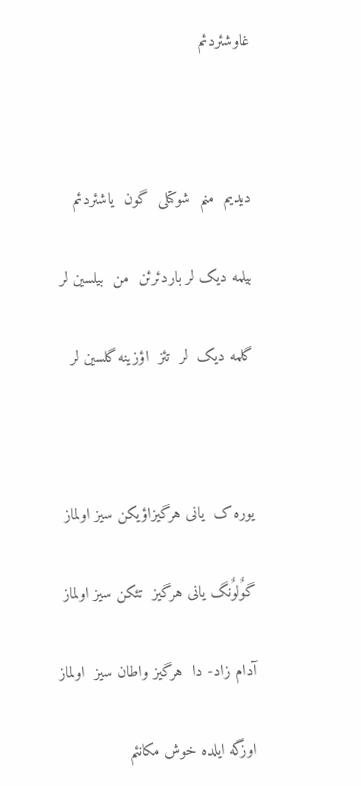غاوشئردئم



دیدیم  منم  شوکتلی  گون  یاشئردئم

بیلمه دیک لر باردئرئن  من  بیلسین لر

گلمه دیک  لر  تئز  اؤزینه گلسین لر



یوره ک  یانی هرگیزاؤیکن سیز اولماز

گوٌلوٌنگ یانی هرگیز  تئکن سیز اولماز

آدام زاد- دا  هرگیز واطان سیز  اولماز

اوزگه ایلده خوش مکانئم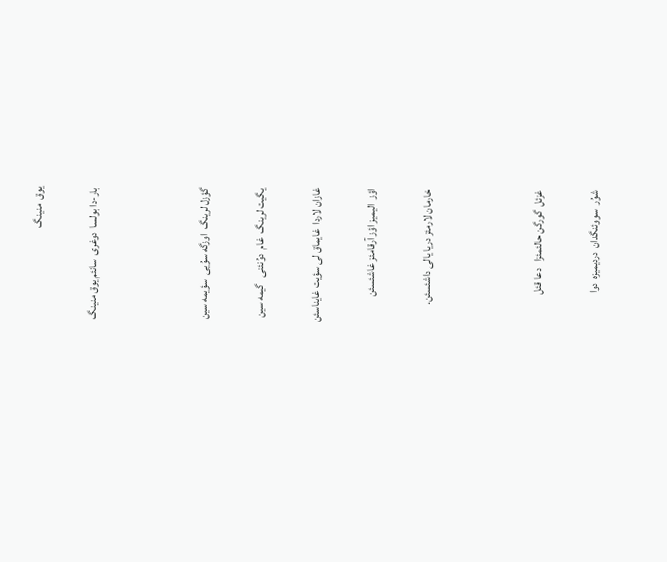یوق  منینگ

بار-دا بولسا  دوغری  سانئم یوق منینگ



گؤزل لرینگ  اوزگه سوُیی  سؤیمه سین

یگیت لرینگ  غام  دوُنئنی   گیمه سین

غازان لاردا  غایماق لی سؤیت غایناسئن

اؤز  الیمیز اؤز آرقامئز غاشئسئن

خارمان لارمئز دریا یالی داشئسئن.



غزئل  گورگن حالئمئزا   دعا قئل

شوُر  سووئنگدان  دردیمیزه  دوا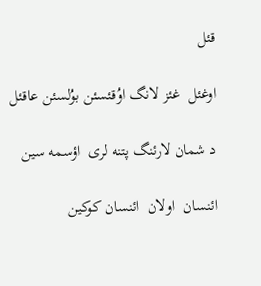قئل

اوغئل  غئز لانگ اوُقئسئن بوُلسئن عاقئل

د شمان لارئنگ پتنه لری  اؤسمه سین

ائنسان  اولان  ائنسان کوکین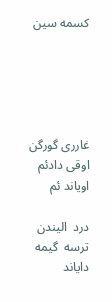کسمه سین





غارری گورگن اوقی دادئم   اویاند ئم

درد  الیندن  ترسه  گیمه  دایاند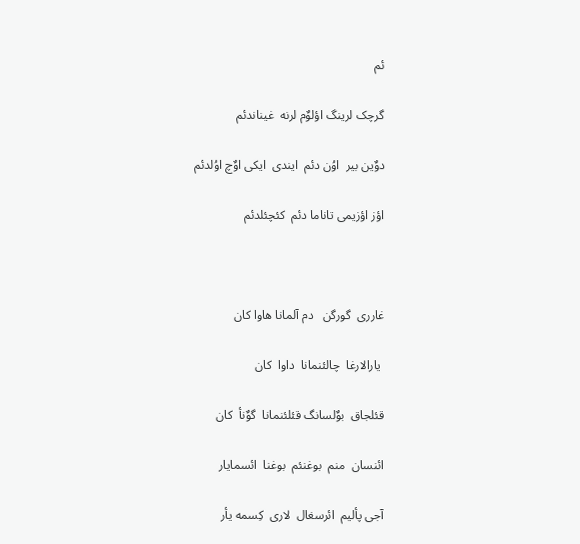ئم

گرچک لرینگ اؤلوٌم لرنه  غیناندئم

دوٌین بیر  اوُن دئم  ایندی  ایکی اوٌچ اوُلدئم

اؤز اؤزیمی تاناما دئم  کئچئلدئم



غارری  گورگن   دم آلمانا هاوا کان

 یارالارغا  چالئنمانا  داوا  کان

قئلجاق  بوٌلسانگ قئلئنمانا  گوٌنأ  کان

ائنسان  منم  بوغنئم  بوغنا  ائسمایار

آجی پألیم  ائرسغال  لاری  کِسمه یأر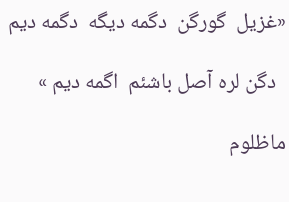«غزیل  گورگن  دگمه دیگه  دگمه دیم

  دگن لره آصل باشئم  اگمه دیم »

ماظلوم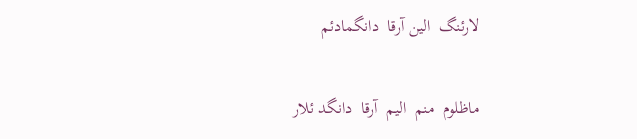لارئنگ  الین آرقا  دانگمادئم

ماظلوم  منم  الیم  آرقا  دانگد ئلار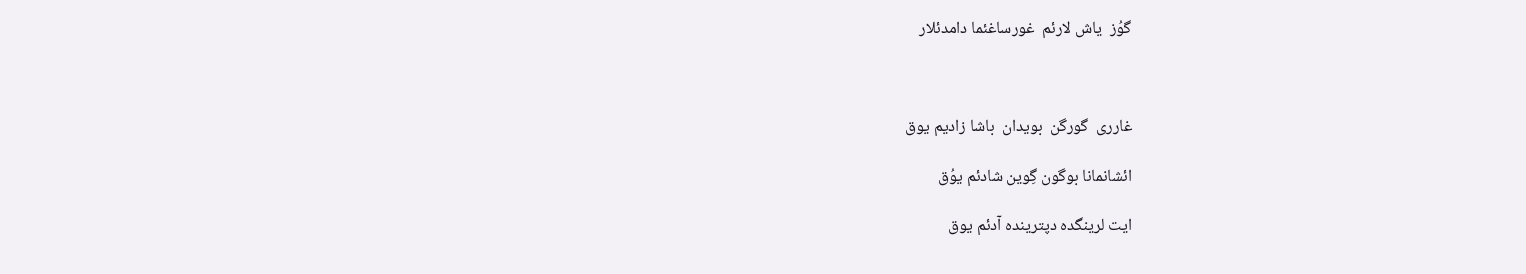گوُز  یاش لارئم  غورساغئما دامدئلار



غارری  گورگن  بویدان  باشا زادیم یوق

ائشانمانا بوگون گِوین شادئم یوُق

ایت لرینگده دپترینده آدئم یوق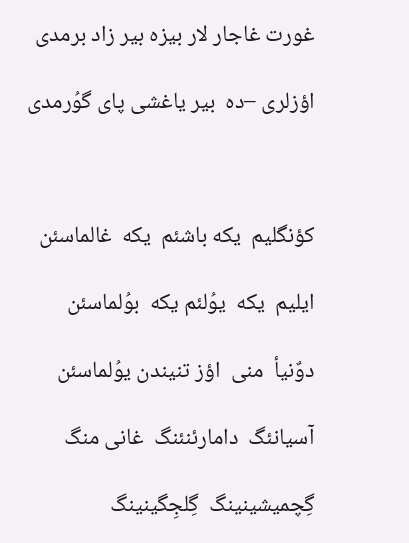غورت غاجار لار بیزه بیر زاد برمدی

اؤزلری –ده  بیر یاغشی پای گوُرمدی



کؤنگلیم  یکه باشئم  یکه  غالماسئن

ایلیم  یکه  یوُلئم یکه  بوُلماسئن

دوٌنیأ  منی  اؤز تنیندن یوُلماسئن

آسیانئگ  دامارئنئنگ  غانی منگ

گِچمیشینینگ  گِلجِگینینگ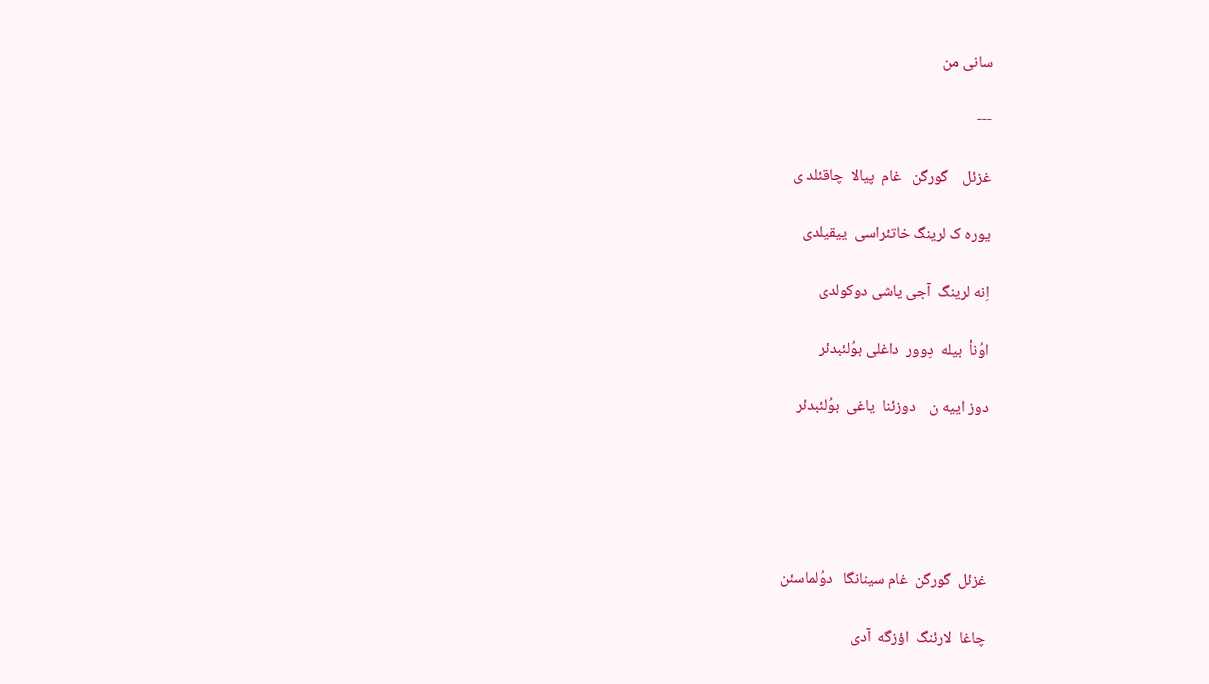سانی من

---

غزئل    گورگن   غام  پیالا  چاقئلد ی

یوره ک لرینگ خاتئراسی  ییقیلدی

اِنه لرینگ  آجی یاشی دوکولدی

اوُنأ  بیله  دِوور  داغلی بوُلئبدئر

دوز اییه ن    دوزئنا  یاغی  بوُلئبدئر





غزئل  گورگن  غام سینانگا   دوُلماسئن

چاغا  لارئنگ  اؤزگه  آدی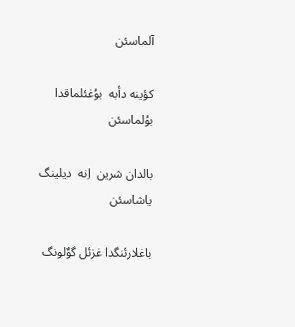آلماسئن

کؤینه دأبه  بوُغئلماقدا  بوُلماسئن

بالدان شرین  اِنه  دیلینگ  یاشاسئن

باغلارئنگدا غزئل گوٌلونگ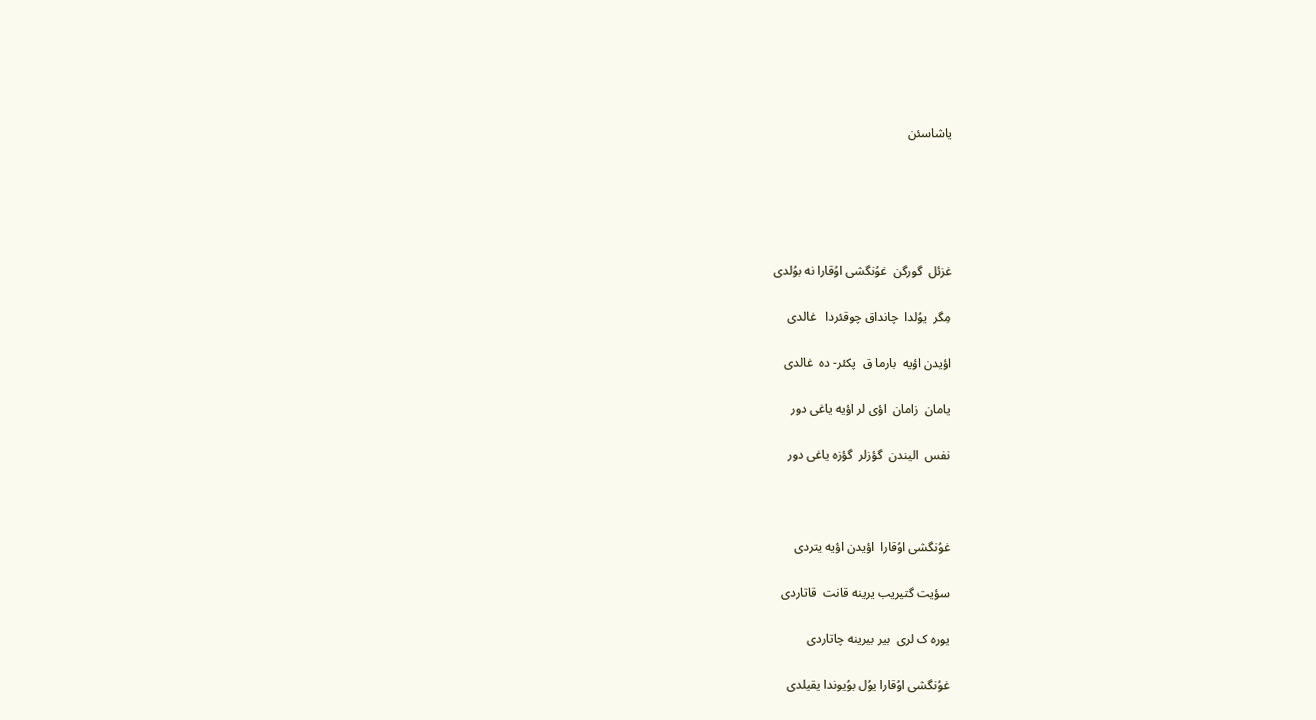یاشاسئن





غزئل  گورگن  غوُنگشی اوُقارا نه بوُلدی

مِگر  یوُلدا  چانداق چوقئردا   غالدی

اؤیدن اؤیه  بارما ق  پکئر- ده  غالدی

یامان  زامان  اؤی لر اؤیه یاغی دور

نفس  الیندن  گؤزلر  گؤزه یاغی دور



غوُنگشی اوُقارا  اؤیدن اؤیه یتردی

سؤیت گتیریب یرینه قانت  قاتاردی

یوره ک لری  بیر بیرینه چاتاردی

غوُنگشی اوُقارا یوُل بوُیوندا یقیلدی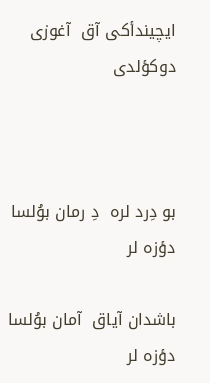ایچیندأکی آق  آغوزی  دوکؤلدی



بو دِرد لره  دِ رمان بوُلسا  دؤزه لر

باشدان آیاق  آمان بوُلسا دؤزه لر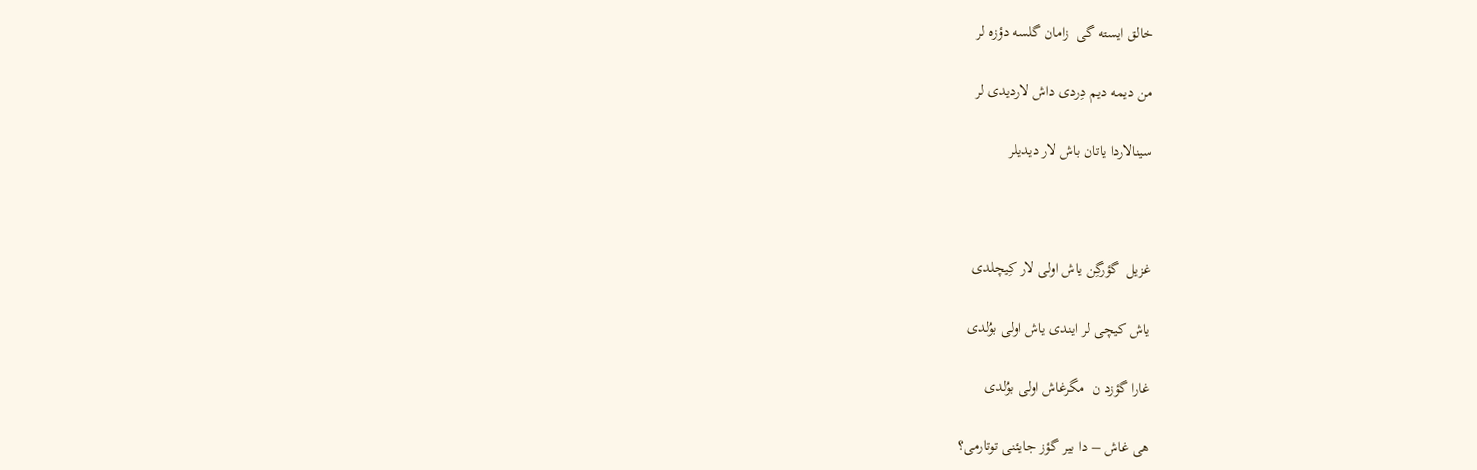خالق ایسته گی  زامان گلسه دؤزه لر

من دیمه دیم دِردی داش لاردیدی لر

سینالاردا یاتان باش لار دیدیلر



غزیل  گؤرگِن یاش اولی لار کِیچلدی

یاش کیچی لر ایندی یاش اولی بوُلدی

غارا گؤزد ن  مگرغاش اولی بوُلدی

هی غاش – دا بیر گؤز جایئنی توتارمی؟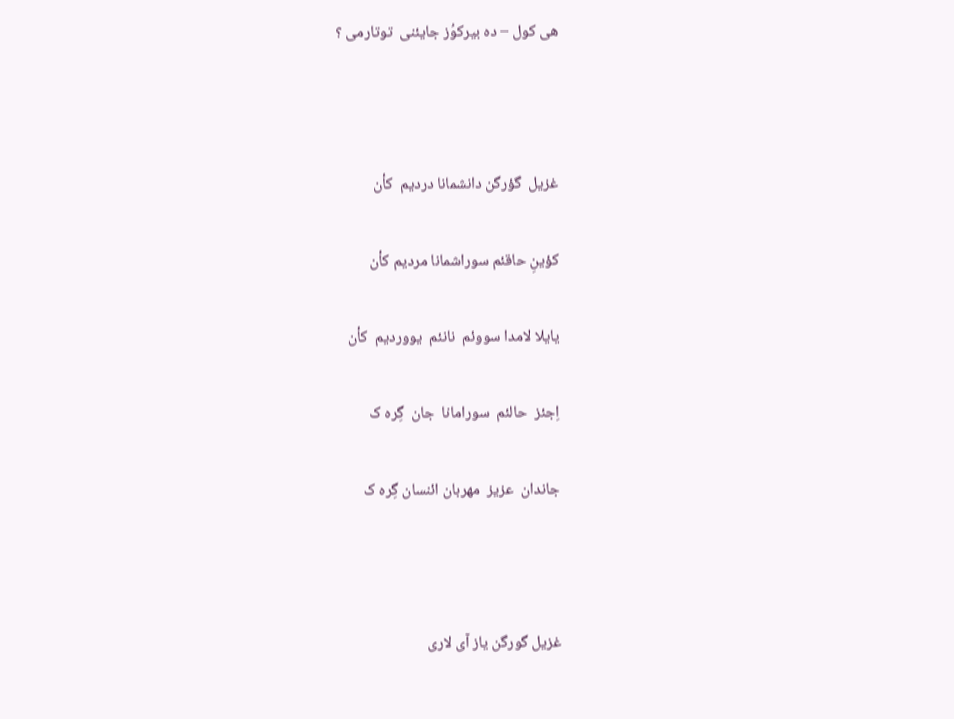هی کول – ده بیرکوُز جایئنی  توتارمی ؟



غزیل  گؤرگن دانشمانا دردیم  کأن

کؤینِ حاقئم سوراشمانا مردیم کأن

یایلا لامدا سووئم  نانئم  یووردیم  کأن

اِجئز  حالئم  سورامانا  جان  گِره ک

جاندان  عزیز  مهربان ائنسان گِره ک



غزیل گورگن یاز آی لاری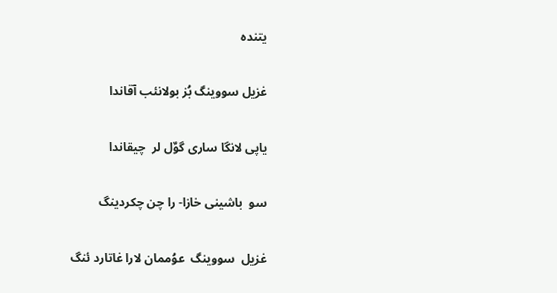یتنده

غزیل سووینگ بُز بولانئب آقاندا

یاپی لانگا ساری گوٌل لر  چیقاندا

سو  باشینی خازا- را چن چکردینگ

غزیل  سووینگ  عوُممان لارا غاتارد ئنگ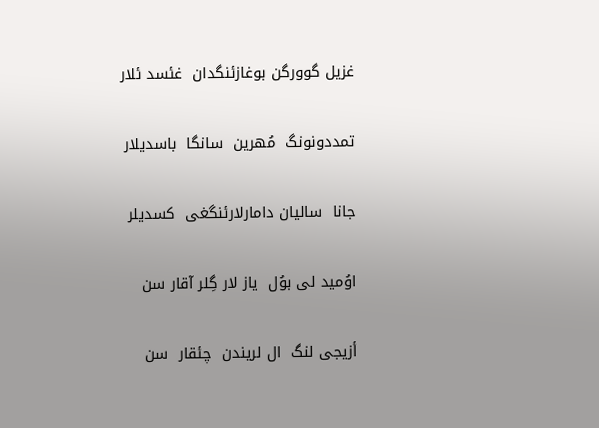غزیل گوورگن بوغازئنگدان  غئسد ئلار

تمددونونگ  مُهرین  سانگا  باسدیلار

جانا  سالیان دامارلارئنگغی  کسدیلر

اوُمید لی بوُل  یاز لار گِلر آقار سن

أزیجی لنگ  ال لریندن  چئقار  سن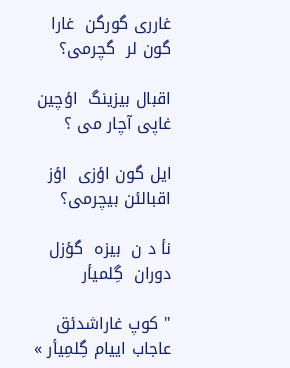غارری گورگن  غارا  گون لر  گچرمی؟

اقبال بیزینگ  اؤچین غاپی آچار می ؟

ایل گون اؤزی  اؤز اقبالئن بیچرمی؟

نأ د ن  بیزه  گؤزل  دوران  گِلمیأر

" کوپ غاراشدئق عاجاب اییام گِلمِیأر »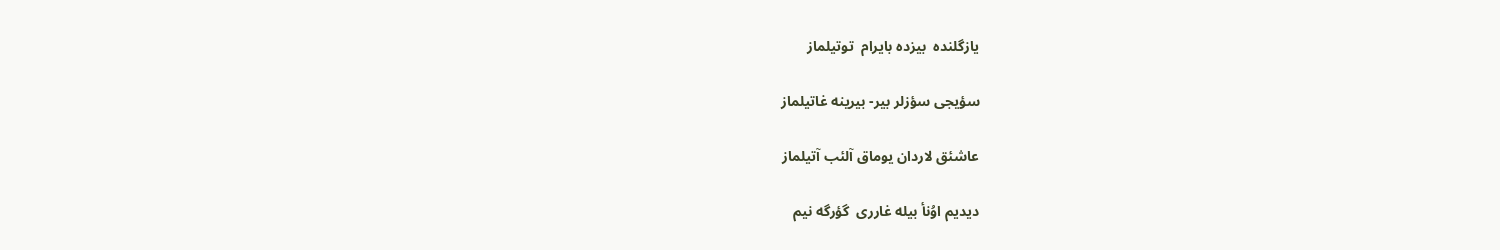یازگلنده  بیزده بایرام  توتیلماز

سؤیجی سؤزلر بیر- بیرینه غاتیلماز

عاشئق لاردان یوماق آلئب آتیلماز

دیدیم اوُنأ بیله غارری  گؤرگه نیم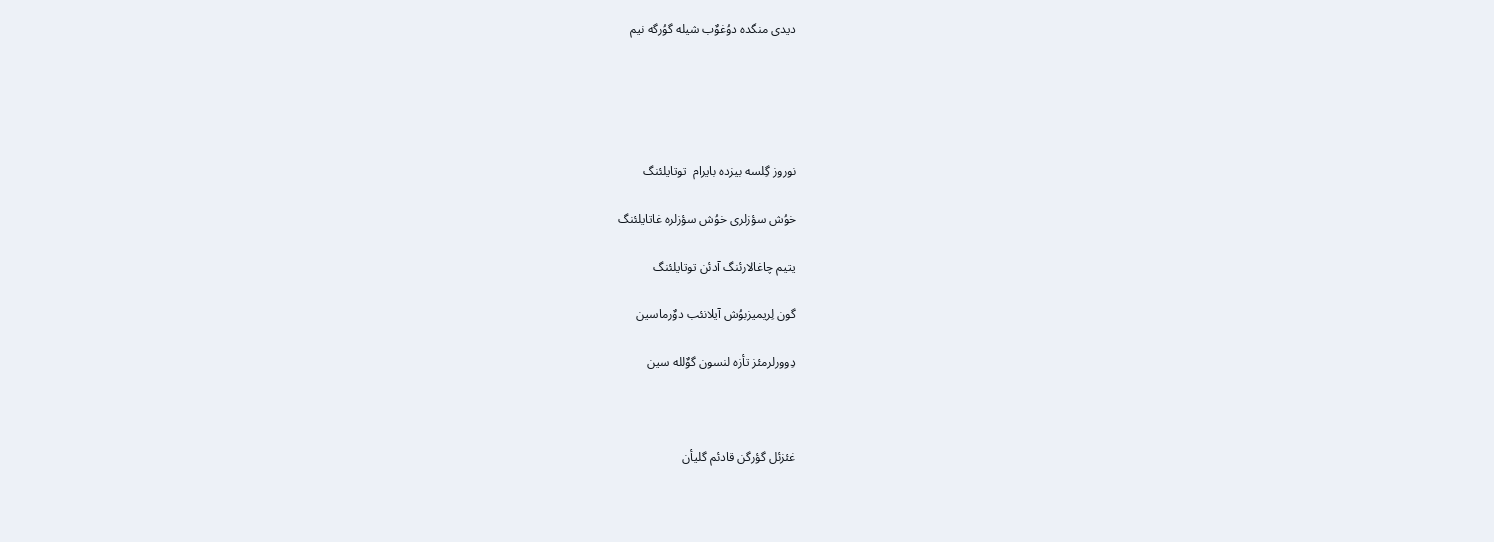دیدی منگده دوُغوٌب شیله گوُرگه نیم





نوروز گِلسه بیزده بایرام  توتایلئنگ

خوُش سؤزلری خوُش سؤزلره غاتایلئنگ

یتیم چاغالارئنگ آدئن توتایلئنگ

گون لِریمیزبوُش آیلانئب دوٌرماسین

دِوورلرمئز تأزه لنسون گوٌلله سین



غئزئل گؤرگن قادئم گلیأن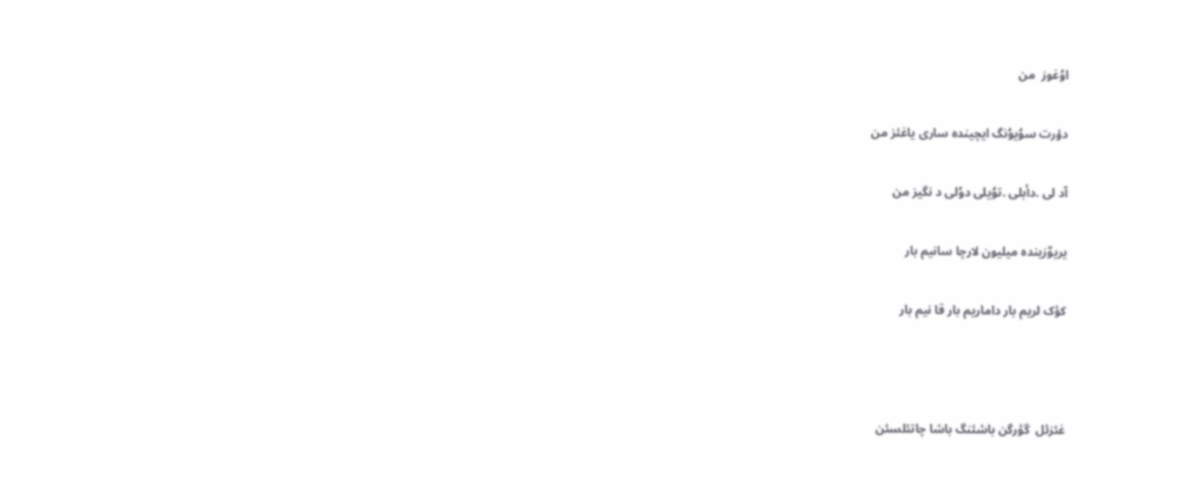اوُغوز  من

دؤرت سوُیوُنگ ایچینده ساری یاغئز من

آد لی .دأبلی .توُیلی دوُلی د نگیز من

یریوٌزینده میلیون لارچا سانیم بار

کؤک لریم بار داماریم بار قا نیم بار



غئزئل  گؤرگن باشئنگ باشا چاتئلسئن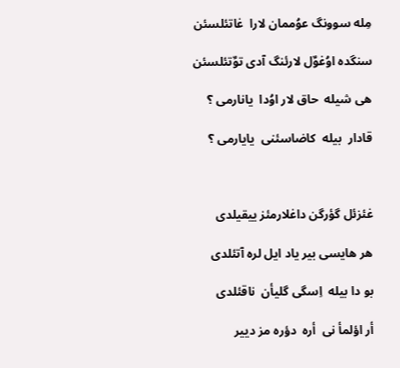مِله سوونگ عوُممان لارا  غاتئلسئن

سنگده اوُغوٌل لارئنگ آدی توٌتئلسئن

هی شیله  حاق لار اوُدا  یانارمی ؟

قادار  بیله  کاضاسئنی  یایارمی ؟



غئزئل گؤرگن داغلارمئز ییقیلدی

هر هایسی بیر یاد ایل لره آتئلدی

بو دا بیله  اِسگی گلیأن  ناقئلدی

أر اؤلمأ نی  أره  دؤره مز دییر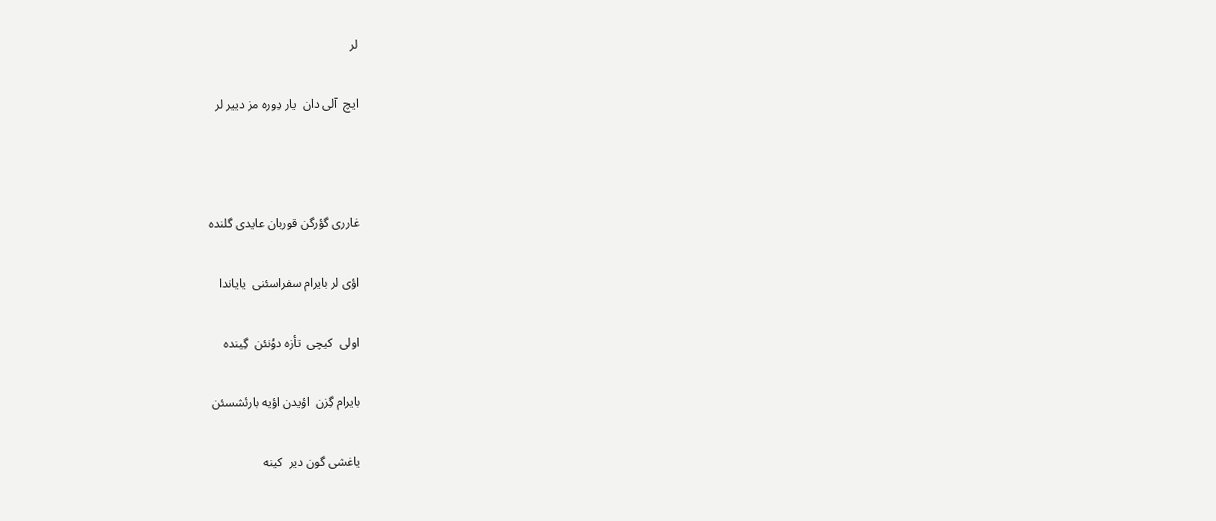لر

ایچ  آلی دان  یار دِوره مز دییر لر



غارری گؤرگن قوربان عایدی گلنده

اؤی لر بایرام سفراسئنی  یایاندا

اولی  کیچی  تأزه دوُنئن  گِینده

بایرام گِزن  اؤیدن اؤیه بارئشسئن

یاغشی گون دیر  کینه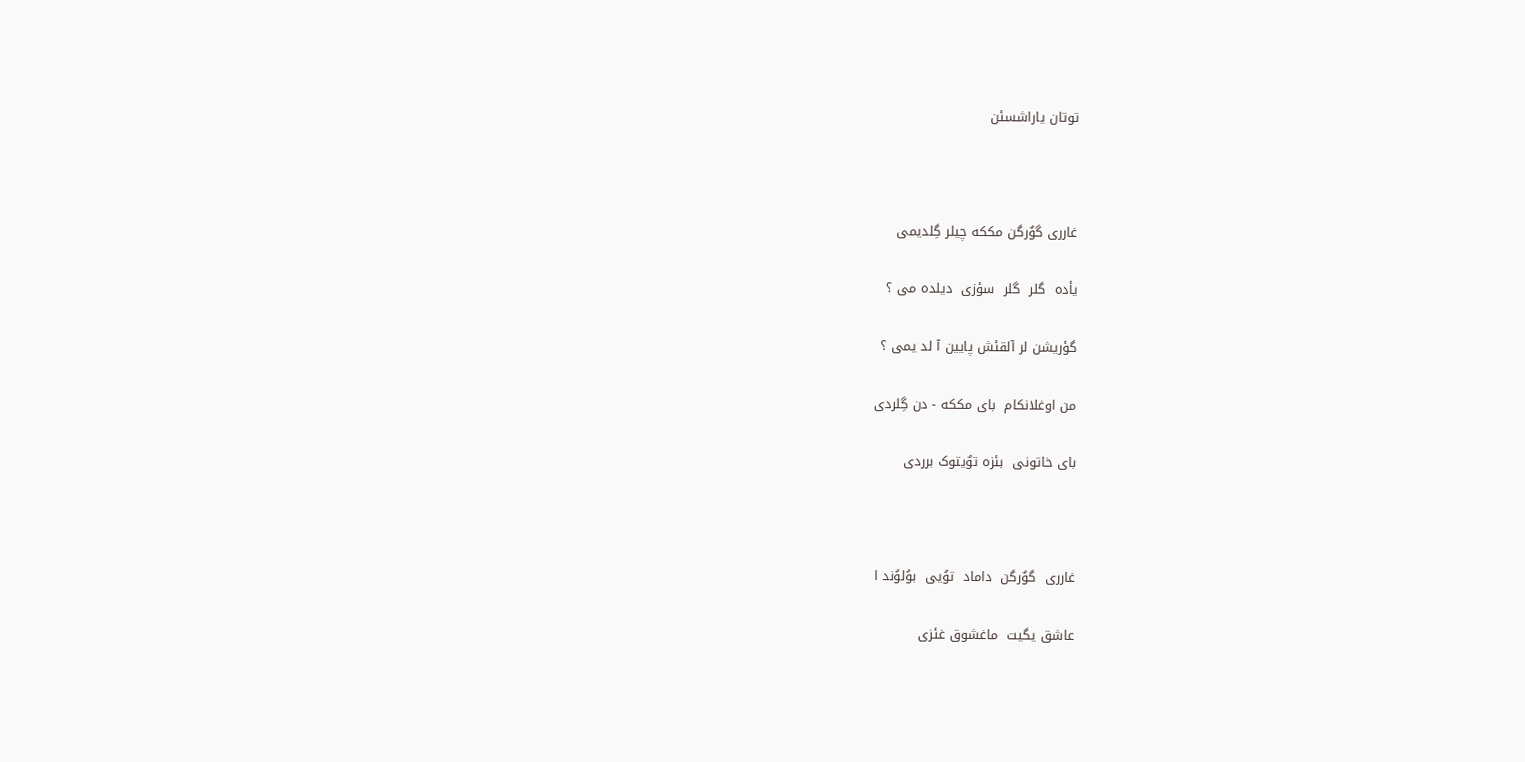توتان یاراشسئن



غارری گوٌرگن مککه چیلر گِلدیمی

یأده  گلر  گلر  سؤزی  دیلده می ؟

گؤریشن لر آلقئش پایین آ لد یمی ؟

من اوغلانکام  بای مککه - دن گِلردی

بای خاتونی  بئزه توٌیتوک برردی



غارری  گوٌرگن  داماد  توُیی  بوُلوُند ا

عاشق یگیت  ماغشوق غئزی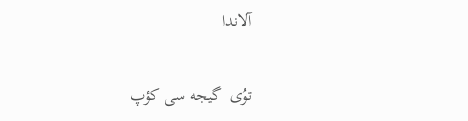آلاندا

توُی  گیجه سی کؤپ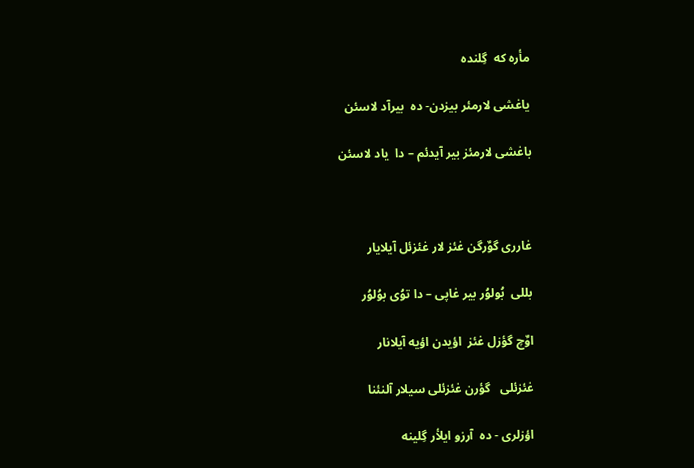مأره که  گِلنده

یاغشی لارمئر بیزدن- ده  بیرآد لاسئن

باغشی لارمئز بیر آیدئم – دا  یاد لاسئن



غارری گوٌرگن غئز لار غئزئل آیلایار

بللی  بُولوُر بیر غاپی – دا توُی بوُلوُر

اوٌچ گؤزل غئز  اؤیدن اؤیه آیلانار

غئزئلی   گؤرن غئزئلی سیلار آلنئنا

اؤزلری - ده  آرزو ایلأر گِلینه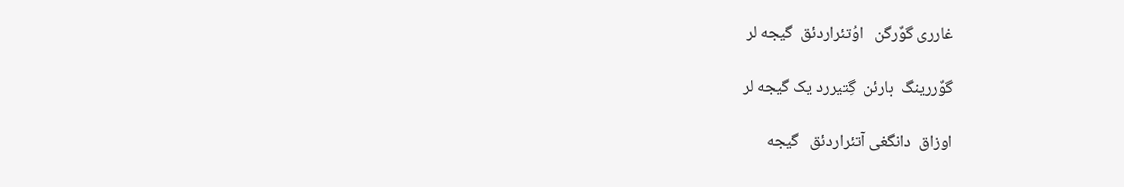غارری گوٌرگن   اوُتئراردئق  گیجه لر

گوٌررینگ  بارئن  گِتیررد یک گیجه لر

اوزاق  دانگغی آتئراردئق   گیجه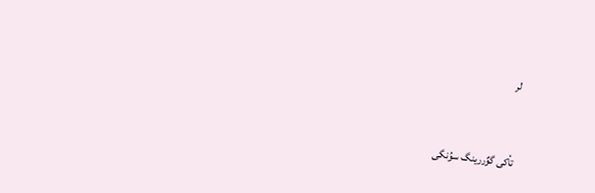لر



تأکی گوٌررینگ سوُنگی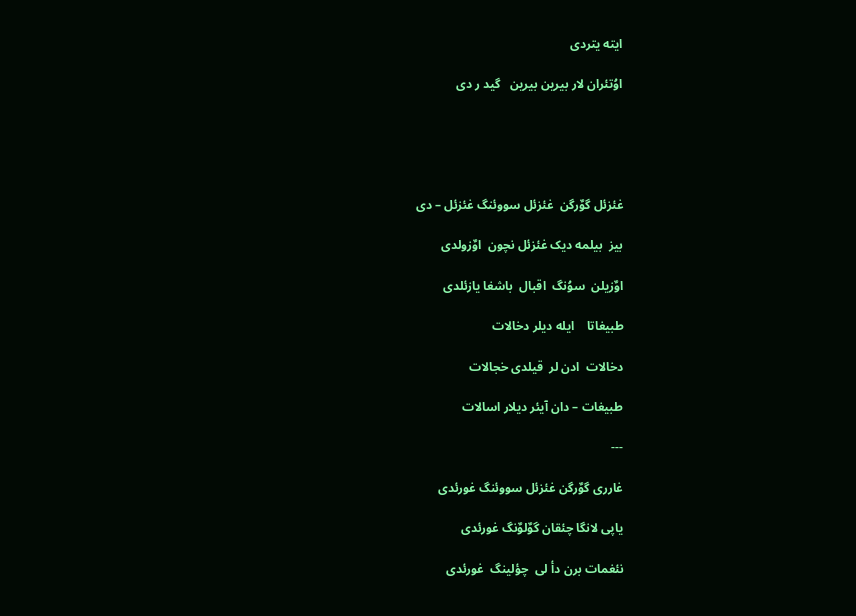ایته یتردی

اوُتئران لار بیرین بیرین   گید ر دی





غئزئل گوٌرگن  غئزئل سووئنگ غئزئل – دی

بیز  بیلمه دیک غئزئل نچون  اوٌزولدی

اوٌزیلن  سوُنگ  اقبال  باشغا یازئلدی

طبیغاتا    ایله دیلر دخالات

دخالات  ادن لر  قیلدی خجالات

طبیغات – دان آیئر دیلار اسالات

---

غارری گوٌرگن غئزئل سووئنگ غورئدی

یاپی لانگا چئقان گوٌلوٌنگ غورئدی

نئغمات برن دأ لی  چؤلینگ  غورئدی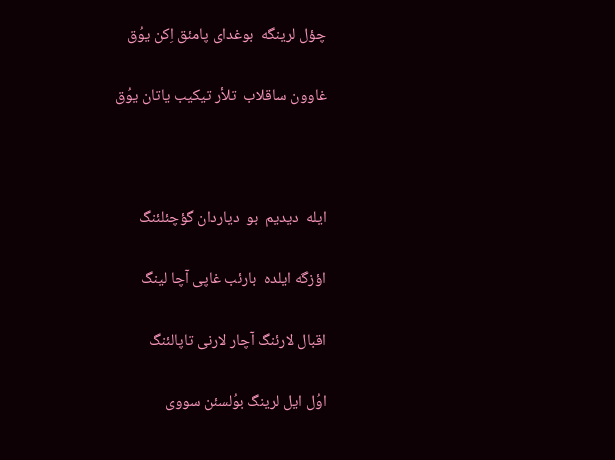چؤل لرینگه  بوغدای پامئق اِکن یوُق

غاوون ساقلاب  تلأر تیکیب یاتان یوُق



ایله  دیدیم  بو  دیاردان گؤچئلئنگ

اؤزگه ایلده  بارئب غاپی آچا لینگ

اقبال لارئنگ آچار لارنی تاپالئنگ

اوُل ایل لرینگ بوُلسئن سووی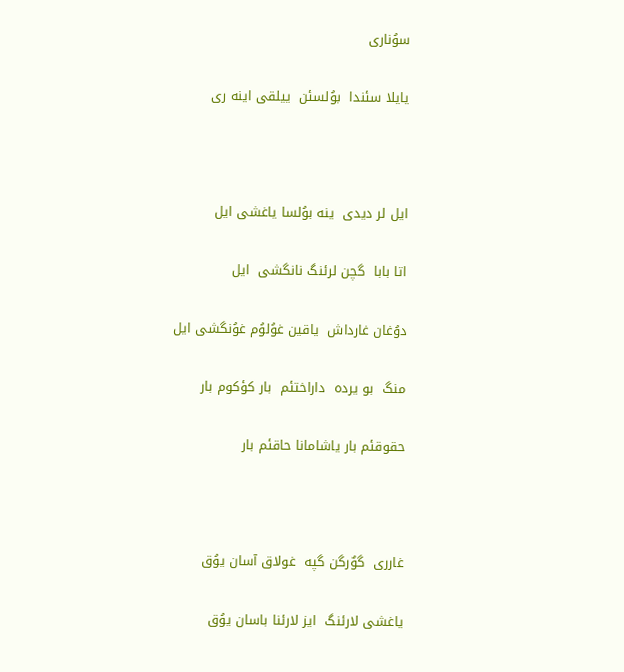سوُناری

یایلا سئندا  بوُلسئن  ییلقی اینه ری



ایل لر دیدی  ینه بوُلسا یاغشی ایل

اتا بابا  گچن لرئنگ نانگشی  ایل

دوُغان غارداش  یاقین غوُلوُم غوُنگشی ایل

منگ  بو یرده  داراختئم  بار کؤکوم بار

حقوقئم بار یاشامانا حاقئم بار



غارری  گوٌرگن گپه  غولاق آسان یوُق

یاغشی لارئنگ  ایز لارئنا باسان یوُق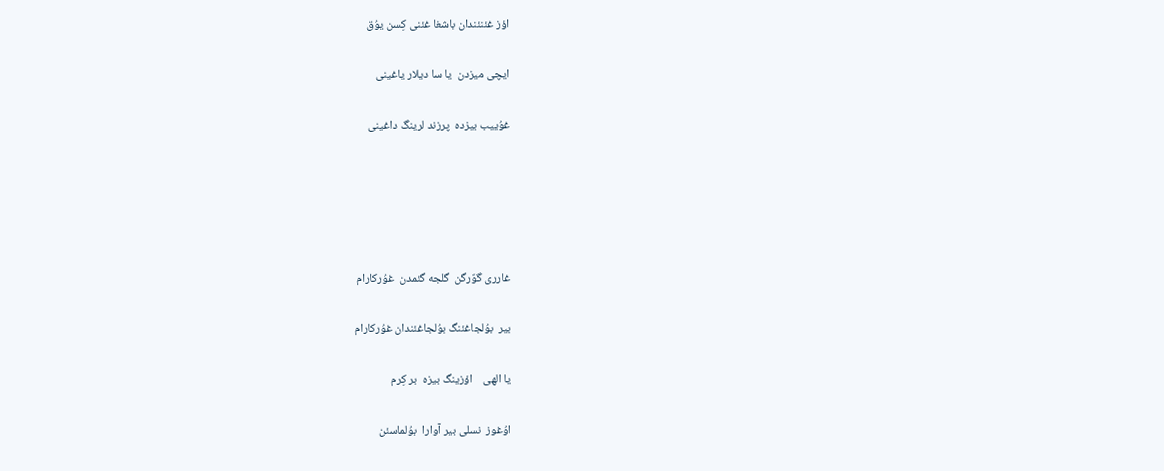اؤز غئنئندان باشغا غئنی کِسن یوُق

ایچی میزدن  یا سا دیلار یاغینی

غوُییب بیزده  پرزند لرینگ داغینی





غارری گوٌرگن  گلجه گئمدن  غوُرکارام

بیر  بوُلجاغئنگ بوُلجاغئندان غوُرکارام

یا الهی    اؤزینگ بیزه  بر کِرم

اوُغوز  نسلی بیر آوارا  بوُلماسئن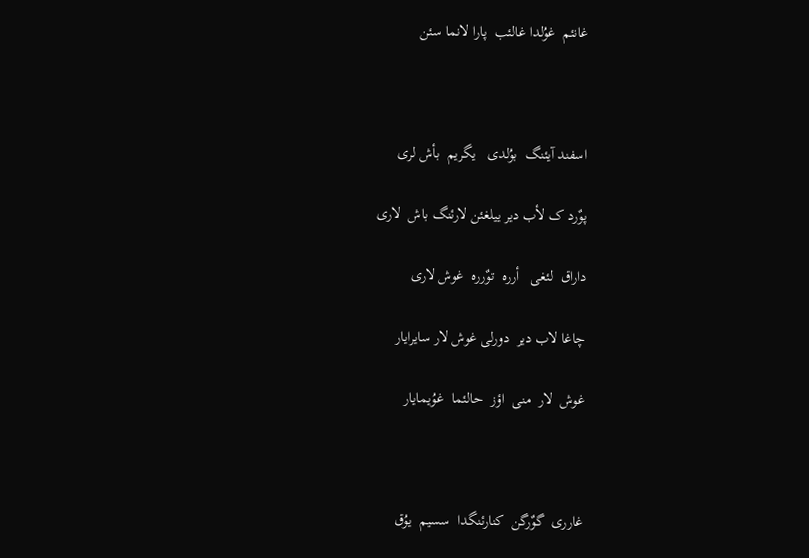غانئم  غوُلدا غالئب  پارا لانما سئن



اسفند آیئنگ  بوُلدی   یگریم  بأش لری

پوٌرد ک لأب دیر ییلغئن لارئنگ باش  لاری

داراق  لئغی   أرره  توٌرره  غوش لاری

چاغا لاب دیر  دورلی غوش لار سایرایار

غوش  لار  منی  اؤز  حالئما  غوُیمایار



غارری  گوٌرگن  کنارئنگدا  سسیم  یوُق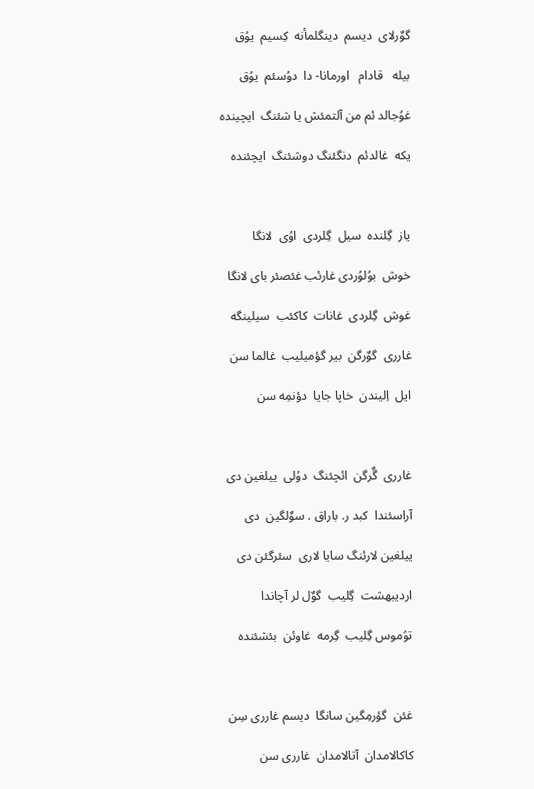گوٌرلای  دیسم  دینگلمأنه  کِسیم  یوُق

بیله   قادام   اورمانا- دا  دوُسئم  یوُق

غوُجالد ئم من آلتمئش یا شئنگ  ایچینده

یکه  غالدئم  دنگئنگ دوشئنگ  ایچئنده



یاز  گِلنده  سیل  گِلردی  اوُی  لانگا

خوش  بوُلوُردی غارئب غئصئر بای لانگا

غوش  گِلردی  غانات  کاکئب  سیلینگه

غارری  گوٌرگن  بیر گؤمیلیب  غالما سن

ایل  اِلیندن  خاپا جایا  دؤنمِه سن



غارری  گٌرگن  ائچئنگ  دوُلی  ییلغین دی

آراسئندا  کبد ر. باراق . سوٌلگین  دی

ییلغین لارئنگ سایا لاری  سئرگئن دی

اردیبهشت  گِلیب  گوٌل لر آچاندا

توُموس گِلیب  گِرمه  غاوئن  بئشئنده



غئن  گؤرمِگین سانگا  دیسم غارری سِن

کاکالامدان  آتالامدان  غارری سن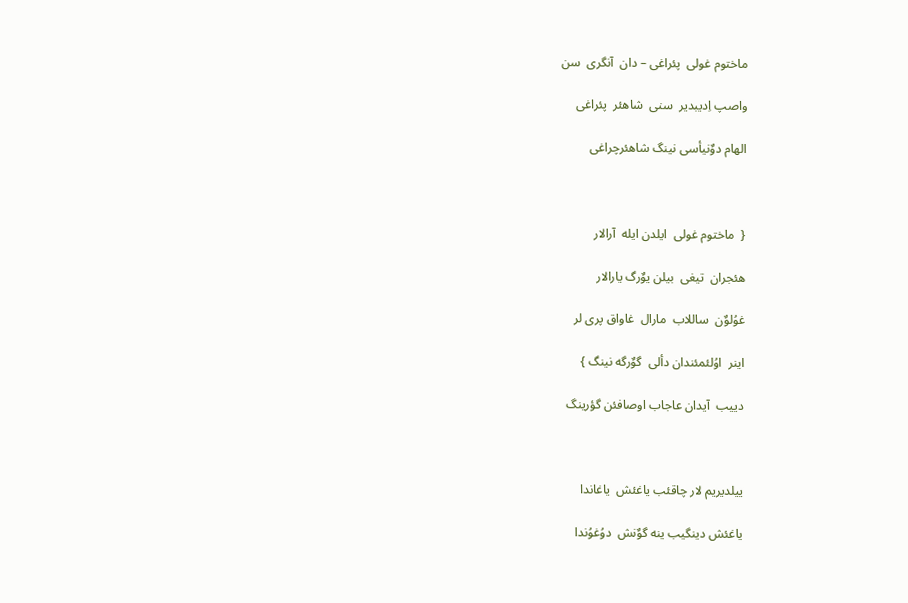ماختوم غولی  پئراغی – دان  آنگری  سن

واصپ اِدیبدیر  سنی  شاهئر  پئراغی

الهام دوٌنیأسی نینگ شاهئرچراغی



{  ماختوم غولی  ایلدن ایله  آرالار

هئجران  تیغی  بیلن یوٌرگ یارالار

غوُلوٌن  ساللاب  مارال  غاواق پری لر

اینر  اوُلئمئندان دألی  گوٌرگه نینگ }

دییب  آیدان عاجاب اوصافئن گؤرینگ



ییلدیریم لار چاقئب یاغئش  یاغاندا

یاغئش دینگیب ینه گوٌنش  دوُغوُندا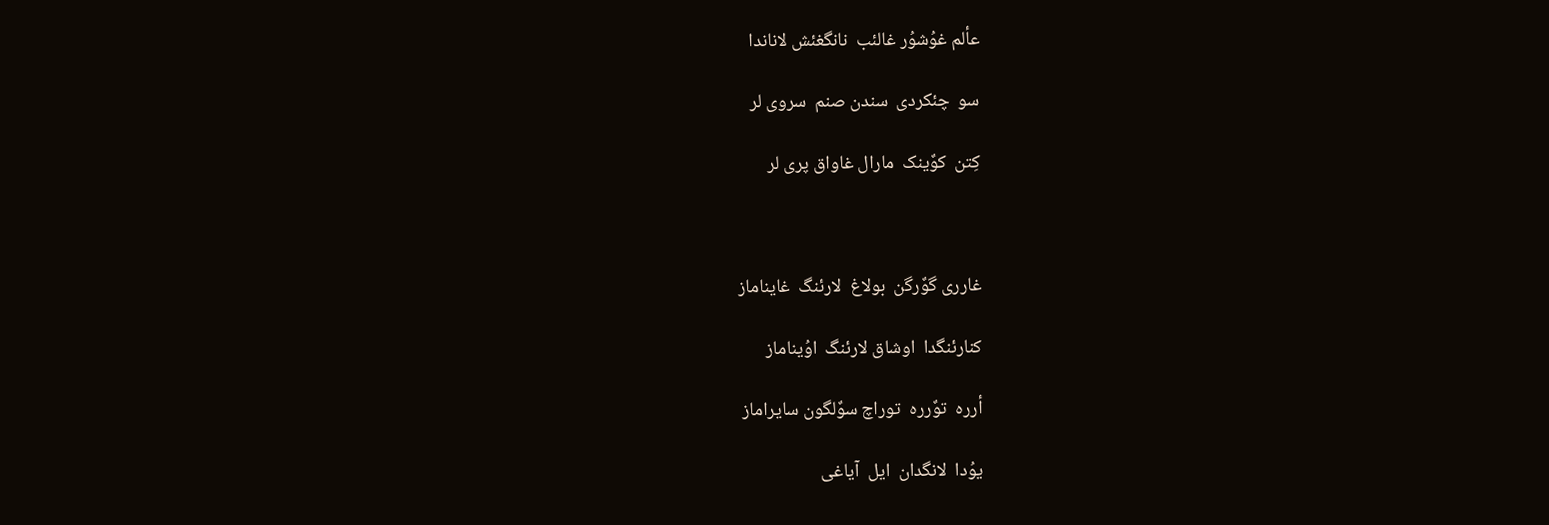عألم غوُشوُر غالئب  نانگغئش لاناندا

سو  چئکردی  سندن صنم  سروی لر

کِتن  کوٌینک  مارال غاواق پری لر



غارری گوٌرگن  بولاغ  لارئنگ  غایناماز

کنارئنگدا  اوشاق لارئنگ  اوُیناماز

أرره  توٌرره  توراچ سوٌلگون سایراماز

یوُدا  لانگدان  ایل  آیاغی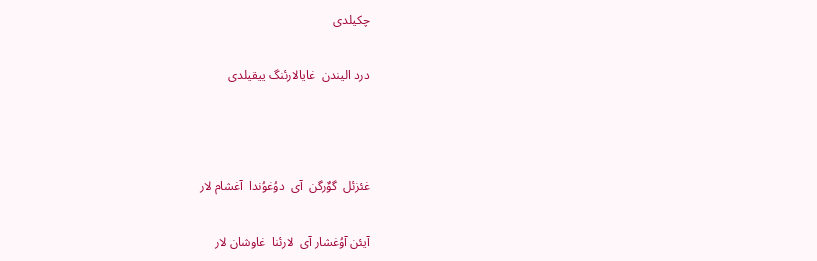چکیلدی

درد الیندن  غایالارئنگ ییقیلدی



غئزئل  گوٌرگن  آی  دوُغوُندا  آغشام لار

آیئن آوُغشار آی  لارئنا  غاوشان لار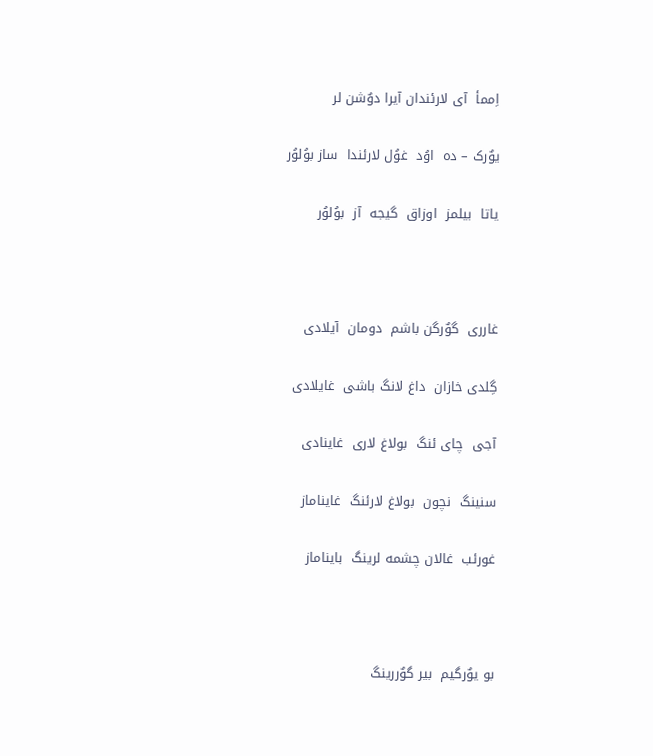اِممأ  آی لارئندان آیرا دوٌشن لر

یوٌرک – ده  اوُد  غوُل لارئندا  ساز بوُلوُر

یاتا  بیلمز  اوزاق  گیجه  آز  بوُلوُر



غارری  گوٌرگن باشم  دومان  آیلادی

گِلدی خازان  داغ لانگ باشی  غایلادی

آجی  چای ئنگ  بولاغ لاری  غاینادی

سنینگ  نچون  بولاغ لارئنگ  غایناماز

غورئب  غالان چشمه لرینگ  بایناماز



بو یوٌرگیم  بیر گوٌررینگ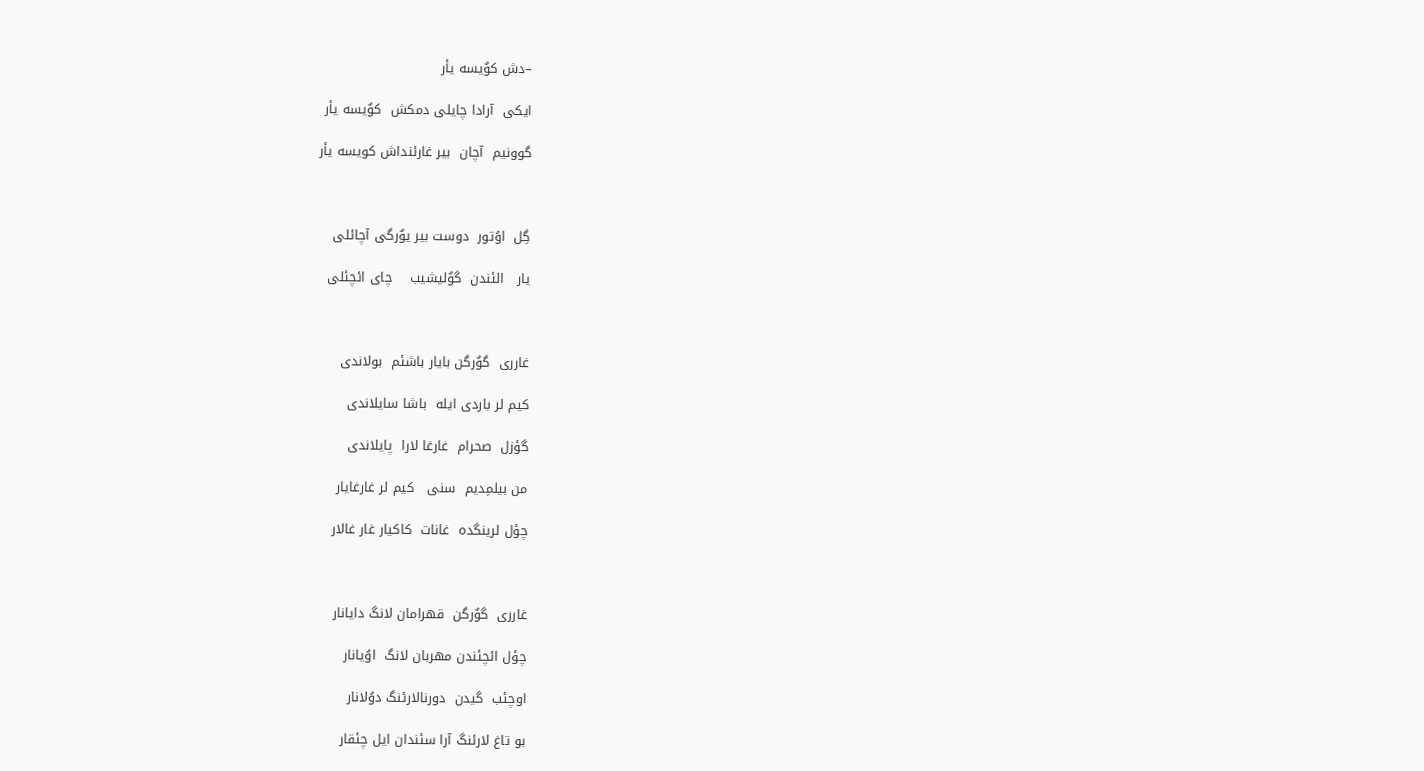–دش کوٌیسه یأر

ایکی  آرادا چایلی دمکش  کوٌیسه یأر

گوونیم  آچان  بیر غارئنداش کویسه یأر



گِل  اوُتور  دوست بیر یوٌرگی آچائلی

یار   الئندن  گوٌلیشیب    چای ائچئلی



غارری  گوٌرگن بایار باشئم  بولاندی

کیم لر باردی ایله  باشا سایلاندی

گؤزل  صحرام  غارغا لارا  پایلاندی

من بیلمِدیم  سنی   کیم لر غارغایار

چؤل لرینگده  غانات  کاکیار غار غالار



غارری  گوٌرگن  قهرامان لانگ دایانار

چؤل ائچئندن مهربان لانگ  اوُیانار

اوچئب  گیدن  دورنالارئنگ دوُلانار

بو تاغ لارئنگ آرا سئندان ایل چئقار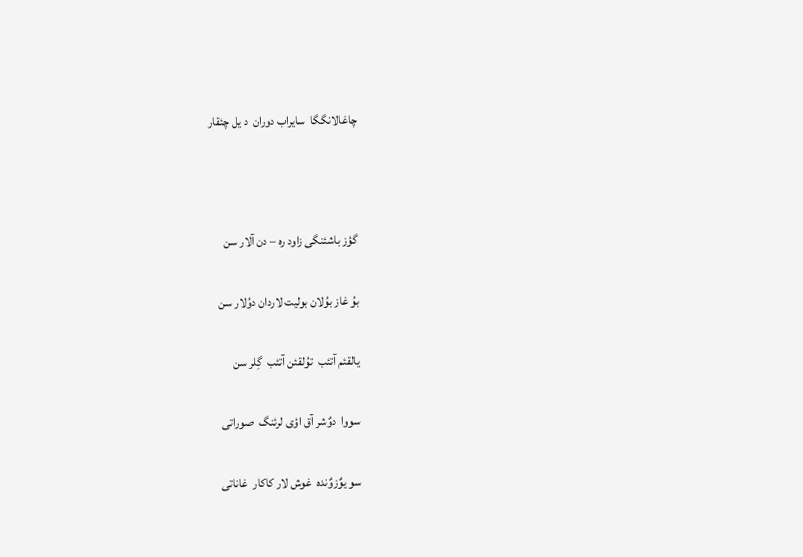چاغالانگگا  سایراب دوران  د یل چئقار



گؤز باشئنگی زاود ره – دن آلار سن

بوُ غاز بوُلان بولیت لاردان دوُلار سن

یالقئم آتئب  توُلقئن آتئب  گِلر سن

سووا  دوٌشر آق اؤی لرئنگ  صوراتی

سو یوٌزوٌنده  غوش لار کاکار  غاناتی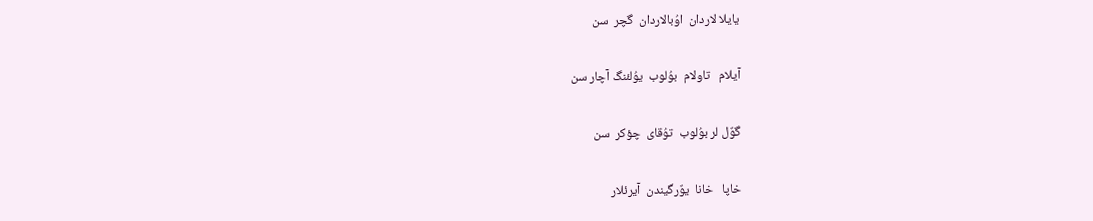یایلا لاردان  اوُبالاردان  گچر  سن

آیلام   تاولام  بوُلوب  یوُلئنگ آچار سن

گوٌل لر بوُلوب  توُقای  چؤکر  سن

خاپا   خانا  یوٌرگیندن  آیرئلار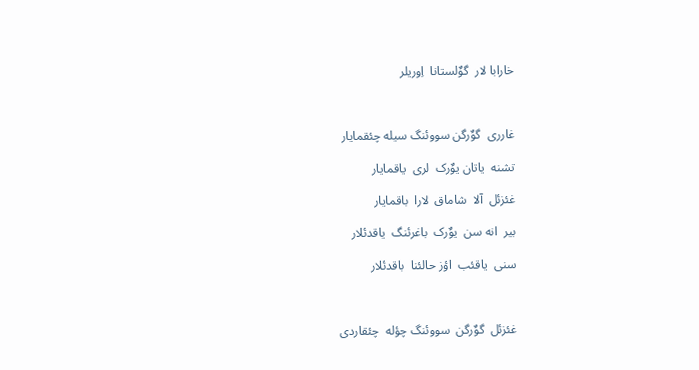خارابا لار  گوٌلستانا  اِوریلر



غارری  گوٌرگن سووئنگ سیله چئقمایار

تشنه  یاتان یوٌرک  لری  یاقمایار

غئزئل  آلا  شاماق  لارا  باقمایار

بیر  انه سن  یوٌرک  باغرئنگ  یاقدئلار

سنی  یاقئب  اؤز حالئنا  باقدئلار



غئزئل  گوٌرگن  سووئنگ چؤله  چئقاردی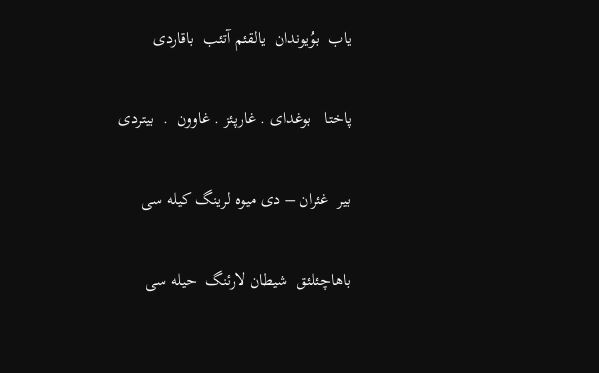یاب  بوُیوندان  یالقئم آتئب  باقاردی

پاختا   بوغدای . غارپئز . غاوون  .  بیتردی

بیر  غئران – دی میوه لرینگ کیله سی

باهاچئلئق  شیطان لارئنگ  حیله سی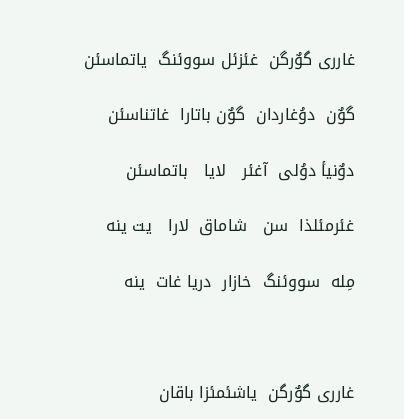غارری گوٌرگن  غئزئل سووئنگ  یاتماسئن

گوٌن  دوُغاردان  گوٌن باتارا  غاتناسئن

دوٌنیأ دوُلی  آغئر   لایا   باتماسئن

غئرمئلذا  سن   شاماق  لارا   یت ینه

مِله  سووئنگ  خازار  دریا غات  ینه



غارری گوٌرگن  یاشئمئزا باقان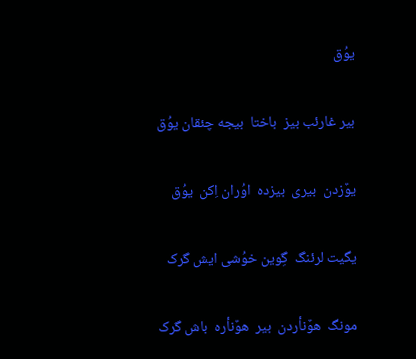یوُق

بیر غارئب بیز  باختا  بیجه چئقان یوُق

یوٌزدن  بیری  بیزده  اوُران اِکن  یوُق

یگیت لرئنگ  گِوین خوُشی ایش گرک

مونگ  هوٌنأردن  بیر  هوٌنأره  باش گرک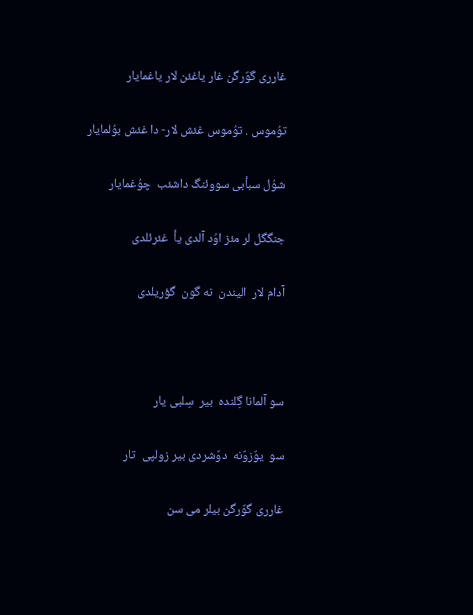غارری گوٌرگن غار یاغئن لار یاغمایار

توُموس . توُموس غئش لار- دا غئش بوُلمایار

شوُل سبأبی سووئنگ داشئب  چوُغمایار

جنگگل لر مئز اوُد آلدی یأ  غئرئلدی

آدام لار  الیندن  نه گون  گؤریلدی



سو آلمانا گِلنده  بیر  سِلبی یار

سو  یوٌزوٌنه  دوٌشردی بیر زولپی  تار

غارری گوٌرگن بیلر می سن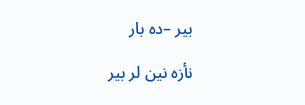بیر –ده بار

نأزه نین لر بیر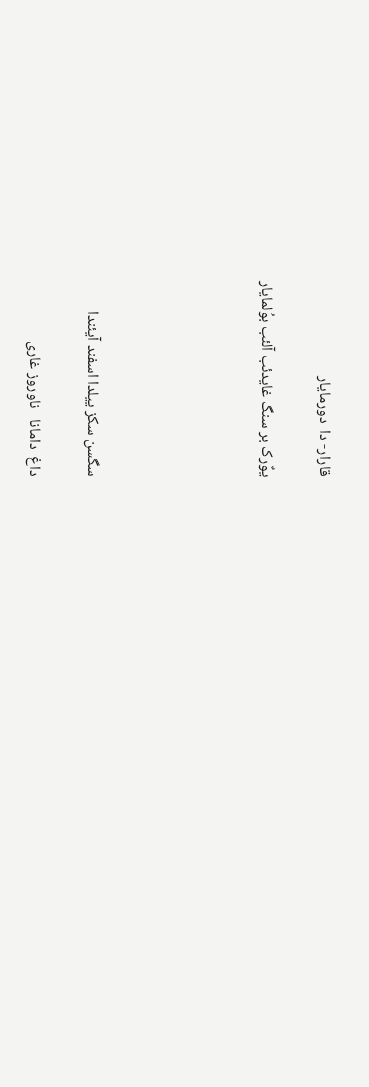قارار- دا  دورمایار

یوٌرک بر سنگ غایدئب آلئب بوُلمایار





سگسن سکز ییلدا اسفند آیئندا

داغ  دامانا   ناوروز غاری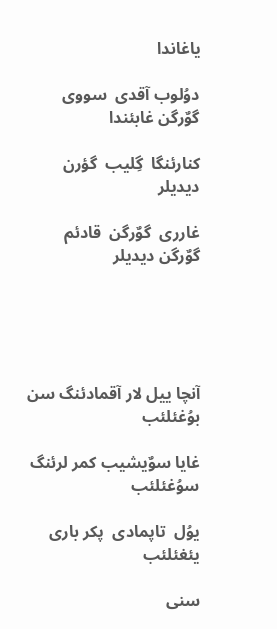یاغاندا

دوُلوب آقدی  سووی گوٌرگن غابئندا

کنارئنگا  گِلیب  گؤرن  دیدیلر

غارری  گوٌرگن  قادئم گوٌرگن دیدیلر





آنچا ییل لار آقمادئنگ سن بوُغئلئب

غایا سوٌیشیب کمر لرئنگ  سوُغئلئب

یوُل  تاپمادی  پکر باری یئغئلئب

سنی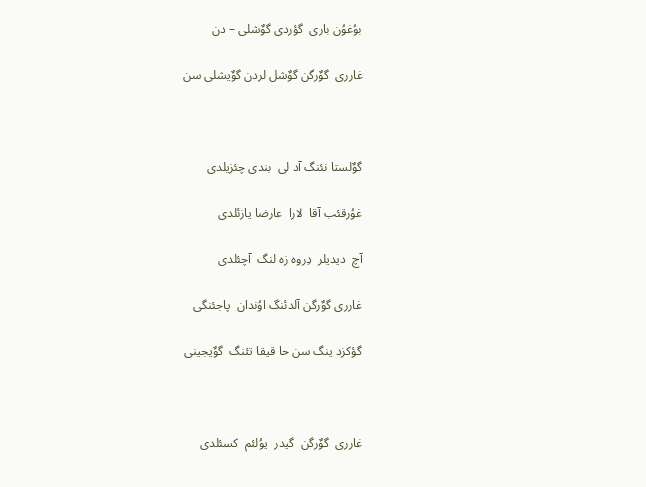بوُغوُن باری  گؤردی گوٌشلی – دن

غارری  گوٌرگن گوٌشل لردن گوٌیشلی سن



گوٌلستا نئنگ آد لی  بندی چئزیلدی

غوُرقئب آقا  لارا  عارضا یازئلدی

آچ  دیدیلر  دِروه زه لنگ  آچئلدی

غارری گوٌرگن آلدئنگ اوُندان  پاجئنگی

گؤکزد ینگ سن حا قیقا تئنگ  گوٌیجینی



غارری  گوٌرگن  گیدر  یوُلئم  کسئلدی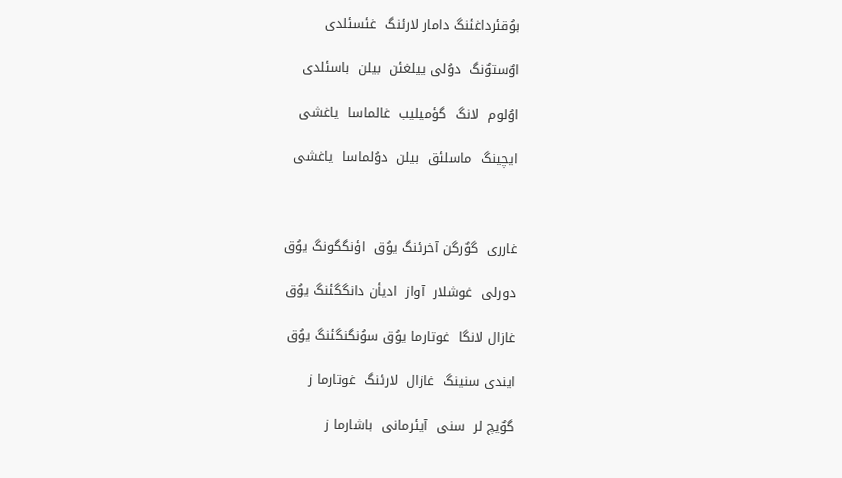بوُقئرداغئنگ دامار لارئنگ  غئسئلدی

اوٌستوٌنگ  دوُلی ییلغئن  بیلن  باسئلدی

اوُلوم  لانگ  گؤمیلیب  غالماسا  یاغشی

ایچینگ  ماسلئق  بیلن  دوُلماسا  یاغشی



غارری  گوٌرگن آخرئنگ یوُق  اؤنگگونگ یوُق

دورلی  غوشلار  آواز  ادیأن دانگگئنگ یوُق

غازال لانگا  غوتارما یوُق سوُنگنگئنگ یوُق

ایندی سنینگ  غازال  لارئنگ  غوتارما ز

گوٌیچ لر  سنی  آیئرمانی  باشارما ز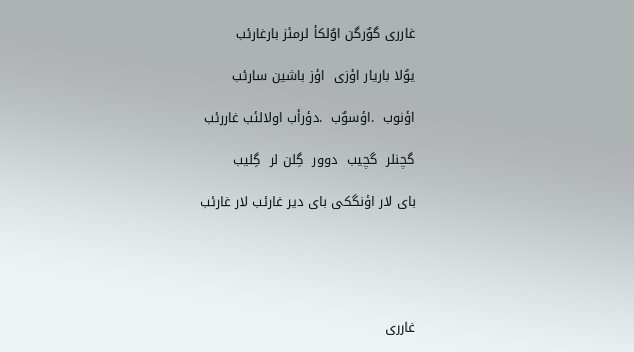غارری گوٌرگن اوٌلکأ لرمئز بارغارئب

یوُلا باریار اؤزی  اؤز باشین سارئب

اؤنوب  .اؤسوٌب  .دؤرأب اولالئب غاررئب

گچنلر  گچیب  دوور  گِلن لر  گِلیب

بای لار اؤنگکی بای دیر غارئب لار غارئب





غارری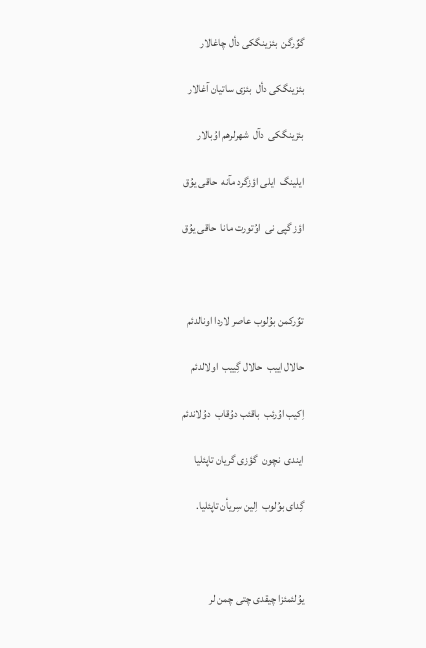گوٌرگن  بئزینگکی دأل چاغالار

بئزینگکی دأل  بئزی ساتیان آغالار

بئزینگکی  دآل  شهرلرهم اوُبالار

ایلینگ  ایلی اؤزگرد مآنه  حاقی یوُق

اؤز گپی نی  اوُتورت مانا  حاقی یوُق



توٌرکمن بوُلوب عاصر لاردا اونالدئم

حالال اییب  حالال گِییب  اولالدئم

اِکیب اوُرئب  باقئب دوُقاب  دوُلاندئم

ایندی  نچون  گؤزی گریان تاپئلیا

گِدای بوُلوب  اِلین سِریأن تاپئلیا.



یوُلئمئزا چیقدی چتی چمن لر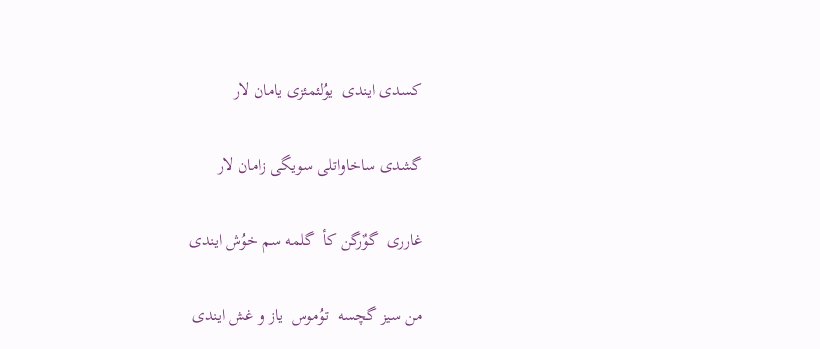کسدی ایندی  یوُلئمئزی یامان لار

گشدی ساخاواتلی سویگی زامان لار

غارری  گوٌرگن کأ  گلمه سم خوُش ایندی

من سیز گچسه  توُموس  یاز و غش ایندی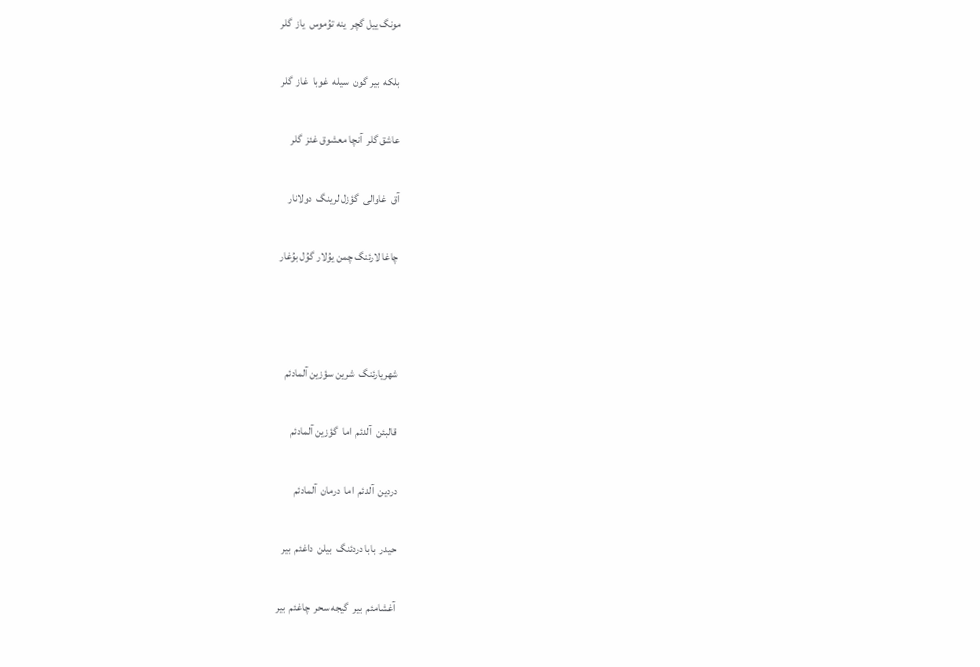مونگ ییل گچر  ینه توُموس  یاز  گلر

بلکه  بیر گون  سیله  غوبا  غاز  گلر

عاشق گلر  آنچا معشوق غئز  گلر

آق  غاوالی  گؤزل لرینگ  دولانار

چاغا لارئنگ چمن یوُلار گوُل بوُغار



شهریارئنگ  شرین سؤزین آلمادئم

قالبئن  آلدئم  اما  گؤزین آلمادئم

دردین  آلدئم  اما  درمان  آلمادئم

حیدر  بابا دردئنگ  بیلن  داغئم  بیر

آغشامئم  بیر  گیجه سحر  چاغئم  بیر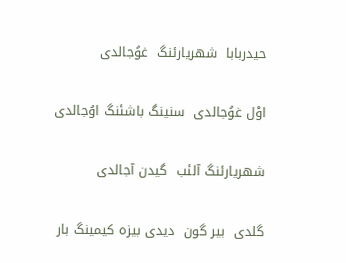حیدربابا  شهریارئنگ  غوُجالدی

اوْل غوُجالدی  سنینگ باشئنگ اوُجالدی

شهریارئنگ آلئب  گیدن آجالدی

گلدی  بیر گون  دیدی بیزه کیمینگ بار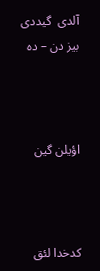آلدی  گیددی  بیز دن – ده



اؤیلن گین



کدخدا لئق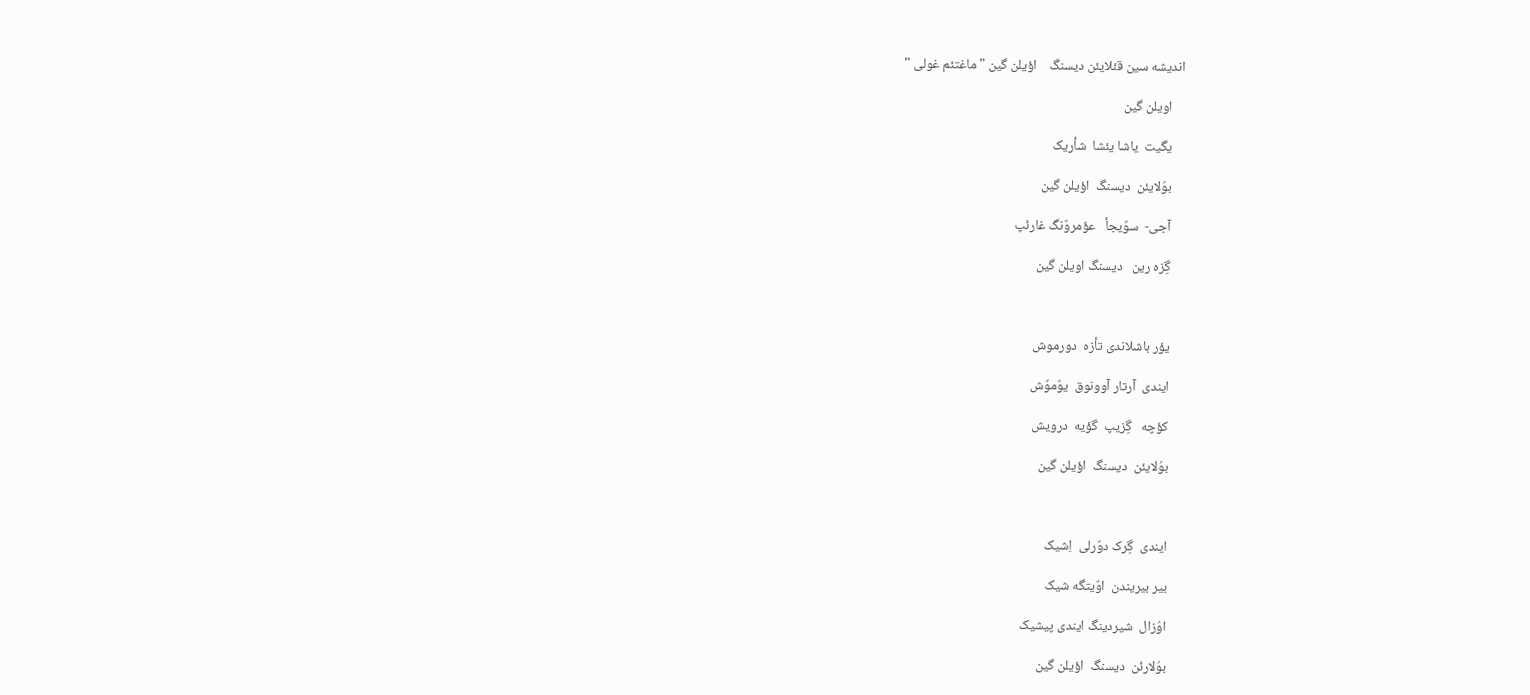اندیشه سین قئلایئن دیسنگ    اؤیلن گین " ماغتئم غولی "

    اویلن گین

    یگیت  یاشا یئشا  شأریک

    بوُلایئن  دیسنگ  اؤیلن گین

    آجی-  سوٌیجأ   عؤمروٌنگ غارئپ

    گِزه رین   دیسنگ اویلن گین



    یؤر باشلاندی تأزه  دورموش

    ایندی  آرتار آوونوق  یوٌموٌش

    کؤچه   گِزیپ  گؤیه  درویش

    بوُلایئن  دیسنگ  اؤیلن گین



    ایندی  گِرک دوٌرلی  اِشیک

    بیر بیریندن  اوٌیتگه شیک

    اوُزال  شیردینگ ایندی پیشیک

    بوُلارئن  دیسنگ  اؤیلن گین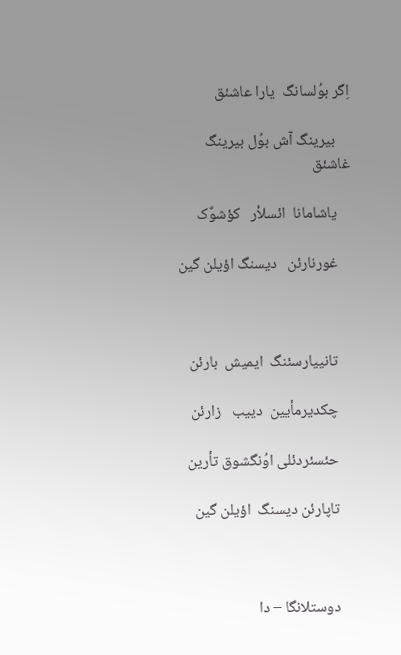اِگر بوُلسانگ  یارا عاشئق

    بیرینگ آش بوُل بیرینگ غاشئق

    یاشامانا  ائسلأر   کؤشوٌک

    غورنارئن   دیسنگ اؤیلن گین



    تانییارسئنگ  ایمیش  بارئن

    چکدیرمأیین  دییب   زارئن

    حئسئردئلی اوُنگشوق تأرین

    تاپارئن دیسنگ  اؤیلن گین



    دوستلانگا – دا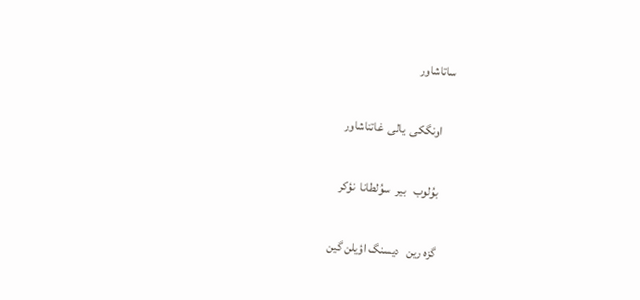ساتاشاور

    اونگکی  یالی  غاتناشاور

    بوُلوب   بیر  سوُلطانا  نؤکر

    گزه رین   دیسنگ اؤیلن گین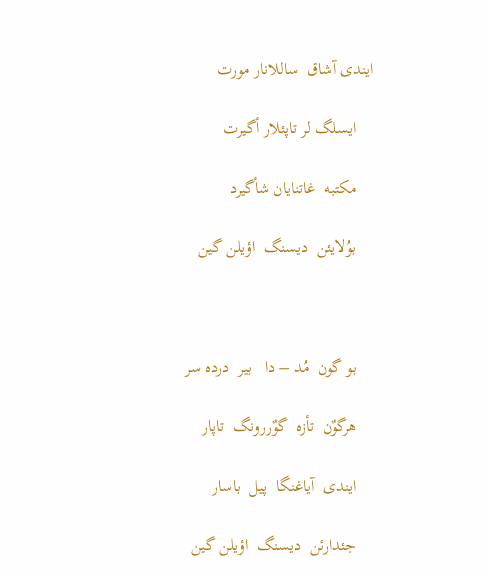ایندی آشاق  ساللانار مورت

    ایسلگ لر تاپئلار أگیرت

    مکتبه  غاتنایان شأگیرد

    بوُلایئن  دیسنگ  اؤیلن گین



    بو گون  مُد – دا   بیر  درده سر

    هرگوٌن  تأزه  گوٌررونگ  تاپار

    ایندی  آیاغنگا  پیل  باسار

    جئدارئن  دیسنگ  اؤیلن گین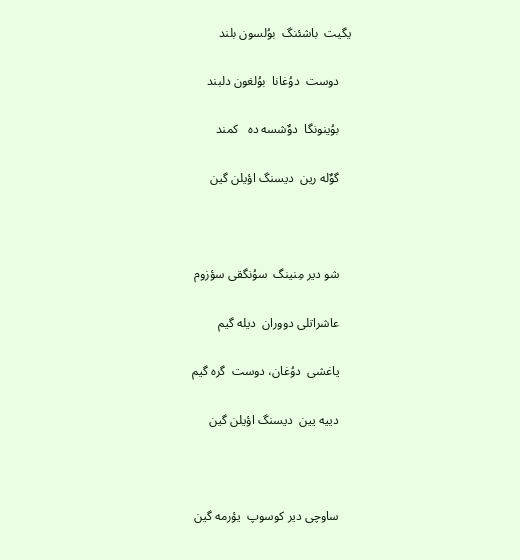یگیت  باشئنگ  بوُلسون بلند

    دوست  دوُغانا  بوُلغون دلبند

    بوُینونگا  دوٌشسه ده   کمند

    گوٌله رین  دیسنگ اؤیلن گین



    شو دیر مِنینگ  سوُنگقی سؤزوم

    عاشراتلی دووران  دیله گیم

    یاغشی  دوُغان، دوست  گره گیم

    دییه یین  دیسنگ اؤیلن گین



    ساوچی دیر کوسوپ  یؤرمه گین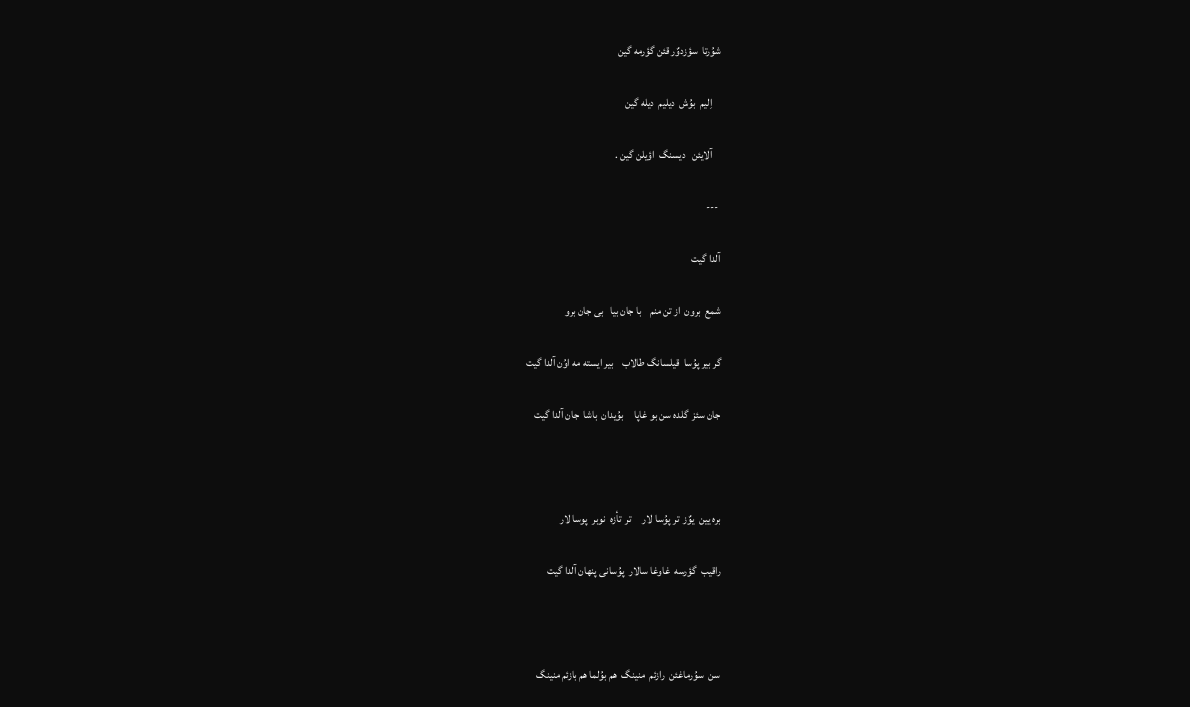شوُرتا  سؤزدوٌر قئن گؤرمه گین

    اِلیم  بوُش  دیلیم  دیله گین

    آلایئن   دیسنگ  اؤیلن گین .

 ---

آلدا گیت

شمع  برون  از تن منم    با جان بیا   بی جان برو

گر بیر پوُسا  قیلسانگ طالاب    بیر ایسته مه اوُن آلدا گیت

جان سئز  گلده سن بو غاپا     بوُیدان  باشا  جان آلدا گیت



بره یین  یوٌز  تر پوُسا لار     تر  تأزه  نوبر  پوسا لار

راقیب  گؤرسه  غاوغا سالار  پوُسانی پنهان آلدا گیت



سن  سوُرماغئن  رازئم  منینگ  هم بوُلما هم بازئم منینگ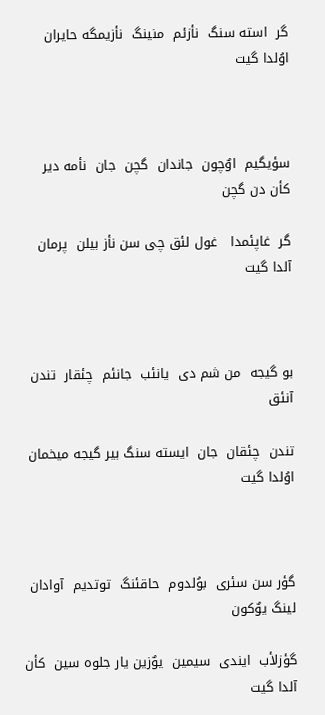گر  استه سنگ  نأزئم  منینگ  نأزیمگه حایران اوُلدا گیت



سؤیگیم  اوٌچون  جاندان  گچن  جان  نأمه دیر  کأن دن گچن

گر  غاپئمدا   غول لئق چی سن نأز بیلن  پرمان آلدا گیت



بو گیجه  من شم دی  یانئب  جانئم  چئقار  تندن  آنئق

تندن  چئقان  جان  ایسته سنگ بیر گیجه میخمان اوُلدا گیت



گؤر سن سئری  بوُلدوم  حاقئنگ  توتدیم  آوادان لینگ یوٌکون

گؤزلأب  ایندی  سیمین  یوٌزین یار جلوه سین  کأن آلدا گیت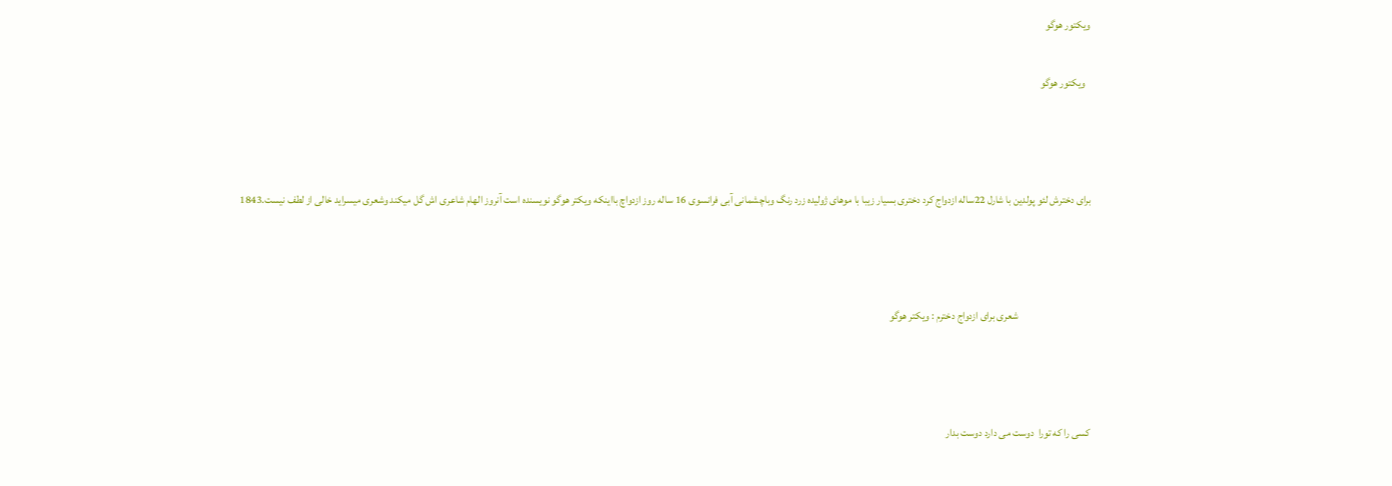ویکتور هوگو

  ویکتور هوگو



برای دخترش لئو پولدین با شارل 22ساله ازدواج کرد دختری بسیار زیبا با موهای ژولیده زرد رنگ وباچشمانی آبی فرانسوی 16 ساله روز ازدواچ بااینکه ویکتر هوگو نویسنده است آنروز الهام شاعری اش گل میکند وشعری میسراید خالی از لطف نیست.1843



                                  شعری برای ازدواج دخترم : ویکتر هوگو



کسی را که تورا  دوست می دارد دوست بدار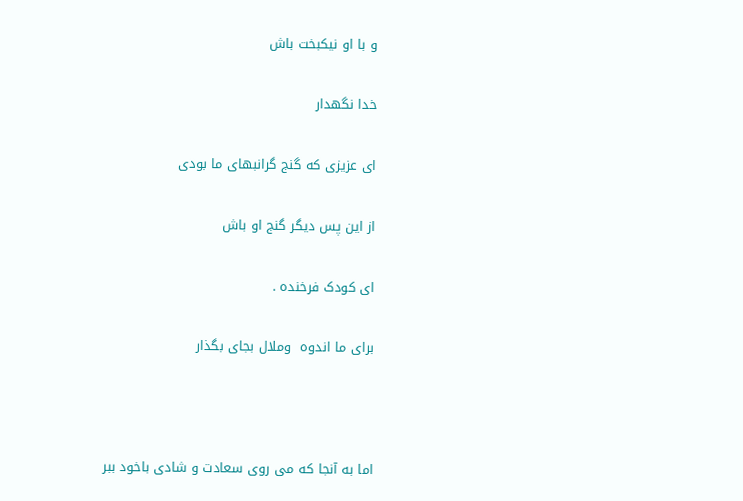و با او نیکبخت باش

خدا نگهدار

ای عزیزی که گنج گرانبهای ما بودی

از این پس دیگر گنج او باش

ای کودک فرخنده .

برای ما اندوه  وملال بجای بگذار



اما به آنجا که می روی سعادت و شادی باخود ببر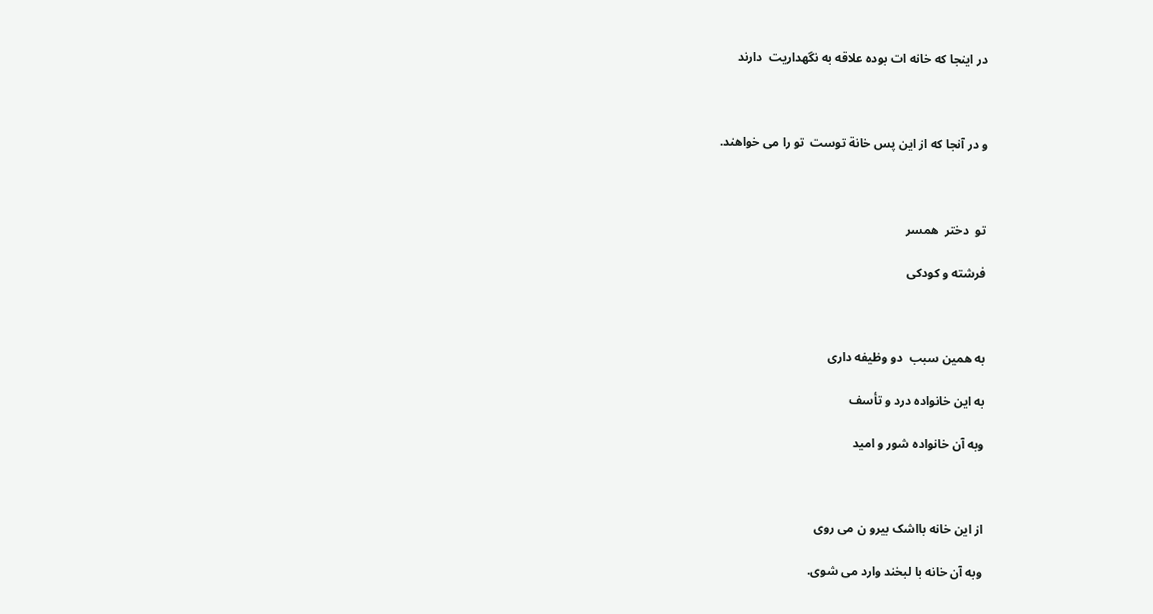در اینجا که خانه ات بوده علاقه به نگهداریت  دارند



و در آنجا که از این پس خانة توست  تو را می خواهند.



تو  دختر  همسر

فرشته و کودکی



به همین سبب  دو وظیفه داری

به این خانواده درد و تأسف

وبه آن خانواده شور و امید



از این خانه بااشک بیرو ن می روی

وبه آن خانه با لبخند وارد می شوی.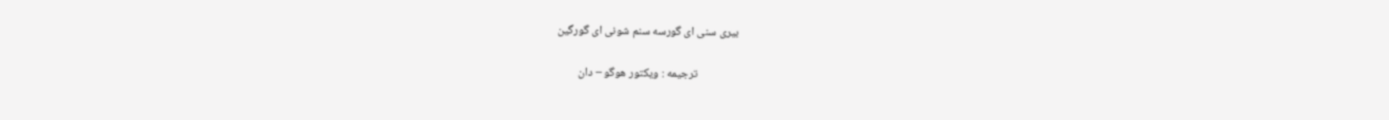بیری سنی ای گورسه سنم شونی ای گورگین

               ترجیمه : ویکتور هوگو – دان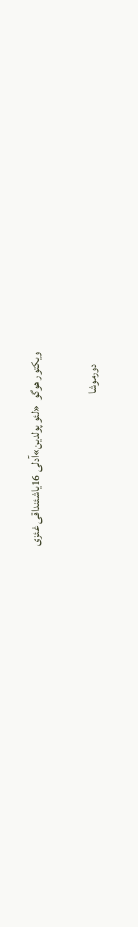ویکتور هوگو  «لئو پولدین»آدلی 16یاشئنداقی غئزی

     دورموشا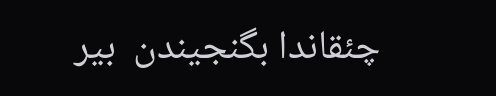چئقاندا بگنجیندن  بیر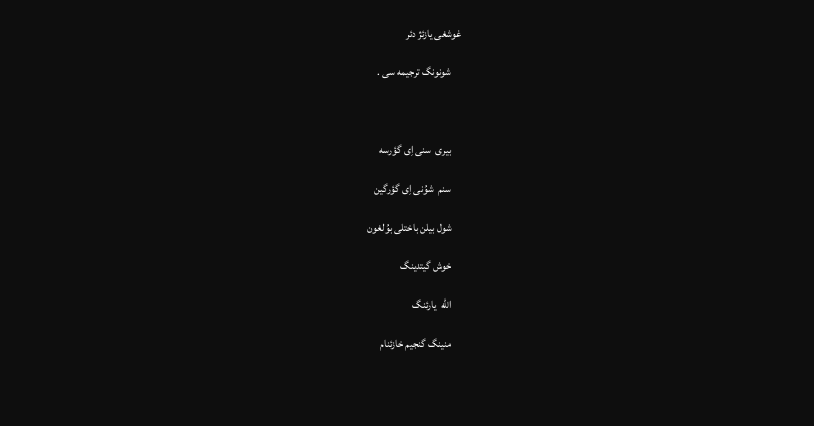غوشغی یازئژ دئر

     شونونگ ترجیمه سی .



     بیری  سنی اِی گؤرسه

     سنم  شوُنی اِی گؤرگین

     شول بیلن باختلی بوُلغون

     خوش گیتدینگ

     الله  یارئنگ

     منینگ گنجیم خازئنام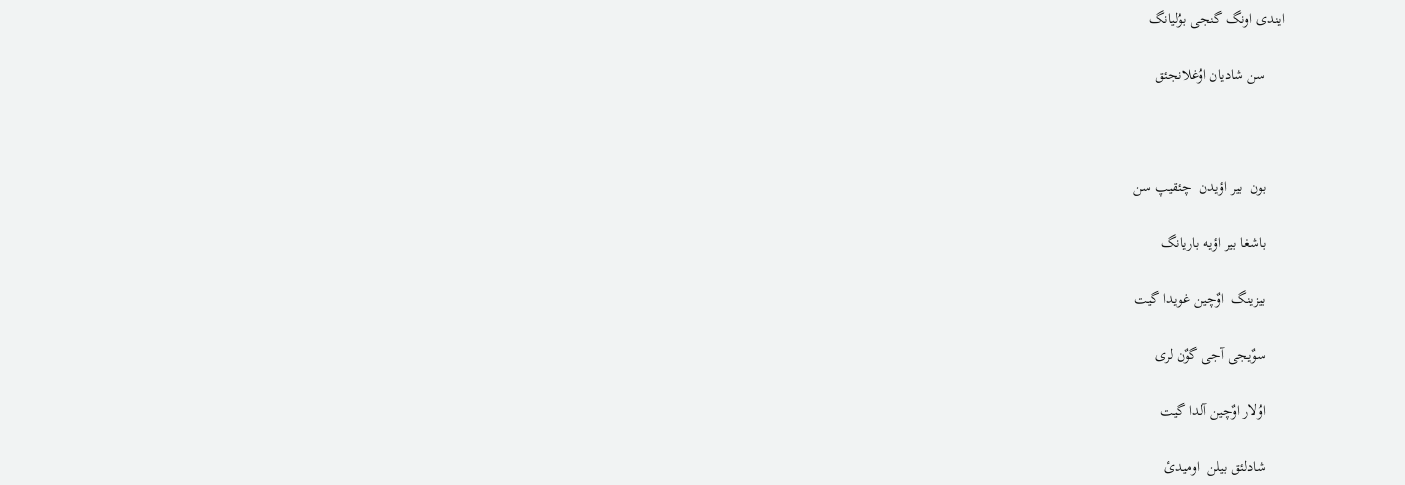ایندی اونگ گنجی بوُلیانگ

     سن شادیان اوُغلانجئق



     بون  بیر اؤیدن  چئقیپ سن

     باشغا بیر اؤیه باریانگ

     بیزینگ  اوٌچین غویدا گیت

     سوٌیجی آجی گوٌن لری

     اوُلار اوٌچین آلدا گیت

     شادلئق بیلن  اومیدئ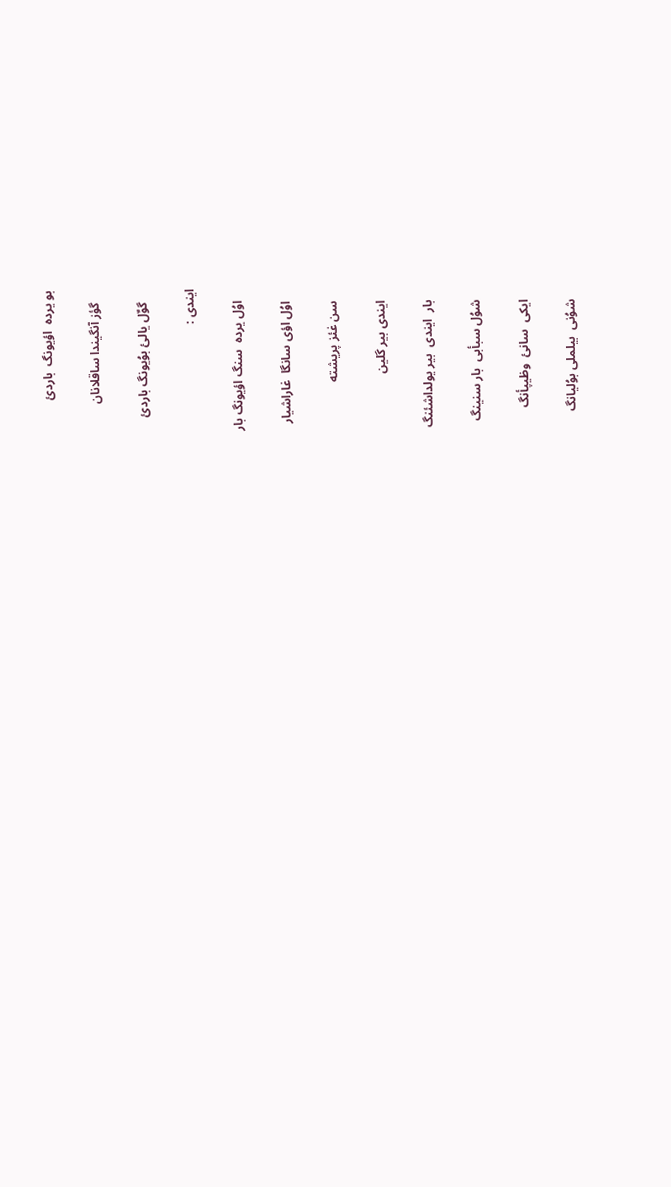بو یرده  اؤیونگ  باردئ

    گؤز آنگیندا ساقلانان

    گوٌل یالئ بوُیونگ باردئ

ایندی :

    اوُل یرده  سنگ اؤیونگ بار

    اوُل اؤی سانگا  غاراشیار

    سن غئز پریشته

    ایندی بیر گلین

    بار  ایندی  بیر یولداشئنگ

    شوُل سبأبی  بار سنینگ

    ایکی  سانئ  وظیپأنگ

    شوُنی  بیلملی بوُلیانگ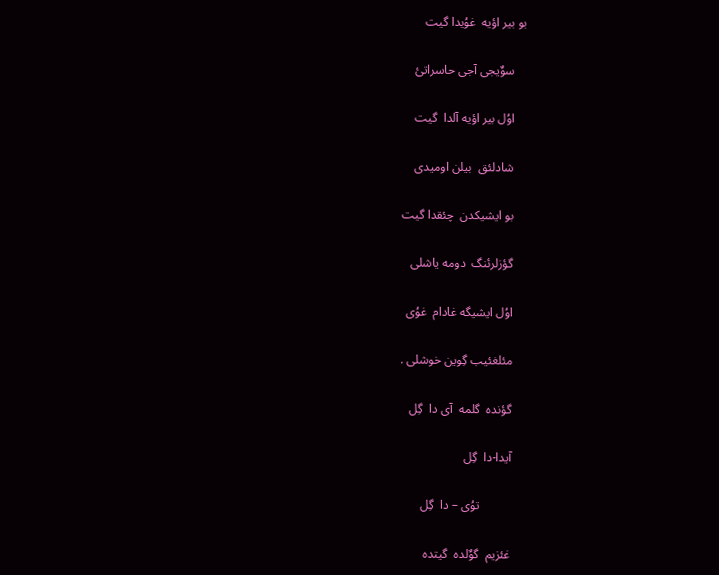بو بیر اؤیه  غوُیدا گیت

    سوٌیجی آجی حاسراتئ

    اوُل بیر اؤیه آلدا  گیت

    شادلئق  بیلن اومیدی

    بو ایشیکدن  چئقدا گیت

    گؤزلرئنگ  دومه یاشلی

    اوُل ایشیگه غادام  غوُی

    مئلغئیب گِوین خوشلی .

    گؤنده  گلمه  آی دا  گِل

    آیدا-دا  گِل

              توُی – دا  گِل

    غئزیم  گوٌلده  گیتده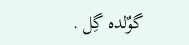گوٌلده گِل .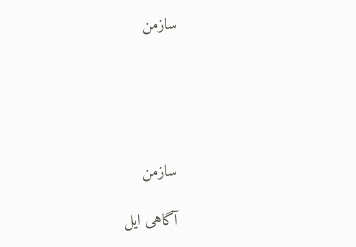سازمن





سازمن

آگاهی ایل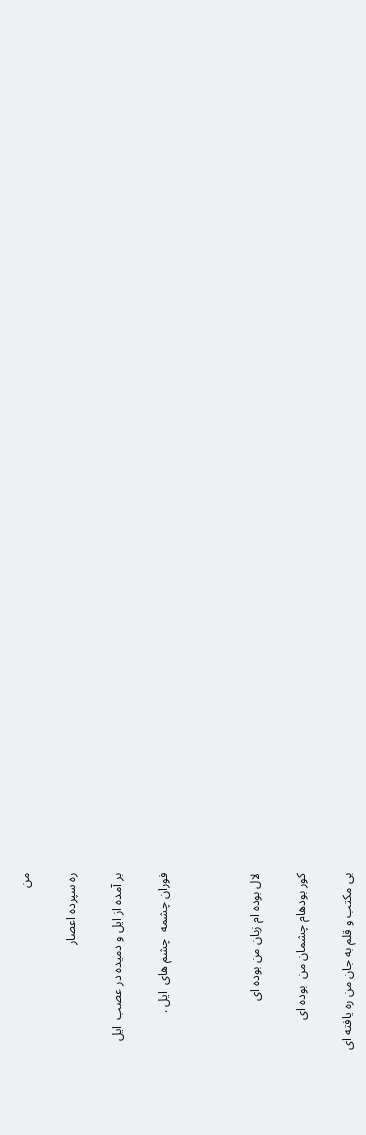من

ره سپرده اعصار

بر آمده از ایل و دمیده در عصب  ایل

فوران چشمه  چشم های  ایل .



لال بوده ام زبان من بوده ای

کور بودهام چشمان من  بوده ای

بی مکتب و قلم به جان من ره یافته ای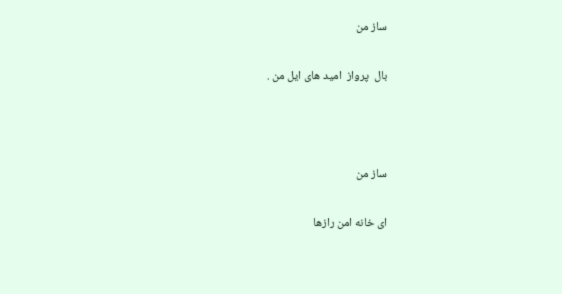ساز من

بال  پرواز  امید های ایل من .



ساز من

ای خانه امن رازها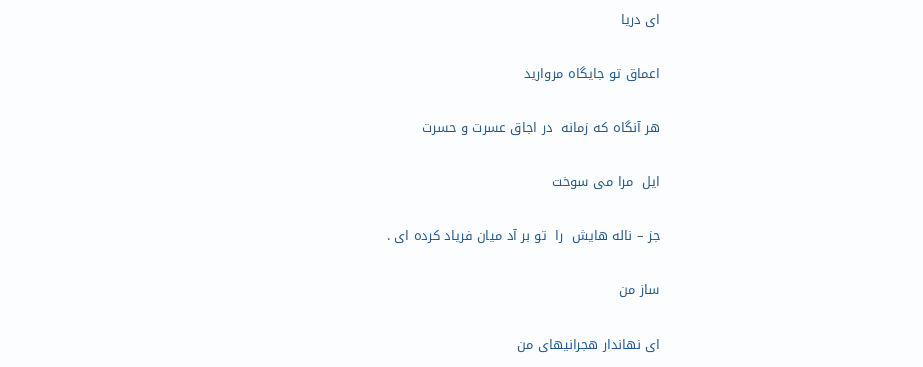ای دریا

اعماق تو جایگاه مروارید

هر آنگاه که زمانه  در اجاق عسرت و حسرت

ایل  مرا می سوخت

جز – ناله هایش  را  تو بر آد میان فریاد کرده ای .

ساز من

ای نهاندار هجرانیهای من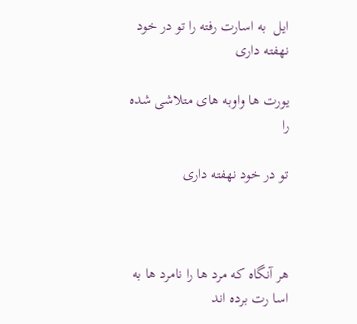ایل  به اسارت رفته را تو در خود نهفته داری

یورت ها واوبه های متلاشی شده را

تو در خود نهفته داری



هر آنگاه که مرد ها را نامرد ها به اسا رت برده اند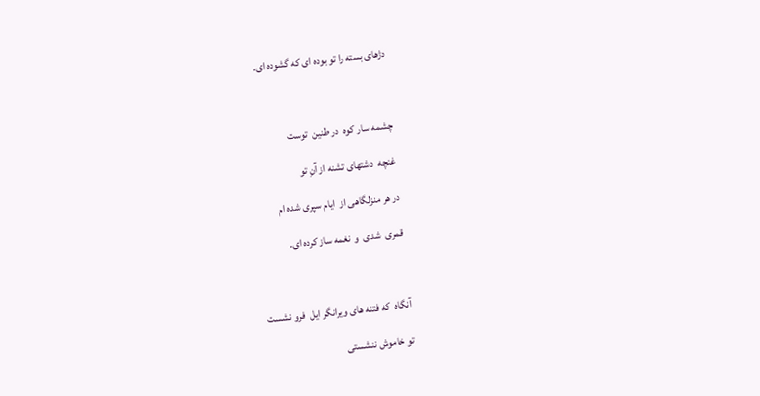دژهای بسته را تو بوده ای که گشوده ای.



چشمه سار کوه  در طنین  توست

غنچه  دشتهای تشنه از آنِ تو

در هر منزلگاهی از  ایام سپری شده ام

قمری  شدی  و  نغمه ساز کرده ای.



آنگاه  که فتنه های ویرانگر ایل  فرو نشست

تو خاموش ننشستی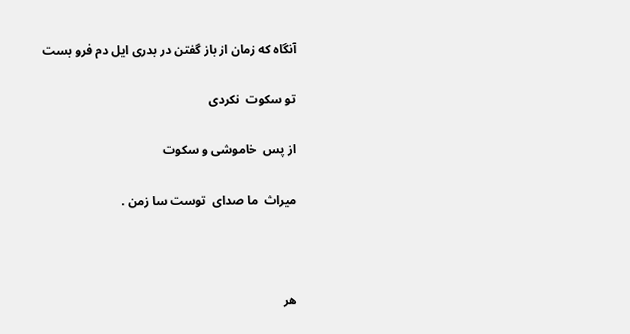آنگاه که زمان از باز گفتن در بدری ایل دم فرو بست

تو سکوت  نکردی

از پس  خاموشی و سکوت

میراث  ما صدای  توست سا زمن .



هر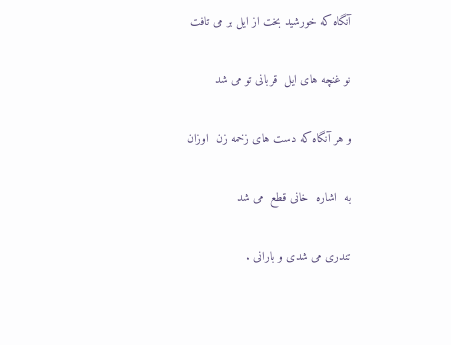آنگاه که خورشید بخت از ایل بر می تافت

نو غنچه های ایل  قربانی تو می شد

و هر آنگاه که دست های زخمه زن  اوزان

به  اشاره  خانی قطع  می شد

تندری می شدی و بارانی .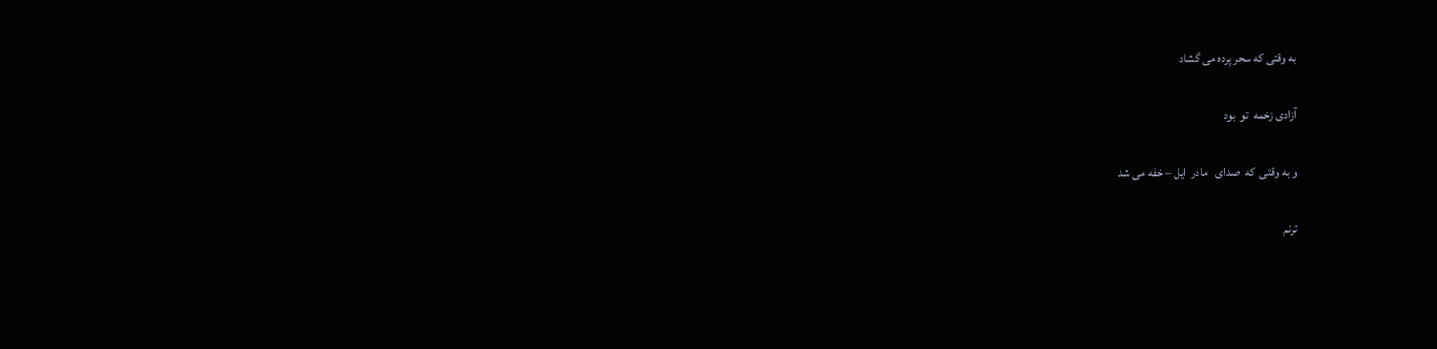به وقتی که سحر پرده می گشاد

آزادی زخمه  تو  بود

و به وقتی  که  صدای   مادر  ایل – خفه می شد

ترنم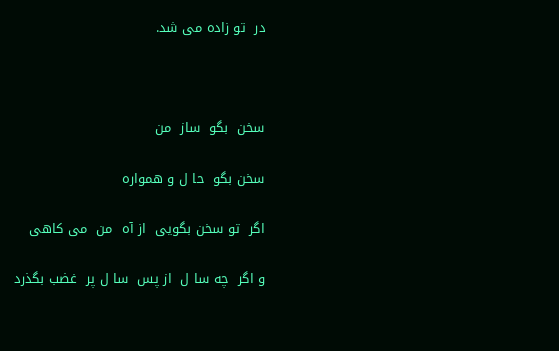در  تو زاده می شد.



سخن  بگو  ساز  من

سخن بگو  حا ل و همواره

اگر  تو سخن بگویی  از آه  من  می کاهی

و اگر  چه سا ل  از پس  سا ل پر  غضب بگذرد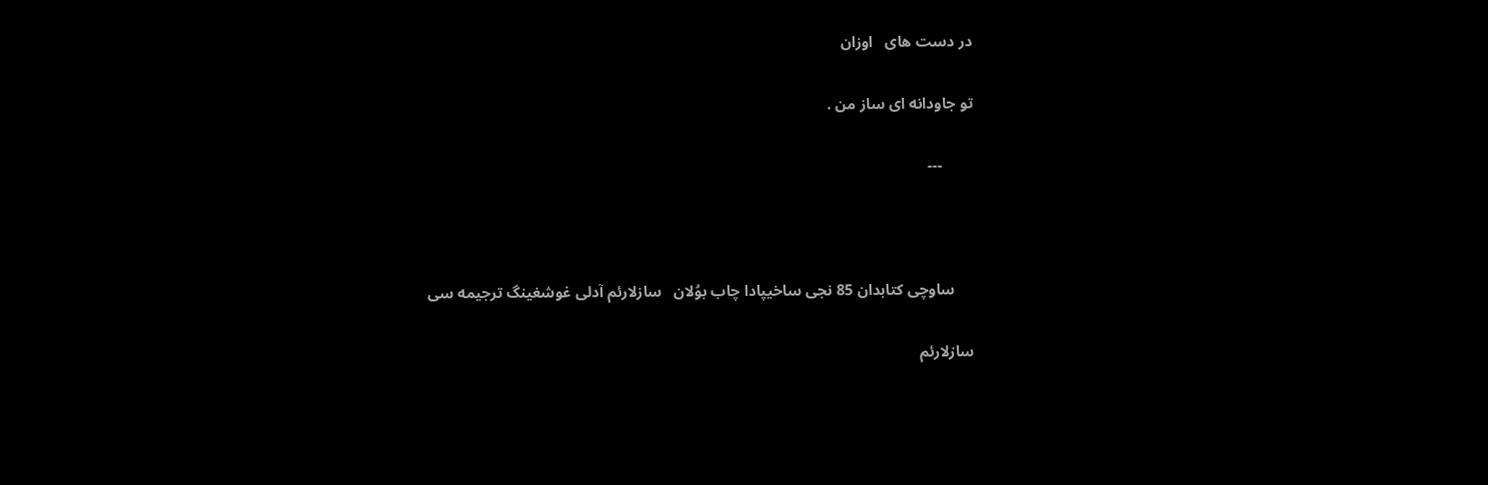در دست های   اوزان

تو جاودانه ای ساز من .

        ---



     ساوچی کتابدان 85 نجی ساخیپادا چاب بوُلان   سازلارئم آدلی غوشغینگ ترجیمه سی

سازلارئم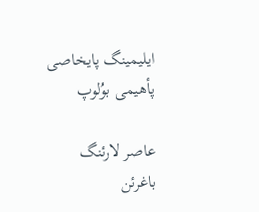ایلیمینگ پایخاصی پأهیمی بوُلوپ

عاصر لارئنگ  باغرئن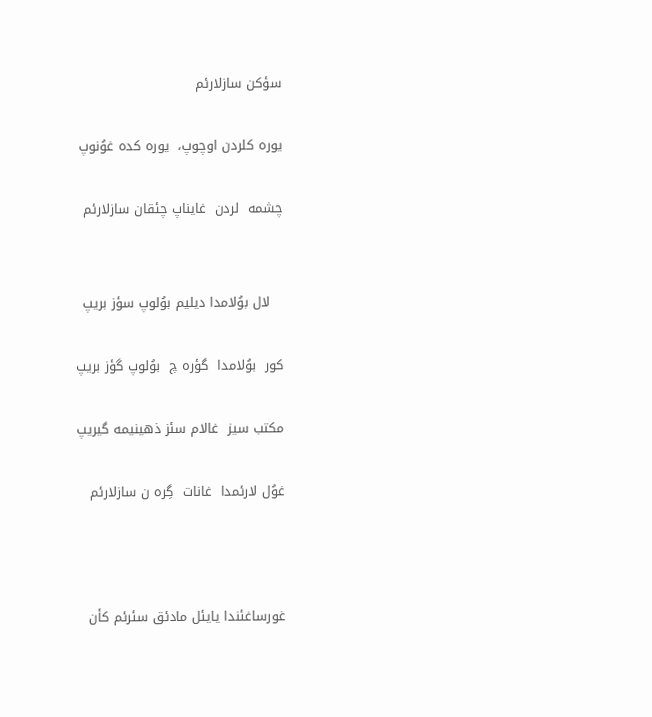سؤکن سازلارئم

یوره کلردن اوچوپ،  یوره کده غوُنوپ

چشمه  لردن  غایناپ چئقان سازلارئم


   لال بوُلامدا دیلیم بوُلوپ سؤز بریپ

کور  بوُلامدا  گؤره چ  بوُلوپ گؤز بریپ

مکتب سیز  غالام سئز ذهینیمه گیریپ

غوُل لارئمدا  غانات  گِره ن سازلارئم



غورساغئندا یایئل مادئق سئرئم کأن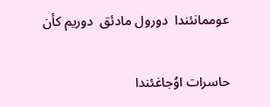عوممانئندا  دورول مادئق  دوریم کأن

حاسرات اوُجاغئندا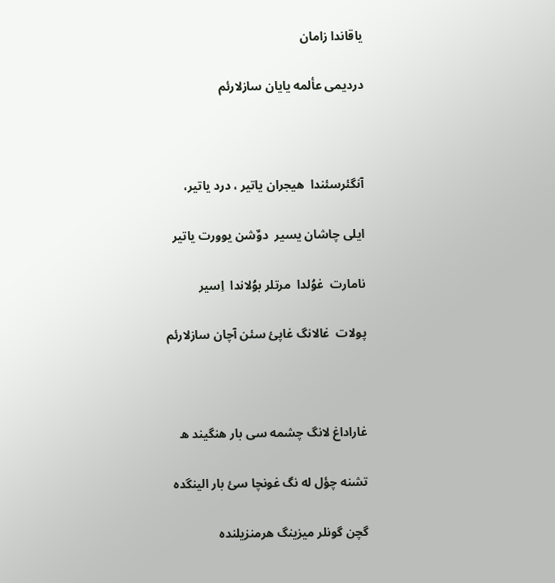یاقاندا زامان

دردیمی عألمه یایان سازلارئم



آنگئرسئندا  هیجران یاتیر ، درد یاتیر،

ایلی چاشان یسیر  دوٌشن یوورت یاتیر

نامارت  غوُلدا  مرتلر بوُلاندا  اِسیر

پولات  غالانگ غاپئ سئن آچان سازلارئم



غاراداغ لانگ چشمه سی بار هنگیند ه

تشنه چؤل له نگ غونچا سئ بار الینگده

گچن گونلر میزینگ هرمنزیلنده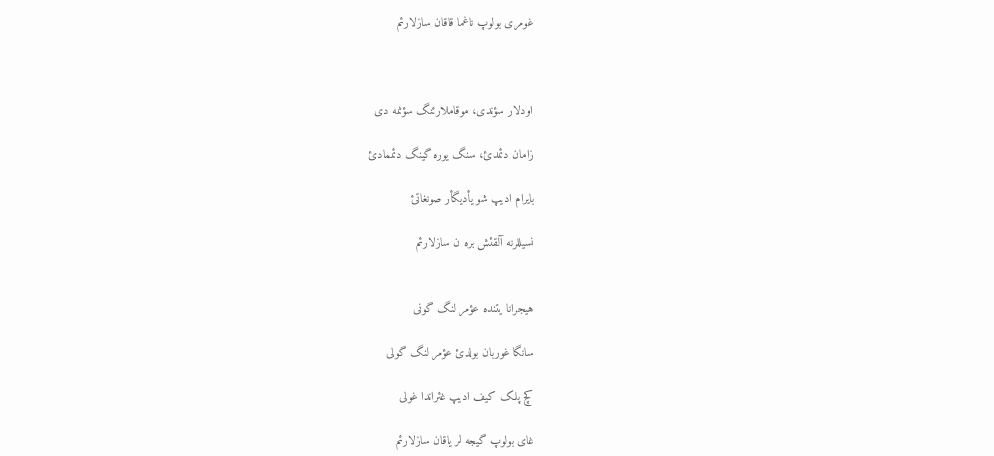غومری بولوپ ناغما قاقان سازلارئم



اودلار سؤندی، موقاملارئنگ سؤنمه دی

زامان دئمدئ، سنگ یوره گینگ دئممادئ

بایرام ادیپ شو یأدیگأر صونغاتئ

نسیللرنه آلقئش بره ن سازلارئم


هیجرانا یتنده عؤمر لنگ گونی

سانگا غوربان بولدئ عؤمر لنگ گولی

کچ پلک کیف ادیپ غئراندا غولی

غای بولوپ گیجه لر یاقان سازلارئم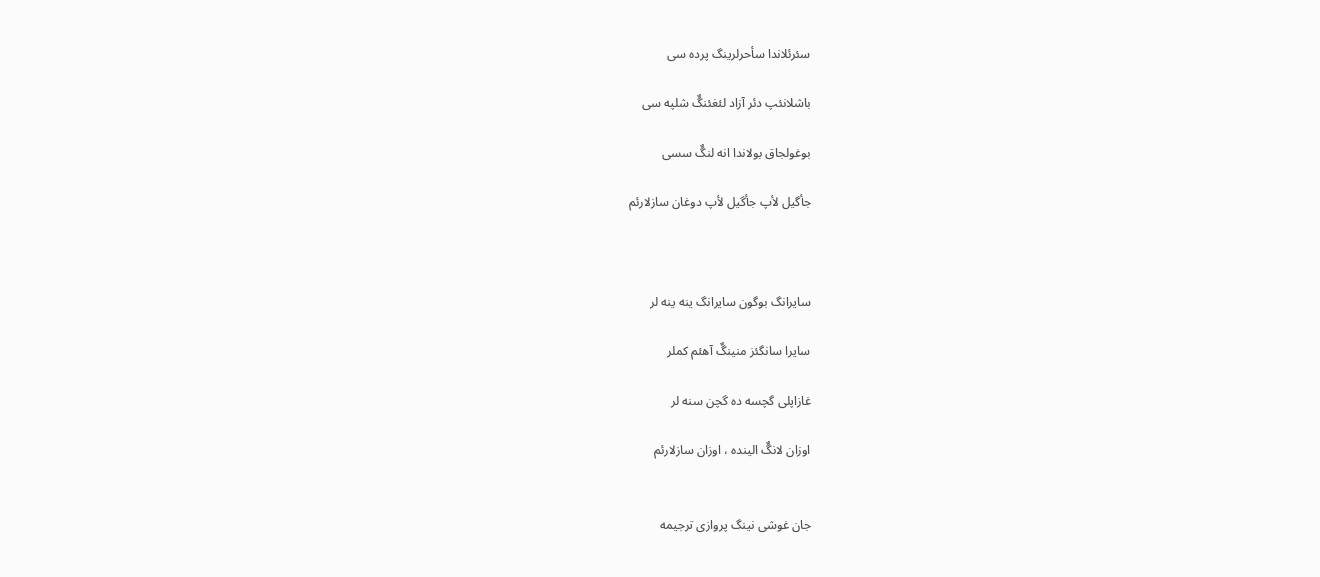سئرئلاندا سأحرلرینگ پرده سی

باشلانئپ دئر آزاد لئغئنگٌ شلپه سی

بوغولجاق بولاندا انه لنگٌ سسی

جأگیل لأپ جأگیل لأپ دوغان سازلارئم



سایرانگ بوگون سایرانگ ینه ینه لر

سایرا سانگئز منینگٌ آهئم کملر

غازاپلی گچسه ده گچن سنه لر

اوزان لانگٌ الینده ، اوزان سازلارئم


جان غوشی نینگ پروازی ترجیمه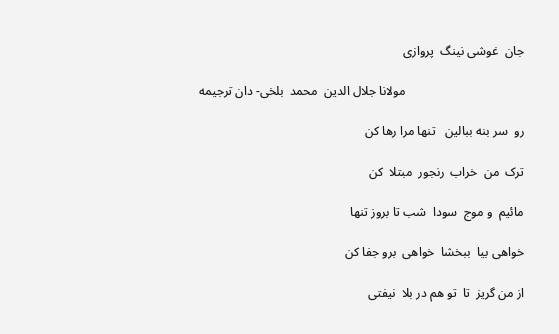جان  غوشی نینگ  پروازی

                                      مولانا جلال الدین  محمد  بلخی- دان ترجیمه

رو  سر بنه ببالین   تنها مرا رها کن

ترک  من  خراب  رنجور  مبتلا  کن

مائیم  و موج  سودا  شب تا بروز تنها

خواهی بیا  ببخشا  خواهی  برو جفا کن

از من گریز  تا  تو هم در بلا  نیفتی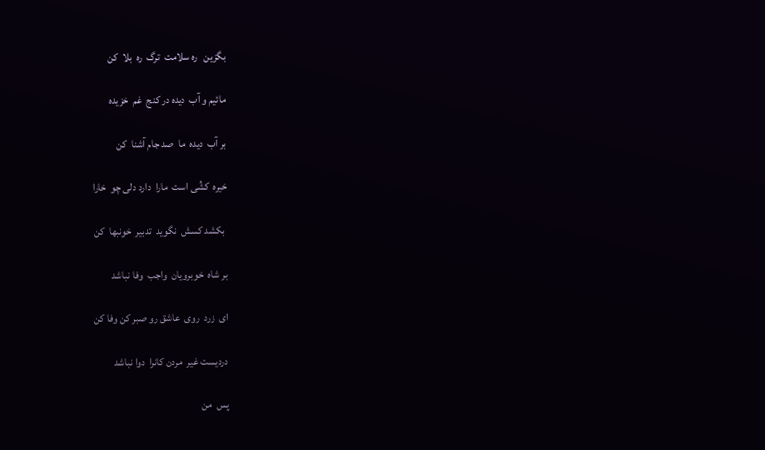بگزین   ره سلامت  ترگ  ره  بلا  کن

مائیم و آب  دیده در کنج  غم  خزیده

بر آب  دیده  ما  صد جام آشنا  کن

خیره  کشُی است  مارا  دارد دلی چو  خارا

 بکشد کسش  نگوید  تدبیر  خونبها  کن

بر شاه  خوبرویان  واجب  وفا نباشد

ای  زرد  روی  عاشق رو صبر کن وفا کن

دردیست غیر  مردن کانرا  دوا نباشد

پس  من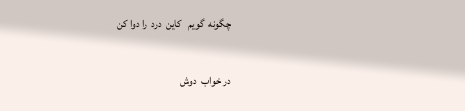چگونه  گویم   کاین  درد  را دوا کن

در خواب  دوش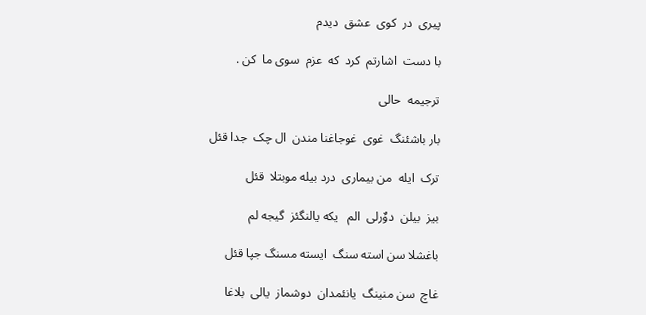پیری  در  کوی  عشق  دیدم

با دست  اشارتم  کرد  که  عزم  سوی ما  کن .

ترجیمه  حالی

بار باشئنگ  غوی  غوجاغنا مندن  ال چک  جدا قئل

ترک  ایله  من بیماری  درد بیله موبتلا  قئل

بیز  بیلن  دوٌرلی  الم   یکه یالنگئز  گیجه لم

باغشلا سن استه سنگ  ایسته مسنگ جپا قئل

غاچ  سن منینگ  یانئمدان  دوشماز  یالی  بلاغا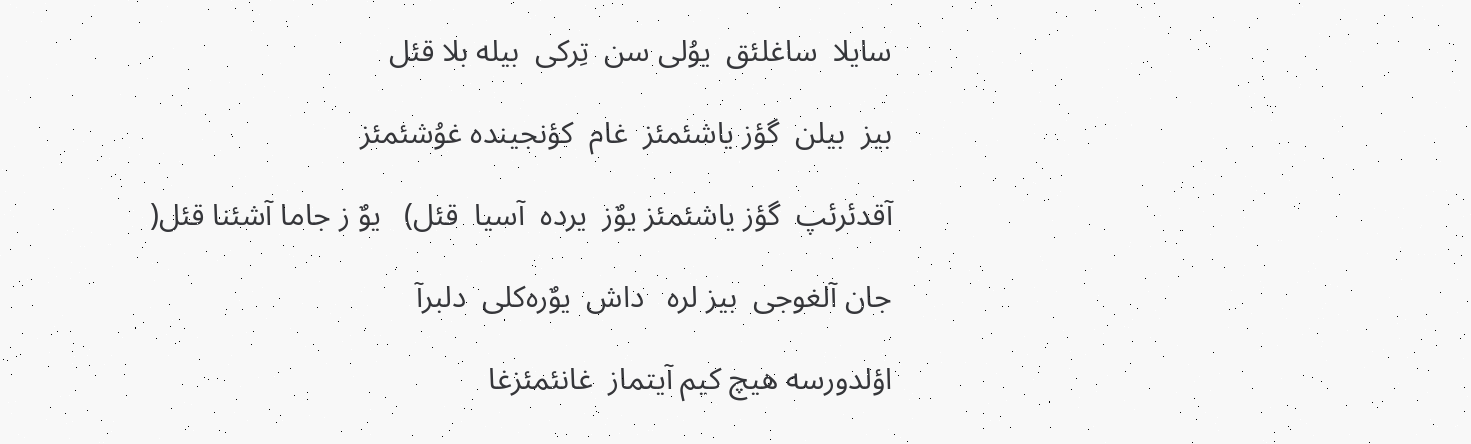سایلا  ساغلئق  یوُلی سن  تِرکی  بیله بلا قئل

بیز  بیلن  گؤز یاشئمئز  غام  کؤنجینده غوُشئمئز

آقدئرئپ  گؤز یاشئمئز یوٌز  یرده  آسیا  قئل)   یوٌ ز جاما آشئنا قئل(

جان آلغوجی  بیز لره   داش  یوٌره‌کلی  دلبرآ

اؤلدورسه هیچ کیم آیتماز  غانئمئزغا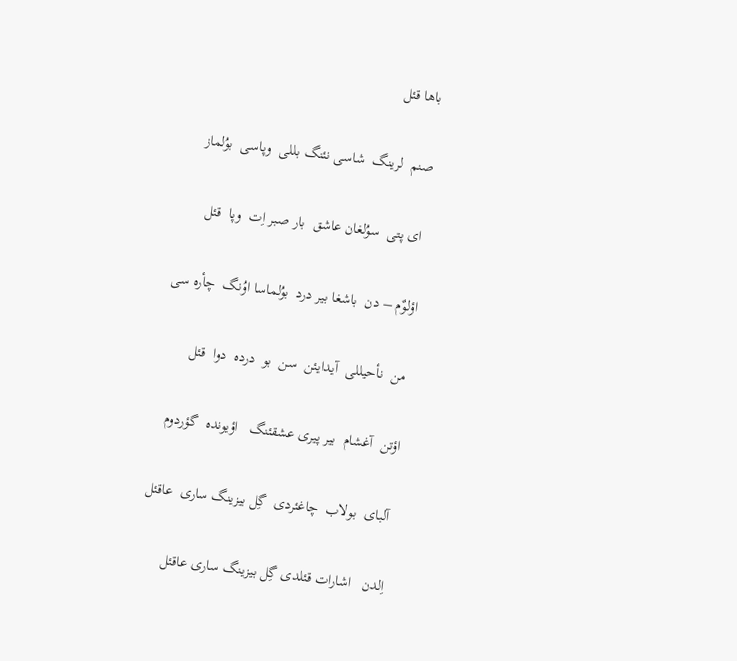باها قئل

صنم  لرینگ  شاسی نئنگ بللی  وپاسی  بوُلماز

 ای پتی  سوُلغان عاشق  بار صبر اِت  وپا  قئل

اؤلوٌم – دن  باشغا بیر درد  بوُلماسا اوُنگ  چأره سی

 من  نأحیللی  آیدایئن  سن  بو  درده  دوا  قئل

اؤتن  آغشام  بیر پیری عشقئنگ   اؤیونده  گؤردوم

 آلبای  بولاب  چاغئردی  گِل بیزینگ ساری  عاقئل

اِلدن   اشارات قئلدی گِل بیزینگ ساری عاقئل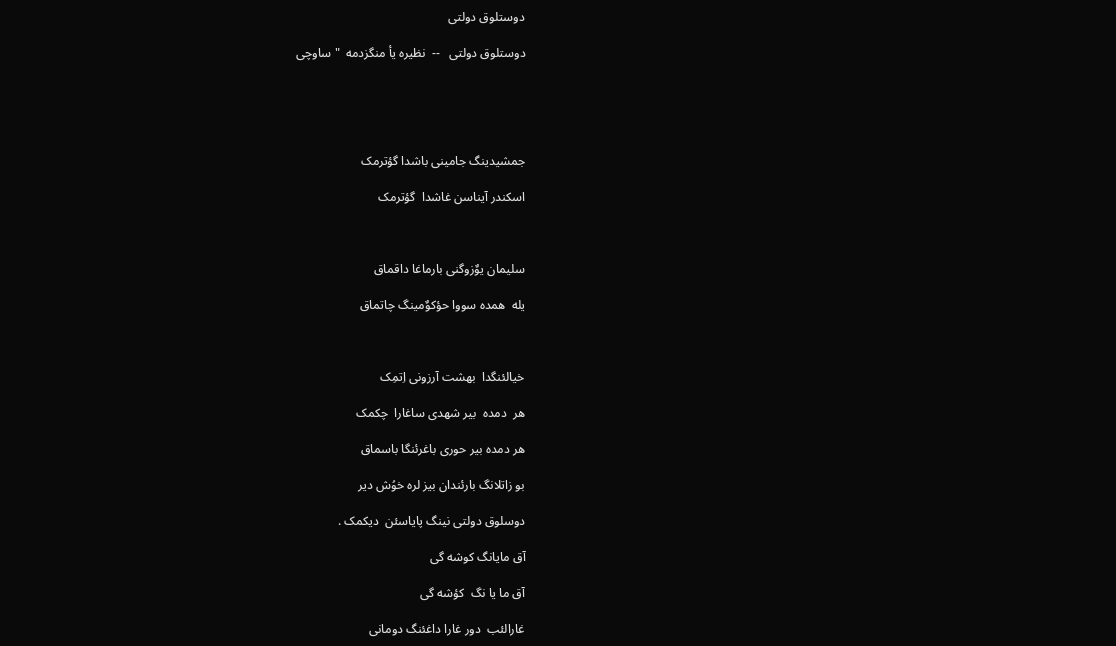دوستلوق دولتی

دوستلوق دولتی   --  نظیره یأ منگزدمه  " ساوچی





جمشیدینگ جامینی باشدا گؤترمک

اسکندر آیناسن غاشدا  گؤترمک



سلیمان یوٌزوگنی بارماغا داقماق

یله  همده سووا حؤکوٌمینگ چاتماق



خیالئنگدا  بهشت آرزونی اِتمِک

هر  دمده  بیر شهدی ساغارا  چکمک

هر دمده بیر حوری باغرئنگا باسماق

بو زاتلانگ بارئندان بیز لره خوُش دیر

دوسلوق دولتی نینگ پایاسئن  دیکمک .

آق مایانگ کوشه گی

آق ما یا نگ  کؤشه گی

غارالئب  دور غارا داغئنگ دومانی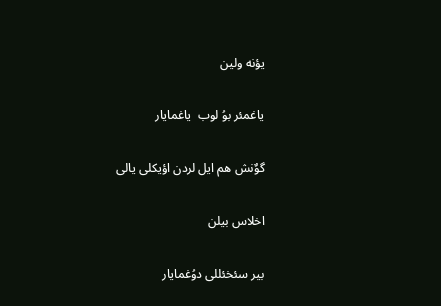یؤنه ولین

یاغمئر بوُ لوب  یاغمایار

گوٌنش هم ایل لردن اؤیکلی یالی

اخلاس بیلن

بیر سئخئللی دوُغمایار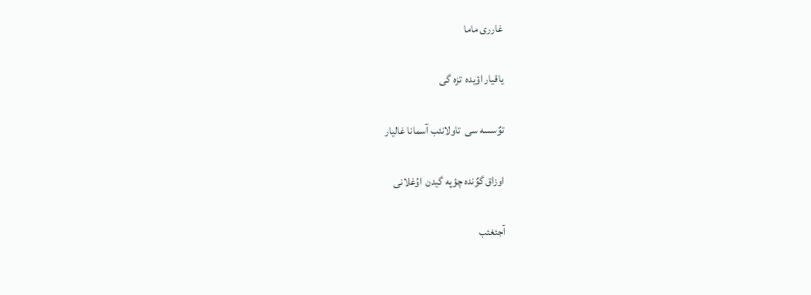غارری ماما

یاقیار اؤیده  تزه گی

توٌسسه سی  تاولانئب آسمانا غالیار

اوزاق گوٌنده چؤپه گیدن  اوُغلانی

آجئغئب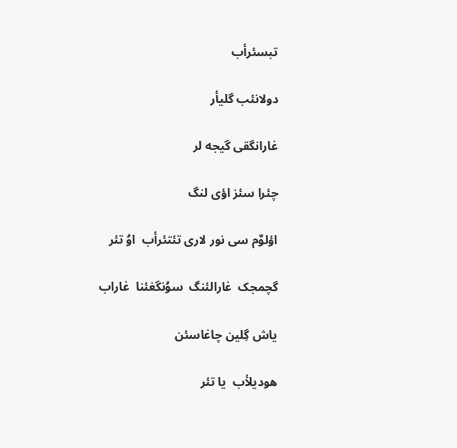تبسئرأب

دولانئب گلیأر

غارانگقی گیجه لر

چئرا سئز اؤی لنگ

اؤلوٌم سی نور لاری تئتئرأب  اوُ تئر

گچمجک  غارالئنگ  سوُنگغئنا  غاراب

یاش گِلین چاغاسئن

هودیلأب  یا تئر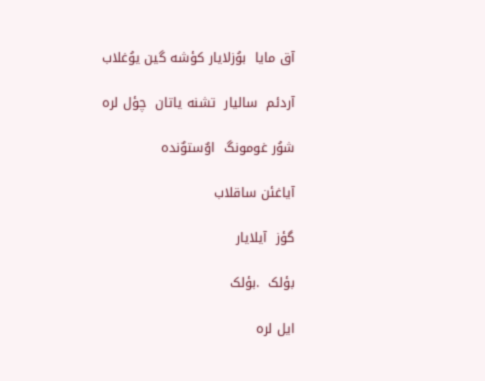آق مایا  بوُزلایار کؤشه گین یوُغلاب

آردئم  سالیار  تشنه یاتان  چؤل لره

شوُر غومونگ  اوٌستوٌنده

آیاغئن ساقلاب

گؤز  آیلایار

بؤلک  .بؤلک

ایل لره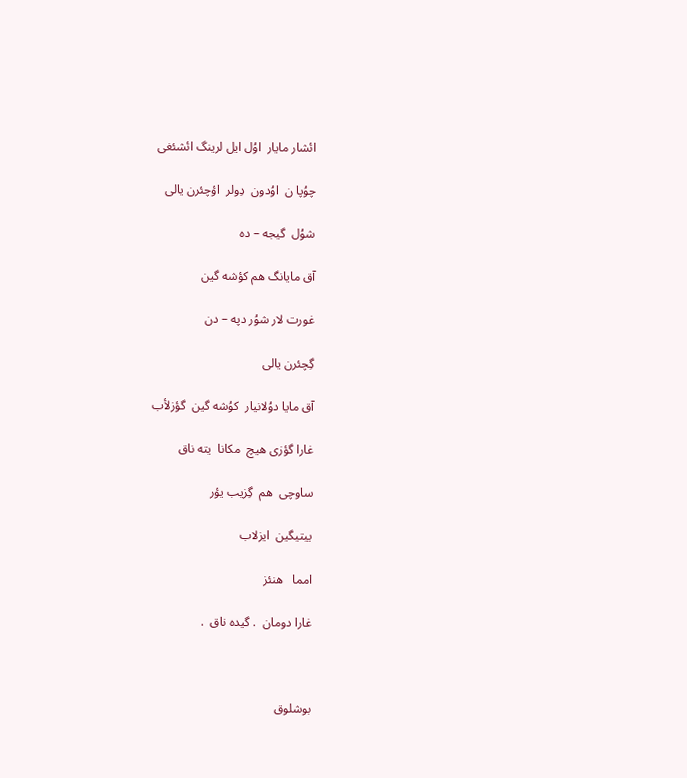ائشار مایار  اوُل ایل لرینگ ائشئغی

چوُپا ن  اوُدون  دِولر  اؤچئرن یالی

شوُل  گیجه – ده

آق مایانگ هم کؤشه گین

غورت لار شوُر دپه – دن

گِچئرن یالی

آق مایا دوُلانیار  کوُشه گین  گؤزلأب

غارا گؤزی هیچ  مکانا  یته ناق

ساوچی  هم  گِزیب یؤر

ییتیگین  ایزلاب

امما   هنئز

غارا دومان  . گیده ناق  .



بوشلوق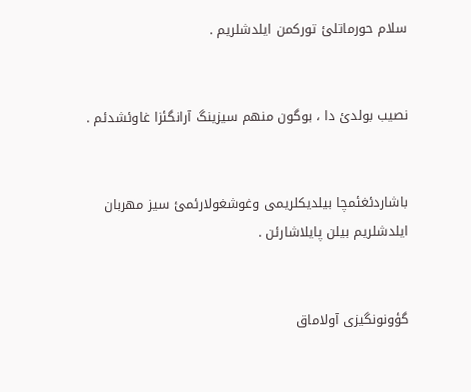سلام حورماتلئ تورکمن ایلدشلریم .


نصیب بولدئ دا ، بوگون منهم سیزینگ آرانگئزا غاوئشدئم .


باشاردئغئمچا بیلدیکلریمی وغوشغولارئمئ سیز مهربان ایلدشلریم بیلن پایلاشارئن .


گؤونونگیزی آولاماق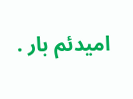امیدئم بار .